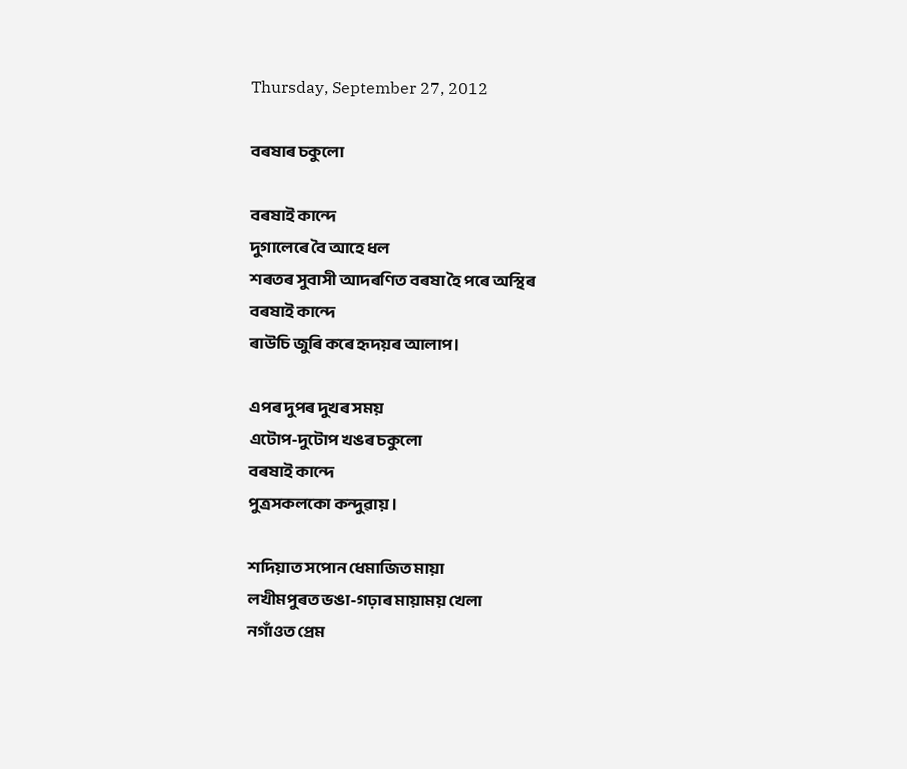Thursday, September 27, 2012

বৰষাৰ চকুলো

বৰষাই কান্দে
দুগালেৰে বৈ আহে ধল
শৰতৰ সুবাসী আদৰণিত বৰষা হৈ পৰে অস্থিৰ
বৰষাই কান্দে
ৰাউচি জুৰি কৰে হৃদয়ৰ আলাপ।

এপৰ দুপৰ দুখৰ সময়
এটোপ-দুটোপ খঙৰ চকুলো
বৰষাই কান্দে
পুত্ৰসকলকো কন্দুৱায় ।

শদিয়াত সপোন ধেমাজিত মায়া
লখীমপুৰত ভঙা-গঢ়াৰ মায়াময় খেলা
নগাঁওত প্ৰেম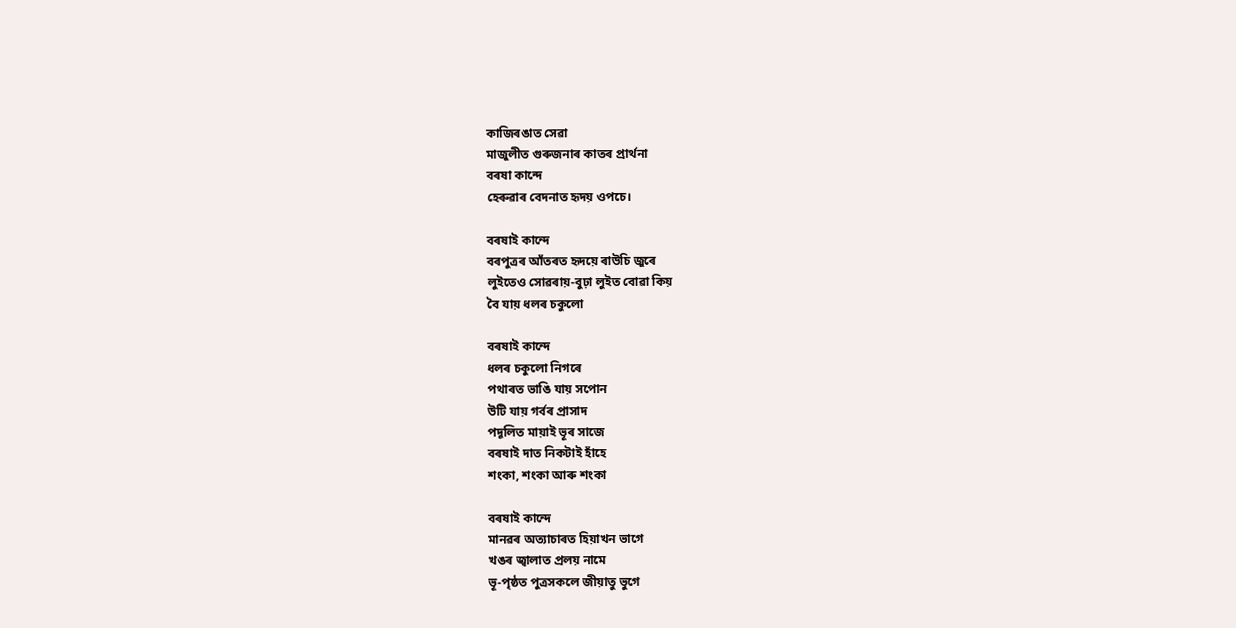কাজিৰঙাত সেৱা
মাজুলীত গুৰুজনাৰ কাতৰ প্ৰাৰ্থনা
বৰষা কান্দে
হেৰুৱাৰ বেদনাত হৃদয় ওপচে।

বৰষাই কান্দে
বৰপুত্ৰৰ আঁতৰত হৃদয়ে ৰাউচি জুৰে
লুইতেও সোৱৰায়-বুঢ়া লুইত বোৱা কিয়
বৈ যায় ধলৰ চকুলো

বৰষাই কান্দে
ধলৰ চকুলো নিগৰে
পথাৰত ভাঙি যায় সপোন
উটি যায় গৰ্বৰ প্ৰাসাদ
পদূলিত মায়াই ভূৰ সাজে
বৰষাই দাত নিকটাই হাঁহে
শংকা, শংকা আৰু শংকা

বৰষাই কান্দে
মানৱৰ অত্যাচাৰত হিয়াখন ভাগে
খঙৰ জ্বালাত প্ৰলয় নামে
ভূ-পৃষ্ঠত পুত্ৰসকলে জীয়াতু ভুগে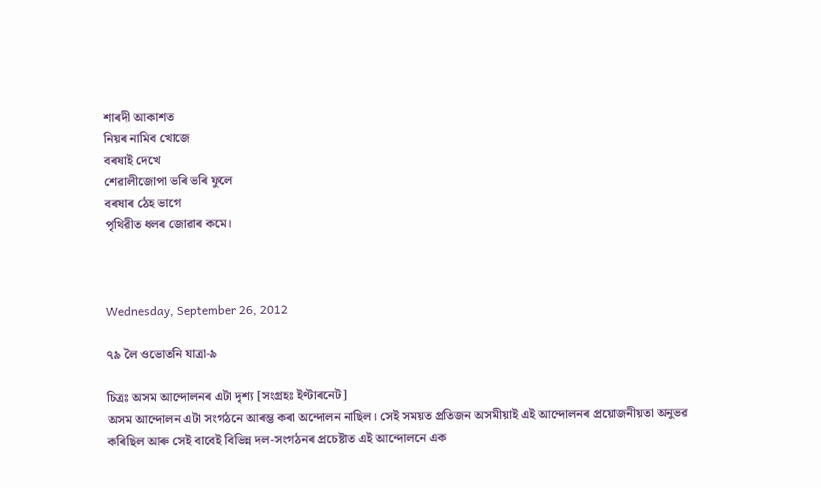শাৰদী আকাশত
নিয়ৰ নামিব খোজে
বৰষাই দেখে
শেৱালীজোপা ভৰি ভৰি ফুলে
বৰষাৰ ঠেহ ভাগে
পৃথিৱীত ধলৰ জোৱাৰ কমে।



Wednesday, September 26, 2012

৭৯ লৈ ওভোতনি যাত্ৰা-৯

চিত্ৰঃ অসম আন্দোলনৰ এটা দৃশ্য [সংগ্ৰহঃ ইণ্টাৰনেট]
অসম আন্দোলন এটা সংগঠনে আৰম্ভ কৰা অন্দোলন নাছিল। সেই সময়ত প্ৰতিজন অসমীয়াই এই আন্দোলনৰ প্ৰয়োজনীয়তা অনুভৱ কৰিছিল আৰু সেই বাবেই বিভিন্ন দল-সংগঠনৰ প্ৰচেষ্টাত এই আন্দোলনে এক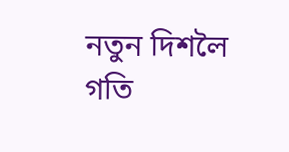নতুন দিশলৈ গতি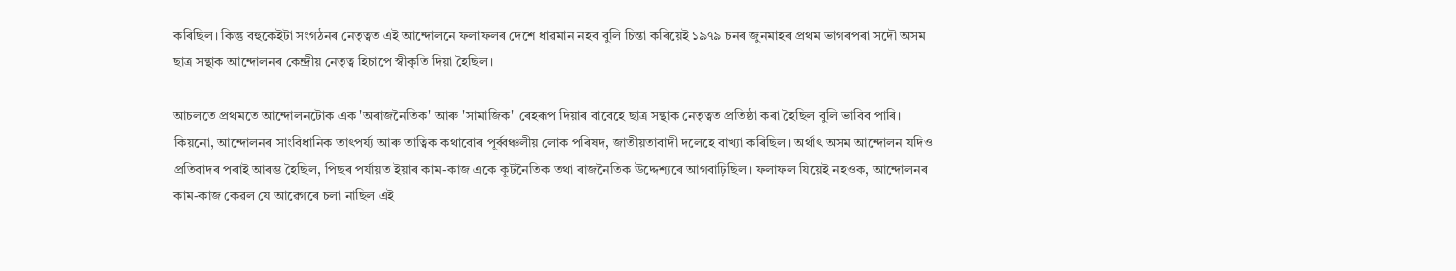কৰিছিল। কিন্তু বহুকেইটা সংগঠনৰ নেতৃত্বত এই আন্দোলনে ফলাফলৰ দেশে ধাৱমান নহব বুলি চিন্তা কৰিয়েই ১৯৭৯ চনৰ জুনমাহৰ প্ৰথম ভাগৰপৰা সদৌ অসম ছাত্ৰ সন্থাক আন্দোলনৰ কেন্দ্ৰীয় নেতৃত্ব হিচাপে স্বীকৃতি দিয়া হৈছিল।

আচলতে প্ৰথমতে আন্দোলনটোক এক 'অৰাজনৈতিক' আৰু 'সামাজিক' ৰেহৰূপ দিয়াৰ বাবেহে ছাত্ৰ সন্থাক নেতৃত্বত প্ৰতিষ্ঠা কৰা হৈছিল বুলি ভাবিব পাৰি। কিয়নো, আন্দোলনৰ সাংবিধানিক তাৎপৰ্য্য আৰু তাত্বিক কথাবোৰ পূৰ্ব্বঞ্চলীয় লোক পৰিষদ, জাতীয়তাবাদী দলেহে বাখ্যা কৰিছিল। অৰ্থাৎ অসম আন্দোলন যদিও প্ৰতিবাদৰ পৰাই আৰম্ভ হৈছিল, পিছৰ পৰ্যায়ত ইয়াৰ কাম-কাজ একে কূটনৈতিক তথা ৰাজনৈতিক উদ্দেশ্যৰে আগবাঢ়িছিল। ফলাফল যিয়েই নহওক, আন্দোলনৰ কাম-কাজ কেৱল যে আৱেগৰে চলা নাছিল এই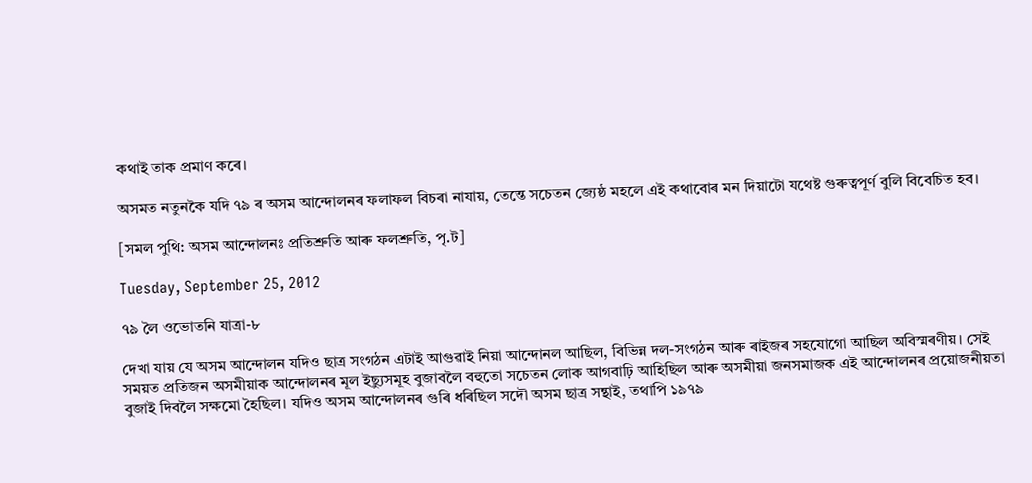কথাই তাক প্ৰমাণ কৰে।

অসমত নতুনকৈ যদি ৭৯ ৰ অসম আন্দোলনৰ ফলাফল বিচৰা নাযায়, তেন্তে সচেতন জ্যেষ্ঠ মহলে এই কথাবোৰ মন দিয়াটো যথেষ্ট গুৰুত্বপূৰ্ণ বুলি বিবেচিত হব।

[সমল পুথি: অসম আন্দোলনঃ প্ৰতিশ্ৰুতি আৰু ফলশ্ৰুতি, পৃ.ট]

Tuesday, September 25, 2012

৭৯ লৈ ওভোতনি যাত্ৰা-৮

দেখা যায় যে অসম আন্দোলন যদিও ছাত্ৰ সংগঠন এটাই আগুৱাই নিয়া আন্দোনল আছিল, বিভিন্ন দল-সংগঠন আৰু ৰাইজৰ সহযোগো আছিল অবিস্মৰণীয়। সেই সময়ত প্ৰতিজন অসমীয়াক আন্দোলনৰ মূল ইছ্যুসমূহ বুজাবলৈ বহুতো সচেতন লোক আগবাঢ়ি আহিছিল আৰু অসমীয়া জনসমাজক এই আন্দোলনৰ প্ৰয়োজনীয়তা বুজাই দিবলৈ সক্ষমো হৈছিল। যদিও অসম আন্দোলনৰ গুৰি ধৰিছিল সদৌ অসম ছাত্ৰ সন্থাই, তথাপি ১৯৭৯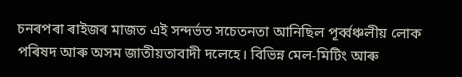চনৰপৰা ৰাইজৰ মাজত এই সন্দৰ্ভত সচেতনতা আনিছিল পূৰ্ব্বঞ্চলীয় লোক পৰিষদ আৰু অসম জাতীয়তাবাদী দলেহে। বিভিন্ন মেল-মিটিং আৰু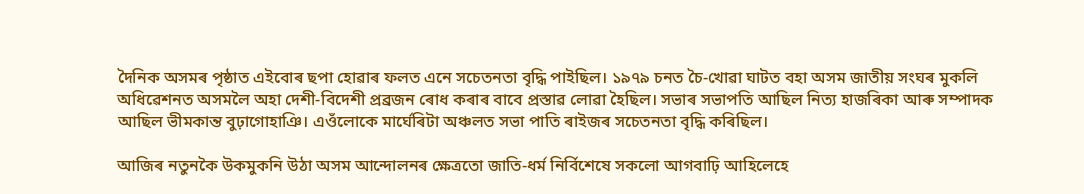দৈনিক অসমৰ পৃষ্ঠাত এইবোৰ ছপা হোৱাৰ ফলত এনে সচেতনতা বৃদ্ধি পাইছিল। ১৯৭৯ চনত চৈ-খোৱা ঘাটত বহা অসম জাতীয় সংঘৰ মুকলি অধিৱেশনত অসমলৈ অহা দেশী-বিদেশী প্ৰব্ৰজন ৰোধ কৰাৰ বাবে প্ৰস্তাৱ লোৱা হৈছিল। সভাৰ সভাপতি আছিল নিত্য হাজৰিকা আৰু সম্পাদক আছিল ভীমকান্ত বুঢ়াগোহাঞি। এওঁলোকে মাৰ্ঘেৰিটা অঞ্চলত সভা পাতি ৰাইজৰ সচেতনতা বৃদ্ধি কৰিছিল।

আজিৰ নতুনকৈ উকমুকনি উঠা অসম আন্দোলনৰ ক্ষেত্ৰতো জাতি-ধৰ্ম নিৰ্বিশেষে সকলো আগবাঢ়ি আহিলেহে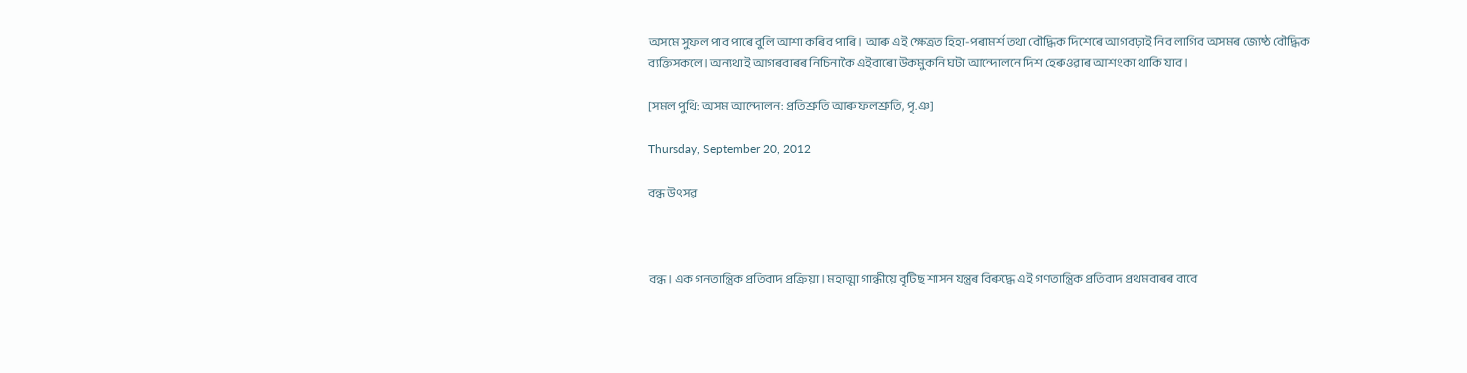অসমে সুফল পাব পাৰে বুলি আশা কৰিব পাৰি। আৰু এই ক্ষেত্ৰত হিহা-পৰামৰ্শ তথা বৌদ্ধিক দিশেৰে আগবঢ়াই নিব লাগিব অসমৰ জ্যেষ্ঠ বৌদ্ধিক ব্যক্তিসকলে। অন্যথাই আগৰবাৰৰ নিচিনাকৈ এইবাৰো উকমুকনি ঘটা আন্দোলনে দিশ হেৰুওৱাৰ আশংকা থাকি যাব।

[সমল পুথি: অসম আন্দোলন: প্ৰতিশ্ৰুতি আৰু ফলশ্ৰুতি, পৃ.ঞ]

Thursday, September 20, 2012

বন্ধ উৎসৱ



বন্ধ। এক গনতান্ত্ৰিক প্ৰতিবাদ প্ৰক্ৰিয়া। মহাত্মা গান্ধীয়ে বৃটিছ শাসন যন্ত্ৰৰ বিৰুদ্ধে এই গণতান্ত্ৰিক প্ৰতিবাদ প্ৰথমবাৰৰ বাবে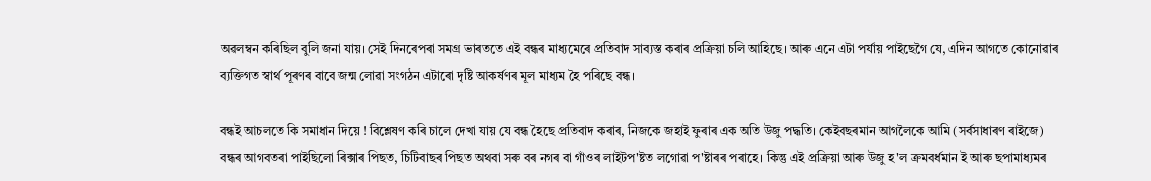অৱলম্বন কৰিছিল বুলি জনা যায়। সেই দিনৰেপৰা সমগ্ৰ ভাৰততে এই বন্ধৰ মাধ্যমেৰে প্ৰতিবাদ সাব্যস্ত কৰাৰ প্ৰক্ৰিয়া চলি আহিছে। আৰু এনে এটা পৰ্যায় পাইছেগৈ যে, এদিন আগতে কোনোৱাৰ ব্যক্তিগত স্বাৰ্থ পূৰণৰ বাবে জন্ম লোৱা সংগঠন এটাৰো দৃষ্টি আকৰ্ষণৰ মূল মাধ্যম হৈ পৰিছে বন্ধ।

বন্ধই আচলতে কি সমাধান দিয়ে ! বিশ্লেষণ কৰি চালে দেখা যায় যে বন্ধ হৈছে প্ৰতিবাদ কৰাৰ, নিজকে জহাই ফুৰাৰ এক অতি উজু পদ্ধতি। কেইবছৰমান আগলৈকে আমি (সৰ্বসাধাৰণ ৰাইজে) বন্ধৰ আগবতৰা পাইছিলো ৰিক্সাৰ পিছত, চিটিবাছৰ পিছত অথবা সৰু বৰ নগৰ বা গাঁওৰ লাইটপ'ষ্টত লগোৱা প'ষ্টাৰৰ পৰাহে। কিন্তু এই প্ৰক্ৰিয়া আৰু উজু হ'ল ক্ৰমবৰ্ধমান ই আৰু ছপামাধ্যমৰ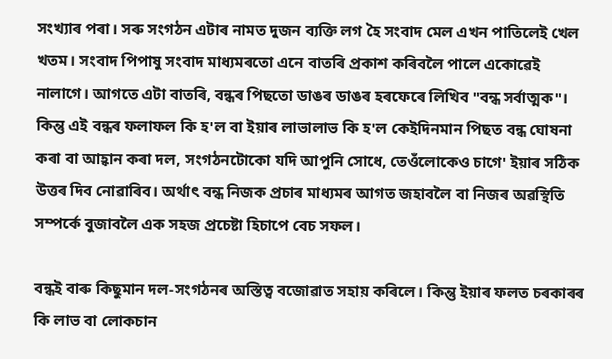সংখ্যাৰ পৰা। সৰু সংগঠন এটাৰ নামত দুজন ব্যক্তি লগ হৈ সংবাদ মেল এখন পাতিলেই খেল খতম। সংবাদ পিপাষু সংবাদ মাধ্যমৰতো এনে বাতৰি প্ৰকাশ কৰিবলৈ পালে একোৱেই নালাগে। আগতে এটা বাতৰি, বন্ধৰ পিছতো ডাঙৰ ডাঙৰ হৰফেৰে লিখিব "বন্ধ সৰ্বাত্মক"। কিন্তু এই বন্ধৰ ফলাফল কি হ'ল বা ইয়াৰ লাভালাভ কি হ'ল কেইদিনমান পিছত বন্ধ ঘোষনা কৰা বা আহ্বান কৰা দল, সংগঠনটোকো যদি আপুনি সোধে, তেওঁলোকেও চাগে' ইয়াৰ সঠিক উত্তৰ দিব নোৱাৰিব। অৰ্থাৎ বন্ধ নিজক প্ৰচাৰ মাধ্যমৰ আগত জহাবলৈ বা নিজৰ অৱস্থিতি সম্পৰ্কে বুজাবলৈ এক সহজ প্ৰচেষ্টা হিচাপে বেচ সফল।

বন্ধই বাৰু কিছুমান দল-সংগঠনৰ অস্তিত্ব বজোৱাত সহায় কৰিলে। কিন্তু ইয়াৰ ফলত চৰকাৰৰ কি লাভ বা লোকচান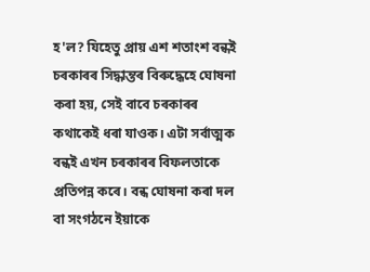হ'ল? যিহেতু প্ৰায় এশ শতাংশ বন্ধই চৰকাৰৰ সিদ্ধান্তৰ বিৰুদ্ধেহে ঘোষনা কৰা হয়, সেই বাবে চৰকাৰৰ কথাকেই ধৰা যাওক। এটা সৰ্বাত্মক বন্ধই এখন চৰকাৰৰ বিফলতাকে প্ৰতিপন্ন কৰে। বন্ধ ঘোষনা কৰা দল বা সংগঠনে ইয়াকে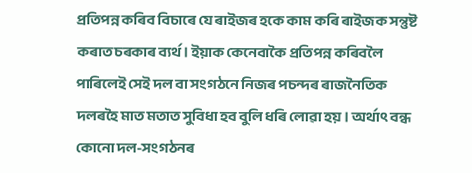প্ৰতিপন্ন কৰিব বিচাৰে যে ৰাইজৰ হকে কাম কৰি ৰাইজক সন্তুষ্ট কৰাত চৰকাৰ ব্যৰ্থ। ইয়াক কেনেবাকৈ প্ৰতিপন্ন কৰিবলৈ পাৰিলেই সেই দল বা সংগঠনে নিজৰ পচন্দৰ ৰাজনৈতিক দলৰহৈ মাত মতাত সুবিধা হব বুলি ধৰি লোৱা হয়। অৰ্থাৎ বন্ধ কোনো দল-সংগঠনৰ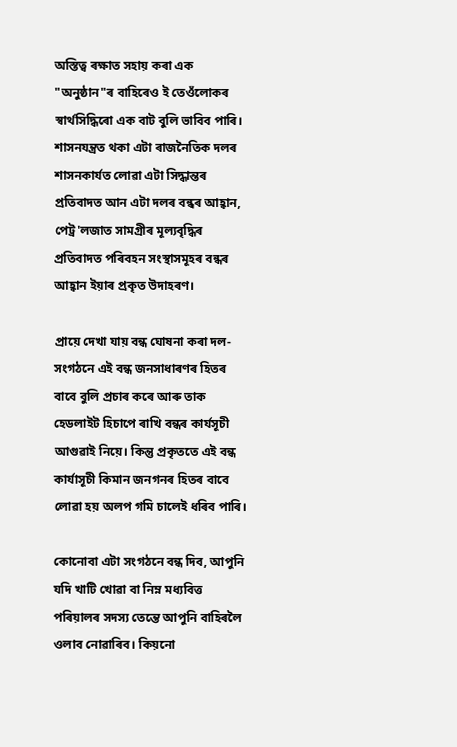অস্তিত্ব ৰক্ষাত সহায় কৰা এক "অনুষ্ঠান"ৰ বাহিৰেও ই তেওঁলোকৰ স্বাৰ্থসিদ্ধিৰো এক বাট বুলি ভাবিব পাৰি। শাসনযন্ত্ৰত থকা এটা ৰাজনৈতিক দলৰ শাসনকাৰ্যত লোৱা এটা সিদ্ধান্তৰ প্ৰতিবাদত আন এটা দলৰ বন্ধৰ আহ্বান, পেট্ৰ'লজাত সামগ্ৰীৰ মূল্যবৃদ্ধিৰ প্ৰতিবাদত পৰিবহন সংস্থাসমূহৰ বন্ধৰ আহ্বান ইয়াৰ প্ৰকৃত উদাহৰণ।

প্ৰায়ে দেখা যায় বন্ধ ঘোষনা কৰা দল-সংগঠনে এই বন্ধ জনসাধাৰণৰ হিতৰ বাবে বুলি প্ৰচাৰ কৰে আৰু তাক হেডলাইট হিচাপে ৰাখি বন্ধৰ কাৰ্যসূচী আগুৱাই নিয়ে। কিন্তু প্ৰকৃততে এই বন্ধ কাৰ্যাসূচী কিমান জনগনৰ হিতৰ বাবে লোৱা হয় অলপ গমি চালেই ধৰিব পাৰি।

কোনোবা এটা সংগঠনে বন্ধ দিব, আপুনি যদি খাটি খোৱা বা নিম্ন মধ্যবিত্ত পৰিয়ালৰ সদস্য তেন্তে আপুনি বাহিৰলৈ ওলাব নোৱাৰিব। কিয়নো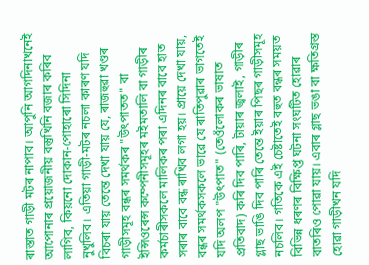ৰাস্তাত গাড়ী মটৰ নাপাব। আপুনি আগদিনাখনেই আপোনাৰ প্ৰয়োজনীয় বস্তুখিনি বজাৰ কৰিব লাগিব, কিয়নো দোকান-পোহাৰো সিদিনা নুখুলিব। এতিয়া গাড়ী-মটৰ নচলা কাৰণ যদি বিচৰা যায় তেন্তে দেখা যায় যে, ৰাজহুৱা খণ্ডৰ গাড়ীসমূহ বন্ধৰ সমৰ্থকৰ "উৎপাতত" বা ইন্সিওৰেন্স কম্পেনীসমূহৰ মইমতালি বা গাড়ীৰ কৰ্মচাৰীসকলে মালিকৰ পৰা এদিনৰ বাবে হাত সৰাৰ বাবে বন্ধ ৰাখিব লগা হয়। প্ৰায়ে দেখা যায়, বন্ধৰ সমৰ্থকসকলে ভাৱে যে ৰাতিপুৱাৰ ভাগতেই যদি অলপ "উৎপাত" (তেওঁলোকৰ ভাষাত প্ৰতিবাদ) কৰি দিব পাৰি, টায়াৰ জ্বলাই, গাড়ীৰ গ্লাছ ভাঙি দিব পাৰি তেন্তে ইয়াৰ পিছৰ গাড়ীসমূহ নচলিব। গতিকে এই চেষ্টাতেই বহুত বন্ধৰ সময়ত বিভিন্ন ধৰণৰ বিক্ষিপ্ত ঘটনা সংঘটিত হোৱাৰ বাতৰিও পোৱা যায়। এবাৰ গ্লাছ ভঙা বা ক্ষতিগ্ৰস্ত হোৱা গাড়ীখন যদি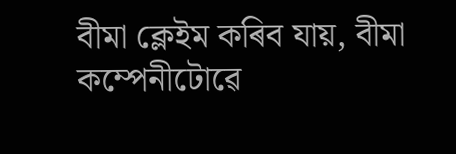বীমা ক্লেইম কৰিব যায়, বীমা কম্পেনীটোৱে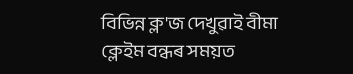বিভিন্ন ক্ল'জ দেখুৱাই বীমা ক্লেইম বন্ধৰ সময়ত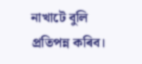নাখাটে বুলি প্ৰতিপন্ন কৰিব।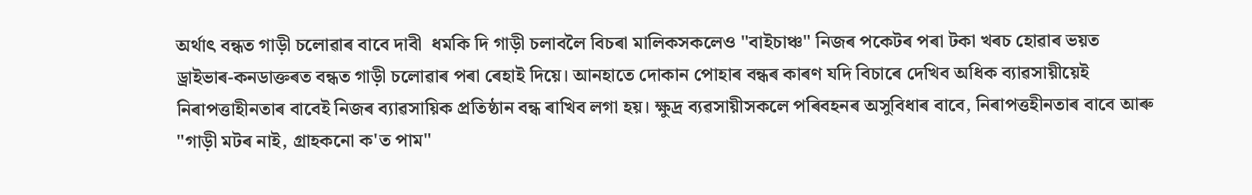অৰ্থাৎ বন্ধত গাড়ী চলোৱাৰ বাবে দাবী  ধমকি দি গাড়ী চলাবলৈ বিচৰা মালিকসকলেও "বাইচাঞ্চ" নিজৰ পকেটৰ পৰা টকা খৰচ হোৱাৰ ভয়ত ড্ৰাইভাৰ-কনডাক্তৰত বন্ধত গাড়ী চলোৱাৰ পৰা ৰেহাই দিয়ে। আনহাতে দোকান পোহাৰ বন্ধৰ কাৰণ যদি বিচাৰে দেখিব অধিক ব্যাৱসায়ীয়েই নিৰাপত্তাহীনতাৰ বাবেই নিজৰ ব্যাৱসায়িক প্ৰতিষ্ঠান বন্ধ ৰাখিব লগা হয়। ক্ষুদ্ৰ ব্যৱসায়ীসকলে পৰিবহনৰ অসুবিধাৰ বাবে, নিৰাপত্তহীনতাৰ বাবে আৰু "গাড়ী মটৰ নাই, গ্ৰাহকনো ক'ত পাম"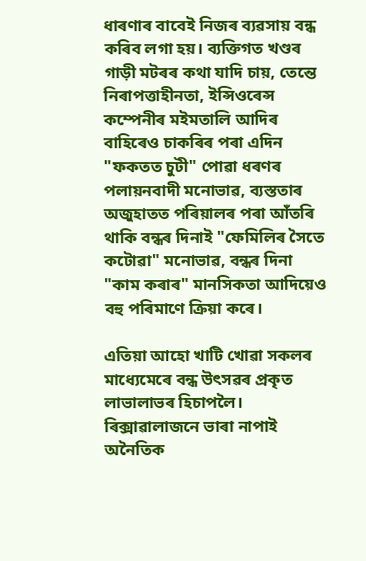ধাৰণাৰ বাবেই নিজৰ ব্যৱসায় বন্ধ কৰিব লগা হয়। ব্যক্তিগত খণ্ডৰ গাড়ী মটৰৰ কথা যাদি চায়, তেন্তে নিৰাপত্তাহীনতা, ইন্সিওৰেন্স কম্পেনীৰ মইমতালি আদিৰ বাহিৰেও চাকৰিৰ পৰা এদিন "ফকতত চুটী" পোৱা ধৰণৰ পলায়নবাদী মনোভাৱ, ব্যস্ততাৰ অজুহাতত পৰিয়ালৰ পৰা আঁতৰি থাকি বন্ধৰ দিনাই "ফেমিলিৰ সৈতে কটোৱা" মনোভাৱ, বন্ধৰ দিনা "কাম কৰাৰ" মানসিকতা আদিয়েও বহু পৰিমাণে ক্ৰিয়া কৰে।

এতিয়া আহো খাটি খোৱা সকলৰ মাধ্যেমেৰে বন্ধ উৎসৱৰ প্ৰকৃত লাভালাভৰ হিচাপলৈ। ৰিক্সাৱালাজনে ভাৰা নাপাই অনৈতিক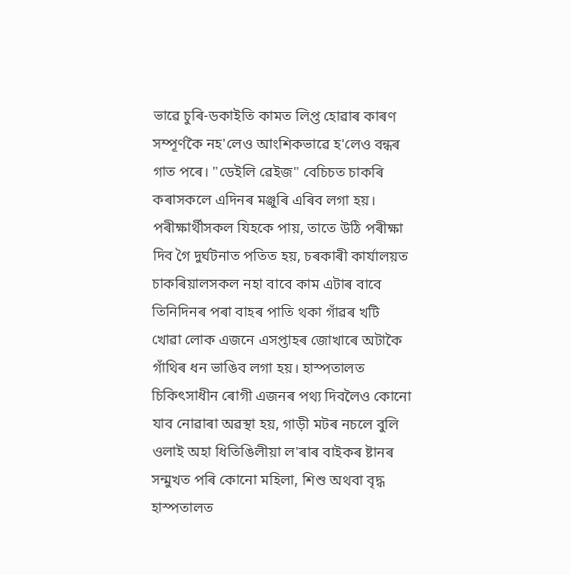ভাৱে চুৰি-ডকাইতি কামত লিপ্ত হোৱাৰ কাৰণ সম্পূৰ্ণকৈ নহ'লেও আংশিকভাৱে হ'লেও বন্ধৰ গাত পৰে। "ডেইলি ৱেইজ" বেচিচত চাকৰি কৰাসকলে এদিনৰ মঞ্জুৰি এৰিব লগা হয়। পৰীক্ষাৰ্থীসকল যিহকে পায়, তাতে উঠি পৰীক্ষা দিব গৈ দুৰ্ঘটনাত পতিত হয়, চৰকাৰী কাৰ্যালয়ত চাকৰিয়ালসকল নহা বাবে কাম এটাৰ বাবে তিনিদিনৰ পৰা বাহৰ পাতি থকা গাঁৱৰ খটি খোৱা লোক এজনে এসপ্তাহৰ জোখাৰে অটাকৈ গাঁথিৰ ধন ভাঙিব লগা হয়। হাস্পতালত চিকিৎসাধীন ৰোগী এজনৰ পথ্য দিবলৈও কোনো যাব নোৱাৰা অৱস্থা হয়, গাড়ী মটৰ নচলে বুলি ওলাই অহা ধিতিঙিলীয়া ল'ৰাৰ বাইকৰ ষ্টানৰ সন্মুখত পৰি কোনো মহিলা, শিশু অথবা বৃদ্ধ হাস্পতালত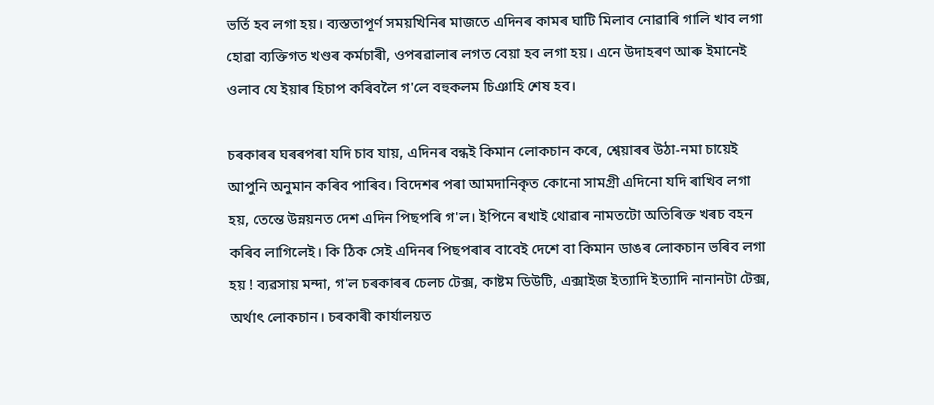ভৰ্তি হব লগা হয়। ব্যস্ততাপূৰ্ণ সময়খিনিৰ মাজতে এদিনৰ কামৰ ঘাটি মিলাব নোৱাৰি গালি খাব লগা হোৱা ব্যক্তিগত খণ্ডৰ কৰ্মচাৰী, ওপৰৱালাৰ লগত বেয়া হব লগা হয়। এনে উদাহৰণ আৰু ইমানেই ওলাব যে ইয়াৰ হিচাপ কৰিবলৈ গ'লে বহুকলম চিঞাহি শেষ হব।

চৰকাৰৰ ঘৰৰপৰা যদি চাব যায়, এদিনৰ বন্ধই কিমান লোকচান কৰে, শ্বেয়াৰৰ উঠা-নমা চায়েই আপুনি অনুমান কৰিব পাৰিব। বিদেশৰ পৰা আমদানিকৃত কোনো সামগ্ৰী এদিনো যদি ৰাখিব লগা হয়, তেন্তে উন্নয়নত দেশ এদিন পিছপৰি গ'ল। ইপিনে ৰখাই থোৱাৰ নামতটো অতিৰিক্ত খৰচ বহন কৰিব লাগিলেই। কি ঠিক সেই এদিনৰ পিছপৰাৰ বাবেই দেশে বা কিমান ডাঙৰ লোকচান ভৰিব লগা হয় ! ব্যৱসায় মন্দা, গ'ল চৰকাৰৰ চেলচ টেক্স, কাষ্টম ডিউটি, এক্সাইজ ইত্যাদি ইত্যাদি নানানটা টেক্স, অৰ্থাৎ লোকচান। চৰকাৰী কাৰ্যালয়ত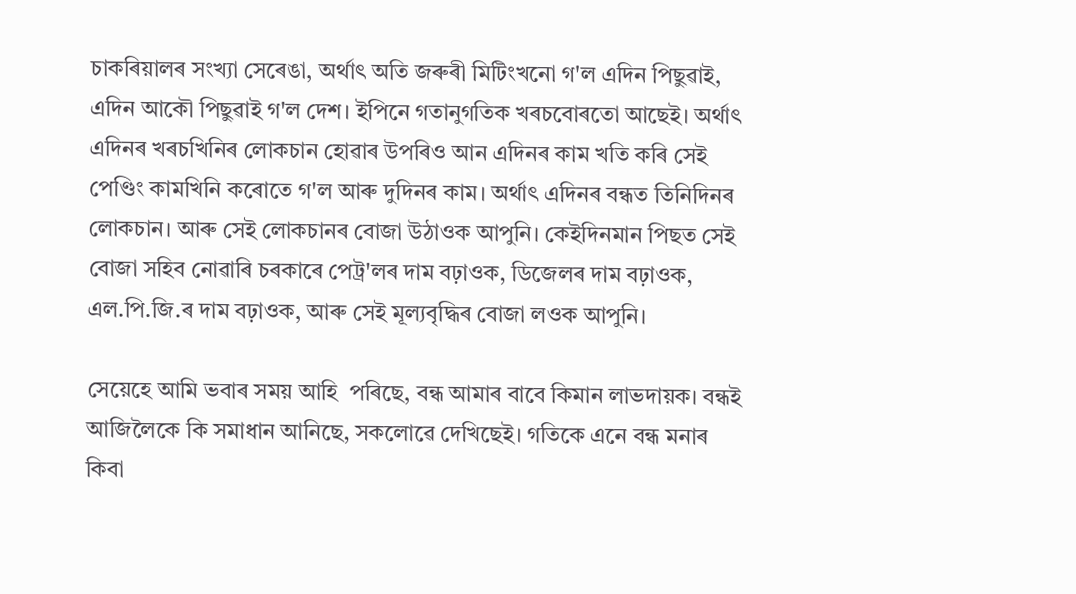চাকৰিয়ালৰ সংখ্যা সেৰেঙা, অৰ্থাৎ অতি জৰুৰী মিটিংখনো গ'ল এদিন পিছুৱাই, এদিন আকৌ পিছুৱাই গ'ল দেশ। ইপিনে গতানুগতিক খৰচবোৰতো আছেই। অৰ্থাৎ এদিনৰ খৰচখিনিৰ লোকচান হোৱাৰ উপৰিও আন এদিনৰ কাম খতি কৰি সেই পেণ্ডিং কামখিনি কৰোতে গ'ল আৰু দুদিনৰ কাম। অৰ্থাৎ এদিনৰ বন্ধত তিনিদিনৰ লোকচান। আৰু সেই লোকচানৰ বোজা উঠাওক আপুনি। কেইদিনমান পিছত সেই বোজা সহিব নোৱাৰি চৰকাৰে পেট্ৰ'লৰ দাম বঢ়াওক, ডিজেলৰ দাম বঢ়াওক, এল.পি.জি.ৰ দাম বঢ়াওক, আৰু সেই মূল্যবৃদ্ধিৰ বোজা লওক আপুনি।

সেয়েহে আমি ভবাৰ সময় আহি  পৰিছে, বন্ধ আমাৰ বাবে কিমান লাভদায়ক। বন্ধই আজিলৈকে কি সমাধান আনিছে, সকলোৱে দেখিছেই। গতিকে এনে বন্ধ মনাৰ কিবা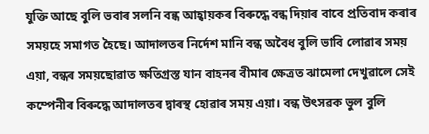যুক্তি আছে বুলি ভবাৰ সলনি বন্ধ আহ্বায়কৰ বিৰুদ্ধে বন্ধ দিয়াৰ বাবে প্ৰতিবাদ কৰাৰ সময়হে সমাগত হৈছে। আদালতৰ নিৰ্দেশ মানি বন্ধ অবৈধ বুলি ভাবি লোৱাৰ সময় এয়া, বন্ধৰ সময়ছোৱাত ক্ষতিগ্ৰস্ত যান বাহনৰ বীমাৰ ক্ষেত্ৰত ঝামেলা দেখুৱালে সেই কম্পেনীৰ বিৰুদ্ধে আদালতৰ দ্বাৰস্থ হোৱাৰ সময় এয়া। বন্ধ উৎসৱক ভুল বুলি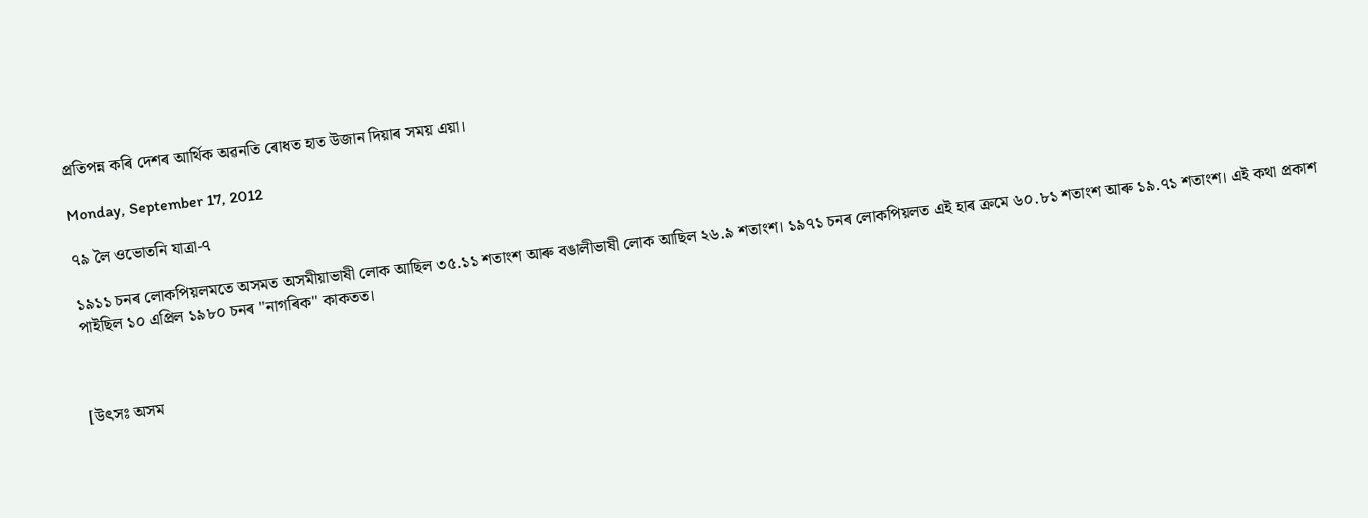প্ৰতিপন্ন কৰি দেশৰ আৰ্থিক অৱনতি ৰোধত হাত উজান দিয়াৰ সময় এয়া।

Monday, September 17, 2012

৭৯ লৈ ওভোতনি যাত্ৰা-৭

১৯১১ চনৰ লোকপিয়লমতে অসমত অসমীয়াভাষী লোক আছিল ৩৫.১১ শতাংশ আৰু বঙালীভাষী লোক আছিল ২৬.৯ শতাংশ। ১৯৭১ চনৰ লোকপিয়লত এই হাৰ ক্ৰমে ৬০.৮১ শতাংশ আৰু ১৯.৭১ শতাংশ। এই কথা প্ৰকাশ পাইছিল ১০ এপ্ৰিল ১৯৮০ চনৰ "নাগৰিক" কাকতত।



[উৎসঃ অসম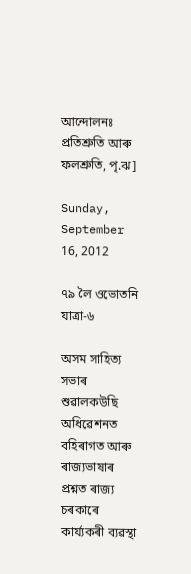আন্দোলনঃ প্ৰতিশ্ৰুতি আৰু ফলশ্ৰুতি, পৃ.ঝ]

Sunday, September 16, 2012

৭৯ লৈ ওভোতনি যাত্ৰা-৬

অসম সাহিত্য সভাৰ শুৱালকউছি অধিৱেশনত বহিৰাগত আৰু ৰাজ্যভাষাৰ প্ৰশ্নত ৰাজ্য চৰকাৰে কাৰ্য্যকৰী ব্যৱস্থা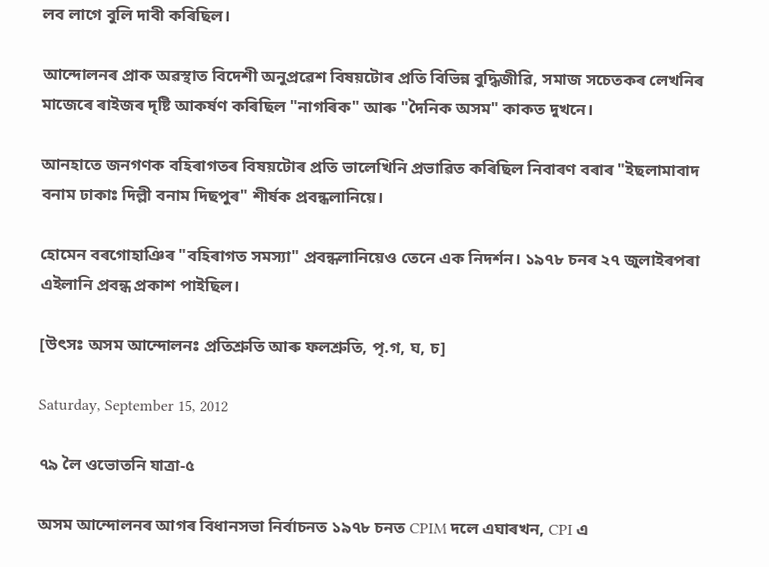লব লাগে বুলি দাবী কৰিছিল।

আন্দোলনৰ প্ৰাক‍ অৱস্থাত বিদেশী অনুপ্ৰৱেশ বিষয়টোৰ প্ৰতি বিভিন্ন বুদ্ধিজীৱি, সমাজ সচেতকৰ লেখনিৰ মাজেৰে ৰাইজৰ দৃষ্টি আকৰ্ষণ কৰিছিল "নাগৰিক" আৰু "দৈনিক অসম" কাকত দুখনে।

আনহাতে জনগণক বহিৰাগতৰ বিষয়টোৰ প্ৰতি ভালেখিনি প্ৰভাৱিত কৰিছিল নিবাৰণ বৰাৰ "ইছলামাবাদ বনাম ঢাকাঃ দিল্লী বনাম দিছপুৰ" শীৰ্ষক প্ৰবন্ধলানিয়ে।

হোমেন বৰগোহাঞিৰ "বহিৰাগত সমস্যা" প্ৰবন্ধলানিয়েও তেনে এক নিদৰ্শন। ১৯৭৮ চনৰ ২৭ জুলাইৰপৰা এইলানি প্ৰবন্ধ প্ৰকাশ পাইছিল।

[উৎসঃ অসম আন্দোলনঃ প্ৰতিশ্ৰুতি আৰু ফলশ্ৰুতি, পৃ.গ, ঘ, চ]

Saturday, September 15, 2012

৭৯ লৈ ওভোতনি যাত্ৰা-৫

অসম আন্দোলনৰ আগৰ বিধানসভা নিৰ্বাচনত ১৯৭৮ চনত CPIM দলে এঘাৰখন, CPI এ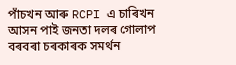পাঁচখন আৰু RCPI এ চাৰিখন আসন পাই জনতা দলৰ গোলাপ বৰবৰা চৰকাৰক সমৰ্থন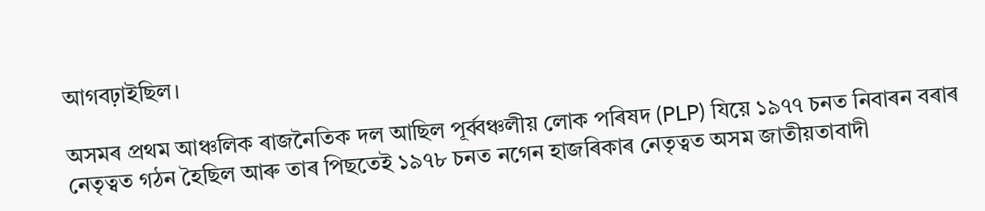আগবঢ়াইছিল।

অসমৰ প্ৰথম আঞ্চলিক ৰাজনৈতিক দল আছিল পূৰ্ব্বঞ্চলীয় লোক পৰিষদ (PLP) যিয়ে ১৯৭৭ চনত নিবাৰন বৰাৰ নেতৃত্বত গঠন হৈছিল আৰু তাৰ পিছতেই ১৯৭৮ চনত নগেন হাজৰিকাৰ নেতৃত্বত অসম জাতীয়তাবাদী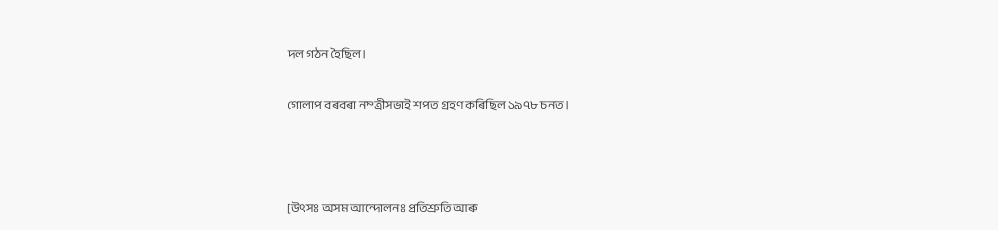দল গঠন হৈছিল।

গোলাপ বৰবৰা নম্ত্ৰীসভাই শপত গ্ৰহণ কৰিছিল ১৯৭৮ চনত।



[উৎসঃ অসম আন্দোলনঃ প্ৰতিশ্ৰুতি আৰু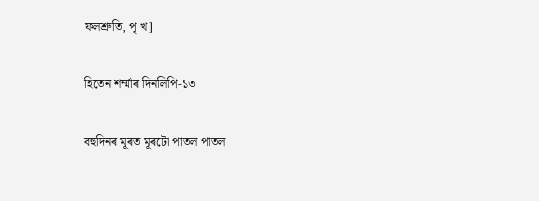ফলশ্ৰুতি, পৃ খ]

হিতেন শৰ্ম্মাৰ দিনলিপি-১৩

বহুদিনৰ মূৰত মূৰটো পাতল পাতল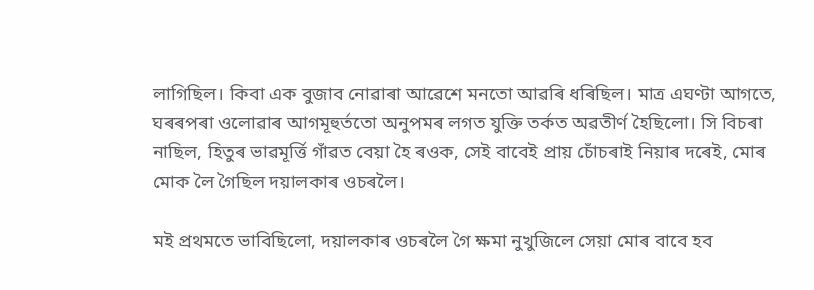লাগিছিল। কিবা এক বুজাব নোৱাৰা আৱেশে মনতো আৱৰি ধৰিছিল। মাত্ৰ এঘণ্টা আগতে, ঘৰৰপৰা ওলোৱাৰ আগমূহুৰ্ততো অনুপমৰ লগত যুক্তি তৰ্কত অৱতীৰ্ণ হৈছিলো। সি বিচৰা নাছিল, হিতুৰ ভাৱমূৰ্ত্তি গাঁৱত বেয়া হৈ ৰওক, সেই বাবেই প্ৰায় চোঁচৰাই নিয়াৰ দৰেই, মোৰ মোক লৈ গৈছিল দয়ালকাৰ ওচৰলৈ।

ম‍ই প্ৰথমতে ভাবিছিলো, দয়ালকাৰ ওচৰলৈ গৈ ক্ষমা নুখুজিলে সেয়া মোৰ বাবে হব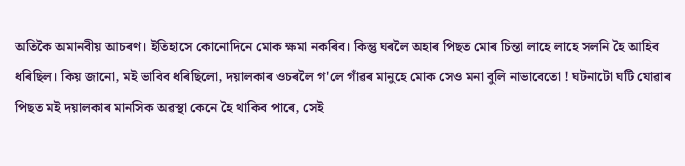অতিকৈ অমানবীয় আচৰণ। ইতিহাসে কোনোদিনে মোক ক্ষমা নকৰিব। কিন্তু ঘৰলৈ অহাৰ পিছত মোৰ চিন্তা লাহে লাহে সলনি হৈ আহিব ধৰিছিল। কিয় জানো, ম‍ই ভাবিব ধৰিছিলো, দয়ালকাৰ ওচৰলৈ গ'লে গাঁৱৰ মানুহে মোক সেও মনা বুলি নাভাবেতো ! ঘটনাটো ঘটি যোৱাৰ পিছত ম‍ই দয়ালকাৰ মানসিক অৱস্থা কেনে হৈ থাকিব পাৰে, সেই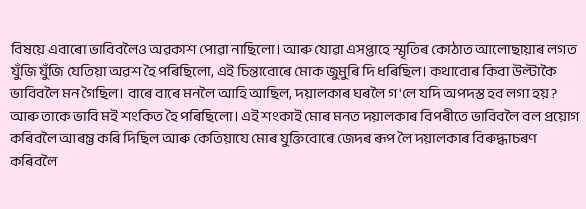বিষয়ে এবাৰো ভাবিবলৈও অৱকাশ পোৱা নাছিলো। আৰু যোৱা এসপ্তাহে স্মৃতিৰ কোঠাত আলোছায়াৰ লগত যুঁজি যুঁজি যেতিয়া অৱশ হৈ পৰিছিলো, এই চিন্তাবোৰে মোক জুমুৰি দি ধৰিছিল। কথাবোৰ কিবা উল্টাকৈ ভাবিবলৈ মন গৈছিল। বাৰে বাৰে মনলৈ আহি আছিল, দয়ালকাৰ ঘৰলৈ গ'লে যদি অপদস্ত হব লগা হয় ? আৰু তাকে ভাবি ম‍ই শংকিত হৈ পৰিছিলো। এই শংকাই মোৰ মনত দয়ালকাৰ বিপৰীতে ভাবিবলৈ বল প্ৰয়োগ কৰিবলৈ আৰম্ভ কৰি দিছিল আৰু কেতিয়াযে মোৰ যুক্তিবোৰে জেদৰ ৰূপ লৈ দয়ালকাৰ বিৰুদ্ধাচৰণ কৰিবলৈ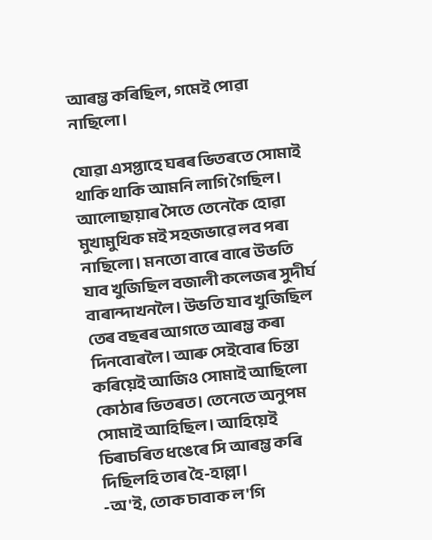আৰম্ভ কৰিছিল, গমেই পোৱা নাছিলো।

যোৱা এসপ্তাহে ঘৰৰ ভিতৰতে সোমাই থাকি থাকি আমনি লাগি গৈছিল। আলোছায়াৰ সৈতে তেনেকৈ হোৱা মুখামুখিক ম‍ই সহজভাৱে লব পৰা নাছিলো। মনতো বাৰে বাৰে উভতি যাব খুজিছিল বজালী কলেজৰ সুদীৰ্ঘ বাৰান্দাখনলৈ। উভতি যাব খুজিছিল তেৰ বছৰৰ আগতে আৰম্ভ কৰা দিনবোৰলৈ। আৰু সেইবোৰ চিন্তা কৰিয়েই আজিও সোমাই আছিলো কোঠাৰ ভিতৰত। তেনেতে অনুপম সোমাই আহিছিল। আহিয়েই চিৰাচৰিত ধঙেৰে সি আৰম্ভ কৰি দিছিলহি তাৰ হৈ-হাল্লা।
-অ'ই, তোক চাবাক ল'গি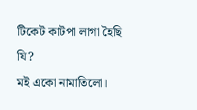টিকেট কাটপা লাগা হৈছি যি?
ম‍ই একো নামাতিলো।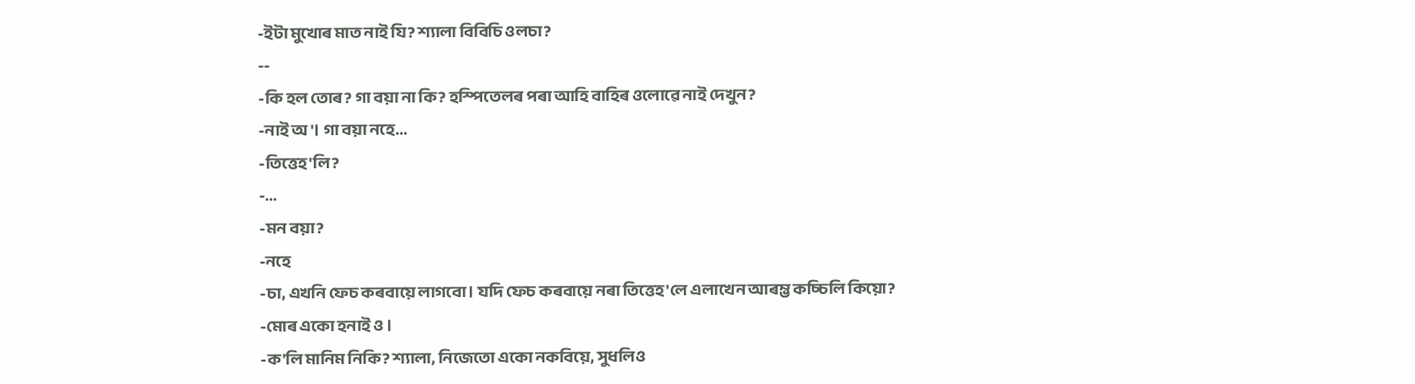-ইটা মুখোৰ মাত নাই যি? শ্যালা বিবিচি ওলচা?
--
-কি হল তোৰ? গা বয়া না কি? হস্পিতেলৰ পৰা আহি বাহিৰ ওলোৱে নাই দেখুন?
-নাই অ'। গা বয়া নহে...
-তিত্তেহ'লি?
-...
-মন বয়া?
-নহে
-চা, এখনি ফেচ কৰবায়ে লাগবো। যদি ফেচ কৰবায়ে নৰা তিত্তেহ'লে এলাখেন আৰম্ভ কচ্চিলি কিয়ো?
-মোৰ একো হনাই ও ।
-ক'লি মানিম নিকি? শ্যালা, নিজেতো একো নকবিয়ে, সুধলিও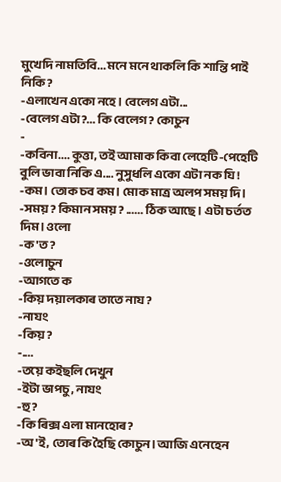মুখেদি নামতিবি... মনে মনে থাকলি কি শান্তি পাই নিকি?
-এলাখেন একো নহে। বেলেগ এটা...
-বেলেগ এটা?... কি বেলেগ? কোচুন
-
-কবিনা.... কুত্তা, ত‍ই আমাক কিবা লেহেটি-পেহেটি বুলি ভাবা নিকি এ.... নুসুধলি একো এটা নক যি !
-কম। তোক চব কম। মোক মাত্ৰ অলপ সময় দি।
-সময়? কিমান সময়? ...... ঠিক আছে। এটা চৰ্তত দিম। ওলো
-ক'ত?
-ওলোচুন
-আগতে ক
-কিয় দয়ালকাৰ তাতে নায?
-নাযং
-কিয়?
-....
-তয়ে কইছলি দেখুন
-ইটা ভাপচু, নাযং
-হু?
-কি ৰিক্স এলা মানহোৰ?
-অ'ই, তোৰ কি হৈছি কোচুন। আজি এনেহেন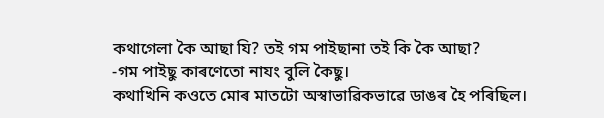কথাগেলা কৈ আছা যি? তই গম পাইছানা তই কি কৈ আছা?
-গম পাইছু কাৰণেতো নাযং বুলি কৈছু।
কথাখিনি কওতে মোৰ মাতটো অস্বাভাৱিকভাৱে ডাঙৰ হৈ পৰিছিল।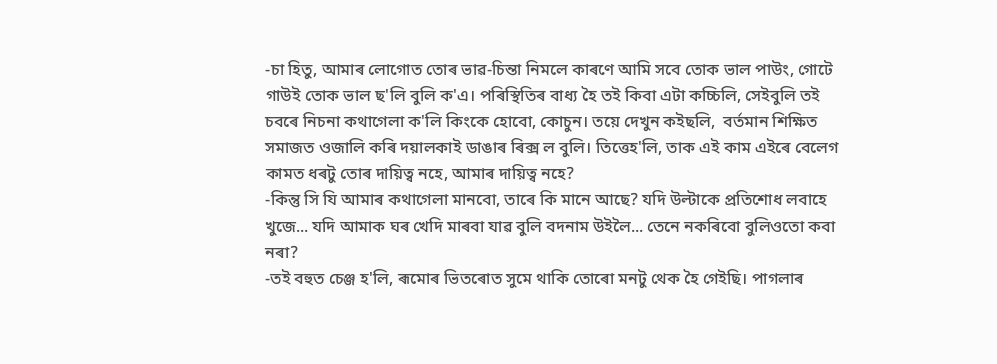-চা হিতু, আমাৰ লোগোত তোৰ ভাৱ-চিন্তা নিমলে কাৰণে আমি সবে তোক ভাল পাউং, গোটে গাউই তোক ভাল ছ'লি বুলি ক'এ। পৰিস্থিতিৰ বাধ্য হৈ তই কিবা এটা কচ্চিলি, সেইবুলি তই চবৰে নিচনা কথাগেলা ক'লি কিংকে হোবো, কোচুন। তয়ে দেখুন কইছলি,  বৰ্তমান শিক্ষিত সমাজত ওজালি কৰি দয়ালকাই ডাঙাৰ ৰিক্স ল বুলি। তিত্তেহ'লি, তাক এই কাম এইৰে বেলেগ কামত ধৰটু তোৰ দায়িত্ব নহে, আমাৰ দায়িত্ব নহে?
-কিন্তু সি যি আমাৰ কথাগেলা মানবো, তাৰে কি মানে আছে? যদি উল্টাকে প্ৰতিশোধ লবাহে খুজে... যদি আমাক ঘৰ খেদি মাৰবা যাৱ বুলি বদনাম উইলৈ... তেনে নকৰিবো বুলিওতো কবা নৰা?
-তই বহুত চেঞ্জ হ'লি, ৰূমোৰ ভিতৰোত সুমে থাকি তোৰো মনটু থেক হৈ গেইছি। পাগলাৰ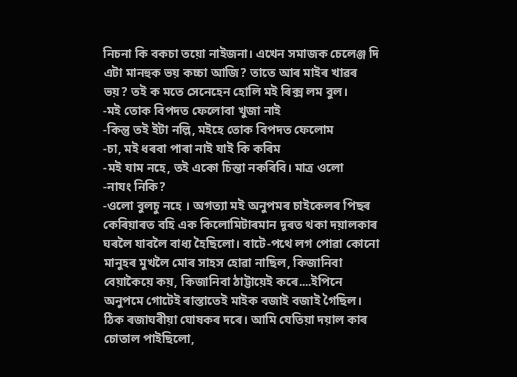নিচনা কি বকচা তয়ো নাইজনা। এখেন সমাজক চেলেঞ্জ দি এটা মানহুক ভয় কচ্চা আজি? তাতে আৰ মাইৰ খাৱৰ ভয়? তই ক মতে সেনেহেন হোলি মই ৰিক্স লম বুল।
-মই তোক বিপদত ফেলোবা খুজা নাই
-কিন্তু তই ইটা নল্লি, মইহে তোক বিপদত ফেলোম
-চা, মই ধৰবা পাৰা নাই যাই কি কৰিম
-মই যাম নহে, তই একো চিন্তা নকৰিবি। মাত্ৰ ওলো
-নাযং নিকি?
-ওলো বুলচু নহে । অগত্যা মই অনুপমৰ চাইকেলৰ পিছৰ কেৰিয়াৰত বহি এক কিলোমিটাৰমান দূৰত থকা দয়ালকাৰ ঘৰলৈ যাবলৈ বাধ্য হৈছিলো। বাটে-পথে লগ পোৱা কোনো মানুহৰ মুখলৈ মোৰ সাহস হোৱা নাছিল, কিজানিবা বেয়াকৈয়ে কয়, কিজানিবা ঠাট্টায়েই কৰে....ইপিনে অনুপমে গোটেই ৰাস্তাতেই মাইক বজাই বজাই গৈছিল। ঠিক ৰজাঘৰীয়া ঘোষকৰ দৰে। আমি যেতিয়া দয়াল কাৰ চোতাল পাইছিলো,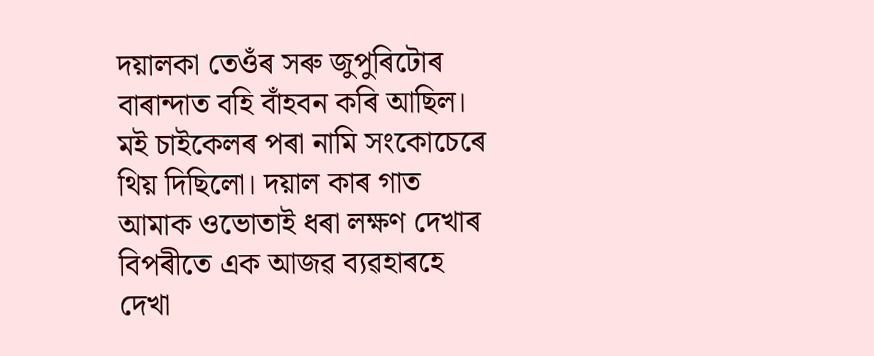দয়ালকা তেওঁৰ সৰু জুপুৰিটোৰ বাৰান্দাত বহি বাঁহবন কৰি আছিল। মই চাইকেলৰ পৰা নামি সংকোচেৰে থিয় দিছিলো। দয়াল কাৰ গাত আমাক ওভোতাই ধৰা লক্ষণ দেখাৰ বিপৰীতে এক আজৱ ব্যৱহাৰহে দেখা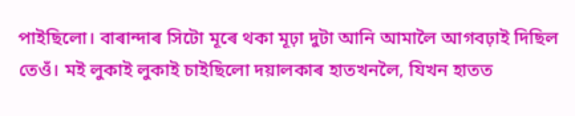পাইছিলো। বাৰান্দাৰ সিটো মূৰে থকা মূঢ়া দুটা আনি আমালৈ আগবঢ়াই দিছিল তেওঁ। মই লুকাই লুকাই চাইছিলো দয়ালকাৰ হাতখনলৈ, যিখন হাতত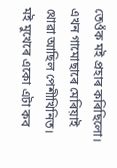তেওঁক মই প্ৰহাৰ কৰিছিলো। এখন গামোছাৰে মেৰিয়াই থোৱা আছিল পেশীখিনিত। মই মুখেৰে একো এটা কব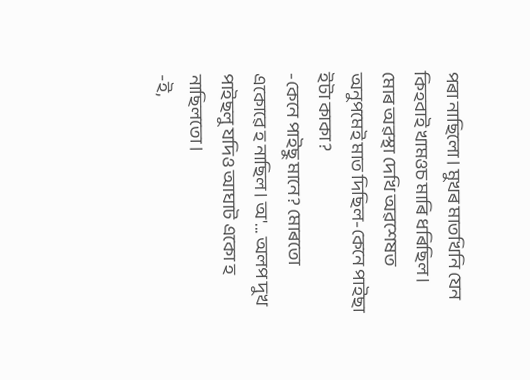পৰা নাছিলো। মুখৰ মাতখিনি যেন কিহবাই খামওচ মাৰি ধৰিছিল। মোৰ অৱস্থা দেখি অৱশেষত অনুপমেই মাত দিছিল-কেনে পাইছা ইটা কাকা?
-কেনে পাইছু মানে? মোৰতো একোৱে হ নাছিল। অ'... অলপ দুখ পাইছলু যদিও আঘাট একো হ নাছিলতো।
-ই,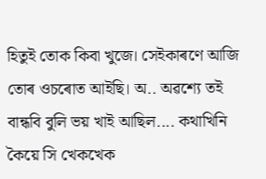হিতুই তোক কিবা খুজে। সেইকাৰণে আজি তোৰ ওচৰোত আইছি। অ.. অৱশ্যে তই বান্ধবি বুলি ভয় খাই আছিল.... কথাখিনি কৈয়ে সি খেকখেক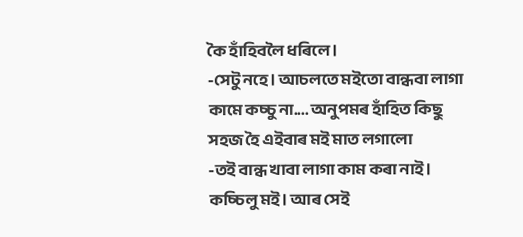কৈ হাঁহিবলৈ ধৰিলে।
-সেটু নহে। আচলতে মইতো বান্ধবা লাগা কামে কচ্চু না.... অনুপমৰ হাঁহিত কিছু সহজ হৈ এইবাৰ মই মাত লগালো
-তই বান্ধ খাবা লাগা কাম কৰা নাই। কচ্চিলু মই। আৰ সেই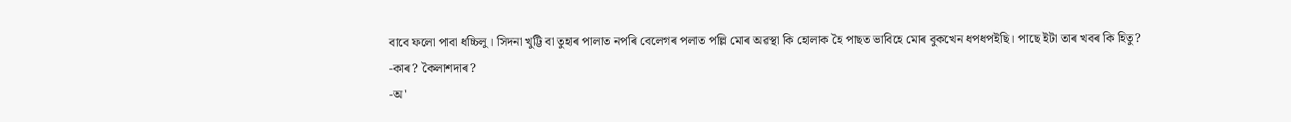বাবে ফলো পাবা ধচ্চিলু। সিদনা খুট্টি বা তুহাৰ পালাত নপৰি বেলেগৰ পলাত পল্লি মোৰ অৱস্থা কি হোলাক হৈ পাছত ভাবিহে মোৰ বুকখেন ধপধপইছি। পাছে ইটা তাৰ খবৰ কি হিতু?
-কাৰ? কৈলাশদাৰ?
-অ'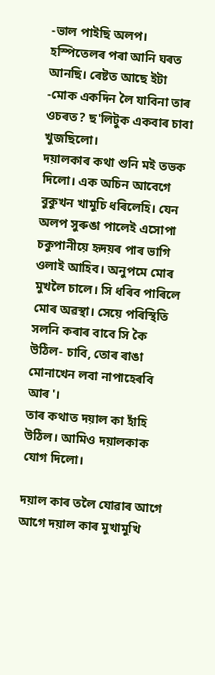-ভাল পাইছি অলপ। হস্পিতেলৰ পৰা আনি ঘৰত আনছি। ৰেষ্টত আছে ইটা
-মোক একদিন লৈ যাবিনা তাৰ ওচৰত? ছ'লিটুক একবাৰ চাবা খুজছিলো।
দয়ালকাৰ কথা শুনি মই তভক দিলো। এক অচিন আবেগে বুকুখন খামুচি ধৰিলেহি। যেন অলপ সুৰুঙা পালেই এসোপা চকুপানীয়ে হৃদয়ৰ পাৰ ভাগি ওলাই আহিব। অনুপমে মোৰ মুখলৈ চালে। সি ধৰিব পাৰিলে মোৰ অৱস্থা। সেয়ে পৰিস্থিতি সলনি কৰাৰ বাবে সি কৈ উঠিল- চাবি, তোৰ ৰাঙা মোনাখেন লবা নাপাহেৰবি আৰ'।
তাৰ কথাত দয়াল কা হাঁহি উঠিল। আমিও দয়ালকাক যোগ দিলো।

দয়াল কাৰ তলৈ যোৱাৰ আগে আগে দয়াল কাৰ মুখামুখি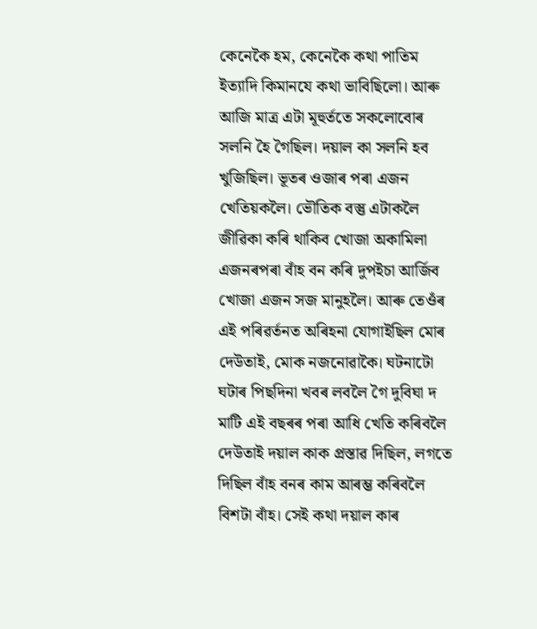কেনেকৈ হম, কেনেকৈ কথা পাতিম ইত্যাদি কিমানযে কথা ভাবিছিলো। আৰু আজি মাত্ৰ এটা মূহুৰ্ততে সকলোবোৰ সলনি হৈ গৈছিল। দয়াল কা সলনি হব খুজিছিল। ভূতৰ ওজাৰ পৰা এজন খেতিয়কলৈ। ভৌতিক বস্তু এটাকলৈ জীৱিকা কৰি থাকিব খোজা অকামিলা এজনৰপৰা বাঁহ বন কৰি দুপইচা আৰ্জিব খোজা এজন সজ মানুহলৈ। আৰু তেওঁৰ এই পৰিৱৰ্তনত অৰিহনা যোগাইছিল মোৰ দেউতাই, মোক নজনোৱাকৈ। ঘটনাটো ঘটাৰ পিছদিনা খবৰ লবলৈ গৈ দুবিঘা দ মাটি এই বছৰৰ পৰা আধি খেতি কৰিবলৈ দেউতাই দয়াল কাক প্ৰস্তাৱ দিছিল, লগতে দিছিল বাঁহ বনৰ কাম আৰম্ভ কৰিবলৈ বিশটা বাঁহ। সেই কথা দয়াল কাৰ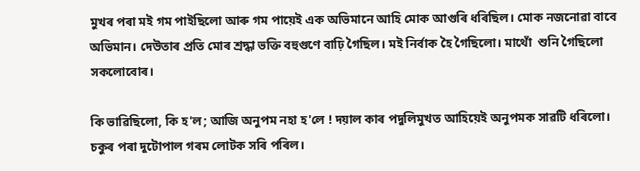মুখৰ পৰা মই গম পাইছিলো আৰু গম পায়েই এক অভিমানে আহি মোক আগুৰি ধৰিছিল। মোক নজনোৱা বাবে অভিমান। দেউতাৰ প্ৰতি মোৰ শ্ৰদ্ধা ভক্তি বহুগুণে বাঢ়ি গৈছিল। মই নিৰ্বাক হৈ গৈছিলো। মাথোঁ  শুনি গৈছিলো সকলোবোৰ।

কি ভাৱিছিলো, কি হ'ল; আজি অনুপম নহা হ'লে ! দয়াল কাৰ পদুলিমুখত আহিয়েই অনুপমক সাৱটি ধৰিলো। চকুৰ পৰা দুটোপাল গৰম লোটক সৰি পৰিল।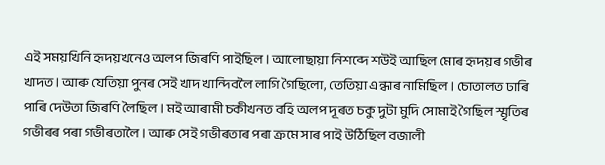এই সময়খিনি হৃদয়খনেও অলপ জিৰণি পাইছিল। আলোছায়া নিশব্দে শউই আছিল মোৰ হৃদয়ৰ গভীৰ খাদত। আৰু যেতিয়া পুনৰ সেই খাদ খান্দিবলৈ লাগি গৈছিলো, তেতিয়া এন্ধাৰ নামিছিল। চোতালত ঢাৰি পাৰি দেউতা জিৰণি লৈছিল। মই আৰামী চকীখনত বহি অলপ দূৰত চকু দুটা মুদি সোমাই গৈছিল স্মৃতিৰ গভীৰৰ পৰা গভীৰতালৈ। আৰু সেই গভীৰতাৰ পৰা ক্ৰমে সাৰ পাই উঠিছিল বজালী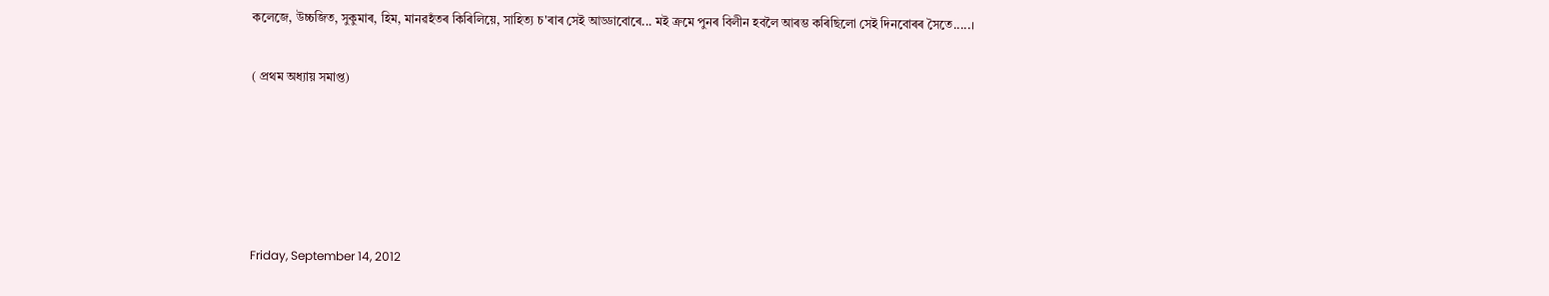কলেজে, উচ্চজিত, সুকুমাৰ, হিম, মানৱহঁতৰ কিৰিলিয়ে, সাহিত্য চ'ৰাৰ সেই আড্ডাবোৰে... মই ক্ৰমে পুনৰ বিলীন হবলৈ আৰম্ভ কৰিছিলো সেই দিনবোৰৰ সৈতে.....।

( প্ৰথম অধ্যায় সমাপ্ত)





Friday, September 14, 2012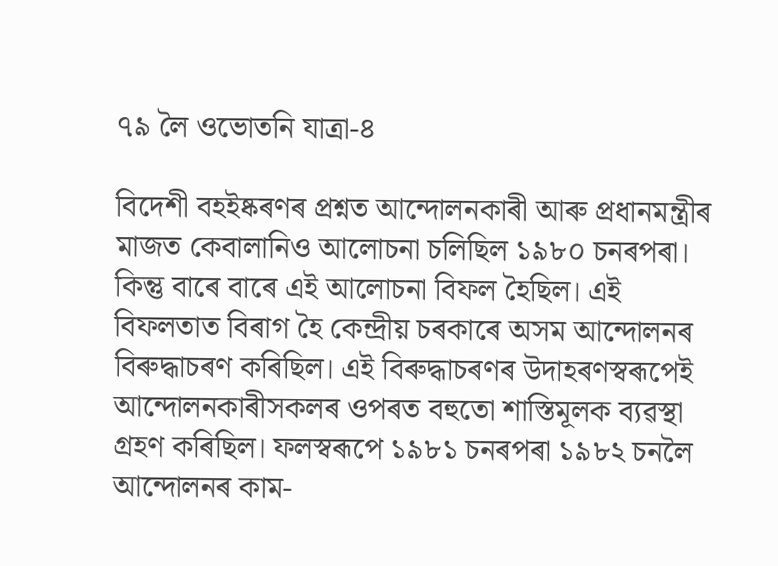৭৯ লৈ ওভোতনি যাত্ৰা-৪

বিদেশী বহইষ্কৰণৰ প্ৰশ্নত আন্দোলনকাৰী আৰু প্ৰধানমন্ত্ৰীৰ মাজত কেবালানিও আলোচনা চলিছিল ১৯৮০ চনৰপৰা। কিন্তু বাৰে বাৰে এই আলোচনা বিফল হৈছিল। এই বিফলতাত বিৰাগ হৈ কেন্দ্ৰীয় চৰকাৰে অসম আন্দোলনৰ বিৰুদ্ধাচৰণ কৰিছিল। এই বিৰুদ্ধাচৰণৰ উদাহৰণস্বৰূপেই আন্দোলনকাৰীসকলৰ ওপৰত বহুতো শাস্তিমূলক ব্যৱস্থা গ্ৰহণ কৰিছিল। ফলস্বৰূপে ১৯৮১ চনৰপৰা ১৯৮২ চনলৈ আন্দোলনৰ কাম-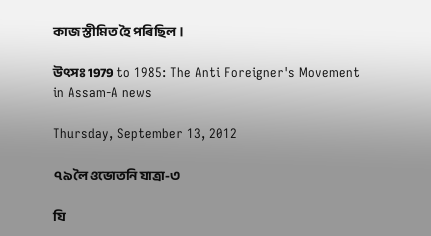কাজ স্তীমিত হৈ পৰিছিল।

উৎসঃ 1979 to 1985: The Anti Foreigner's Movement in Assam-A news

Thursday, September 13, 2012

৭৯ লৈ ওভোতনি যাত্ৰা-৩

যি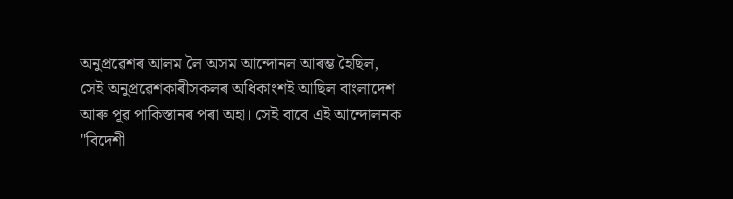অনুপ্ৰৱেশৰ আলম লৈ অসম আন্দোনল আৰম্ভ হৈছিল, সেই অনুপ্ৰৱেশকাৰীসকলৰ অধিকাংশই আছিল বাংলাদেশ আৰু পূৱ পাকিস্তানৰ পৰা অহা। সেই বাবে এই আন্দোলনক "বিদেশী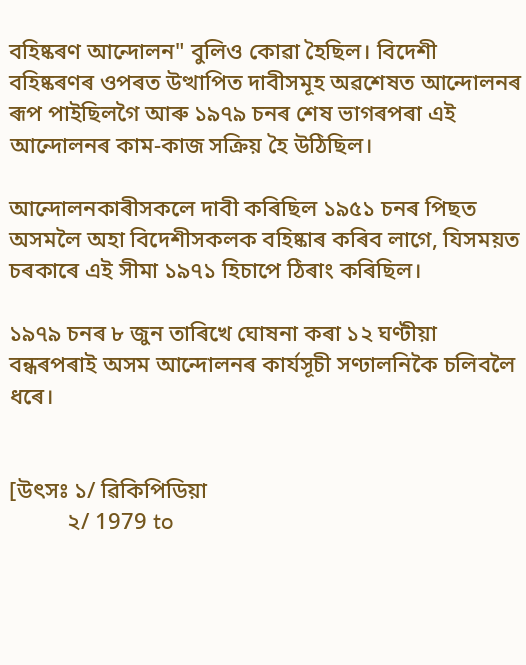বহিষ্কৰণ আন্দোলন" বুলিও কোৱা হৈছিল। বিদেশী বহিষ্কৰণৰ ওপৰত উত্থাপিত দাবীসমূহ অৱশেষত আন্দোলনৰ ৰূপ পাইছিলগৈ আৰু ১৯৭৯ চনৰ শেষ ভাগৰপৰা এই আন্দোলনৰ কাম-কাজ সক্ৰিয় হৈ উঠিছিল।

আন্দোলনকাৰীসকলে দাবী কৰিছিল ১৯৫১ চনৰ পিছত অসমলৈ অহা বিদেশীসকলক বহিষ্কাৰ কৰিব লাগে, যিসময়ত চৰকাৰে এই সীমা ১৯৭১ হিচাপে ঠিৰাং কৰিছিল।

১৯৭৯ চনৰ ৮ জুন তাৰিখে ঘোষনা কৰা ১২ ঘণ্টীয়া বন্ধৰপৰাই অসম আন্দোলনৰ কাৰ্যসূচী সণ্ঢালনিকৈ চলিবলৈ ধৰে।


[উৎসঃ ১/ ৱিকিপিডিয়া
          ২/ 1979 to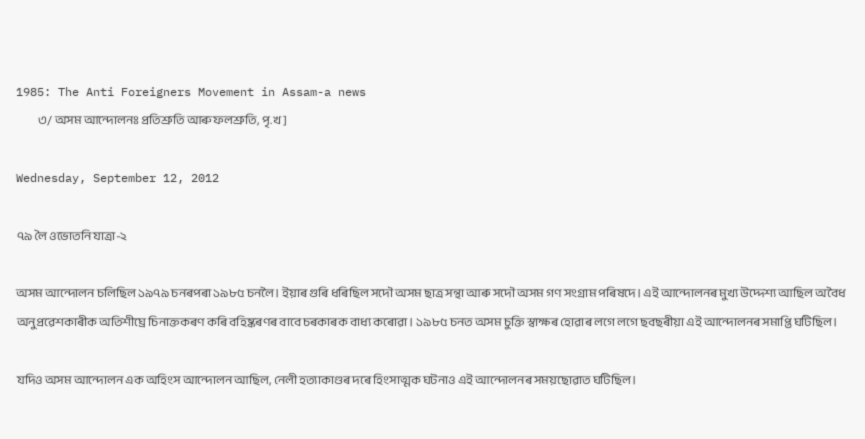1985: The Anti Foreigners Movement in Assam-a news
          ৩/ অসম আন্দোলনঃ প্ৰতিশ্ৰুতি আৰু ফলশ্ৰুতি, পৃ.খ]

Wednesday, September 12, 2012

৭৯ লৈ ওভোতনি যাত্ৰা-২

অসম আন্দোলন চলিছিল ১৯৭৯ চনৰপৰা ১৯৮৫ চনলৈ। ইয়াৰ গুৰি ধৰিছিল সদৌ অসম ছাত্ৰ সন্থা আৰু সদৌ অসম গণ সংগ্ৰাম পৰিষদে। এই আন্দোলনৰ মুখ্য উদ্দেশ্য আছিল অবৈধ অনুপ্ৰৱেশকাৰীক অতিশীঘ্ৰে চিনাক্তকৰণ কৰি বহিষ্কৰণৰ বাবে চৰকাৰক বাধ্য কৰোৱা। ১৯৮৫ চনত অসম চুক্তি স্বাক্ষৰ হোৱাৰ লগে লগে ছবছৰীয়া এই আন্দোলনৰ সমাপ্তি ঘটিছিল।

যদিও অসম আন্দোলন এক অহিংস আন্দোলন আছিল, নেলী হত্যাকাণ্ডৰ দৰে হিংসাত্মক ঘটনাও এই আন্দোলনৰ সময়ছোৱাত ঘটিছিল।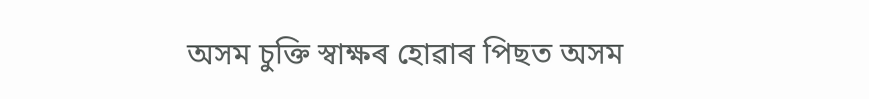অসম চুক্তি স্বাক্ষৰ হোৱাৰ পিছত অসম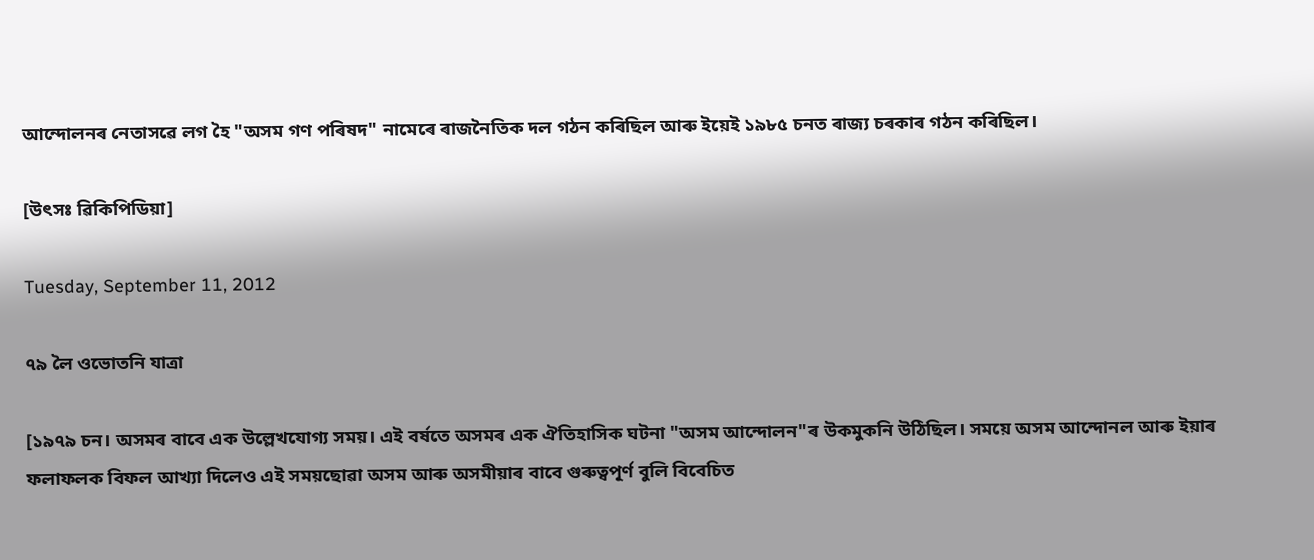আন্দোলনৰ নেতাসৱে লগ হৈ "অসম গণ পৰিষদ" নামেৰে ৰাজনৈতিক দল গঠন কৰিছিল আৰু ইয়েই ১৯৮৫ চনত ৰাজ্য চৰকাৰ গঠন কৰিছিল।

[উৎসঃ ৱিকিপিডিয়া]

Tuesday, September 11, 2012

৭৯ লৈ ওভোতনি যাত্ৰা

[১৯৭৯ চন। অসমৰ বাবে এক উল্লেখযোগ্য সময়। এই বৰ্ষতে অসমৰ এক ঐতিহাসিক ঘটনা "অসম আন্দোলন"ৰ উকমুকনি উঠিছিল। সময়ে অসম আন্দোনল আৰু ইয়াৰ ফলাফলক বিফল আখ্যা দিলেও এই সময়ছোৱা অসম আৰু অসমীয়াৰ বাবে গুৰুত্বপূৰ্ণ বুলি বিবেচিত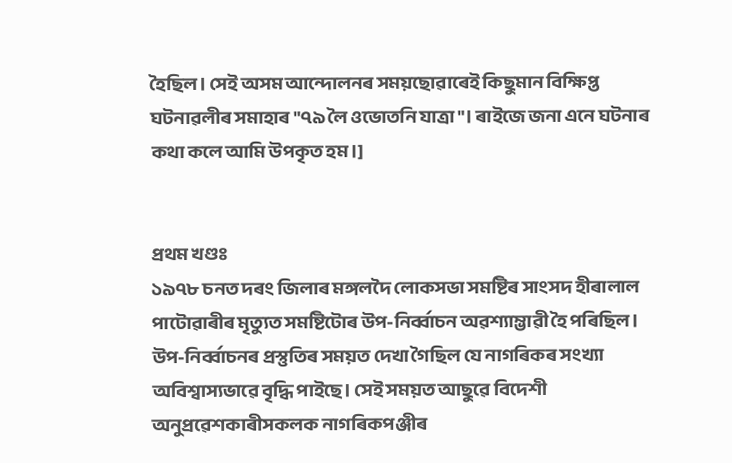হৈছিল। সেই অসম আন্দোলনৰ সময়ছোৱাৰেই কিছুমান বিক্ষিপ্ত ঘটনাৱলীৰ সমাহাৰ "৭৯ লৈ ওভোতনি যাত্ৰা"। ৰাইজে জনা এনে ঘটনাৰ কথা কলে আমি উপকৃত হম।]


প্ৰথম খণ্ডঃ
১৯৭৮ চনত দৰং জিলাৰ মঙ্গলদৈ লোকসভা সমষ্টিৰ সাংসদ হীৰালাল পাটোৱাৰীৰ মৃত্যুত সমষ্টিটোৰ উপ-নিৰ্ব্বাচন অৱশ্যাম্ভাৱী হৈ পৰিছিল। উপ-নিৰ্ব্বাচনৰ প্ৰস্তুতিৰ সময়ত দেখা গৈছিল যে নাগৰিকৰ সংখ্যা অবিশ্বাস্যভাৱে বৃদ্ধি পাইছে। সেই সময়ত আছুৱে বিদেশী অনুপ্ৰৱেশকাৰীসকলক নাগৰিকপঞ্জীৰ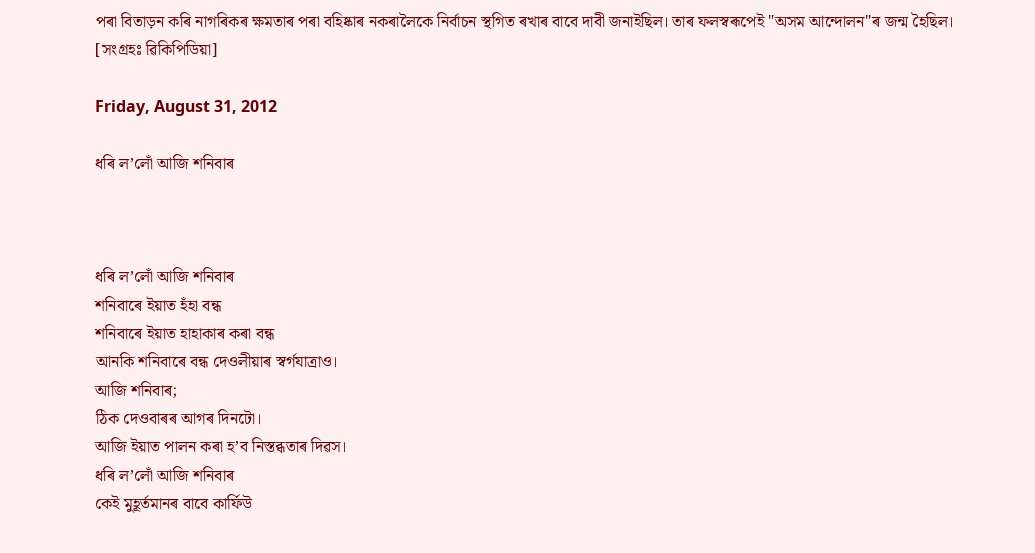পৰা বিতাড়ন কৰি নাগৰিকৰ ক্ষমতাৰ পৰা বহিষ্কাৰ নকৰালৈকে নিৰ্বাচন স্থগিত ৰখাৰ বাবে দাবী জনাইছিল। তাৰ ফলস্বৰূপেই "অসম আন্দোলন"ৰ জন্ম হৈছিল।
[সংগ্ৰহঃ ৱিকিপিডিয়া]

Friday, August 31, 2012

ধৰি ল’লোঁ আজি শনিবাৰ



ধৰি ল’লোঁ আজি শনিবাৰ
শনিবাৰে ইয়াত হঁহা বন্ধ
শনিবাৰে ইয়াত হাহাকাৰ কৰা বন্ধ
আনকি শনিবাৰে বন্ধ দেওলীয়াৰ স্বৰ্গযাত্ৰাও।
আজি শনিবাৰ;
ঠিক দেওবাৰৰ আগৰ দিনটো।
আজি ইয়াত পালন কৰা হ’ব নিস্তব্ধতাৰ দিৱস।
ধৰি ল’লোঁ আজি শনিবাৰ
কেই মুহূৰ্তমানৰ বাবে কাৰ্ফিউ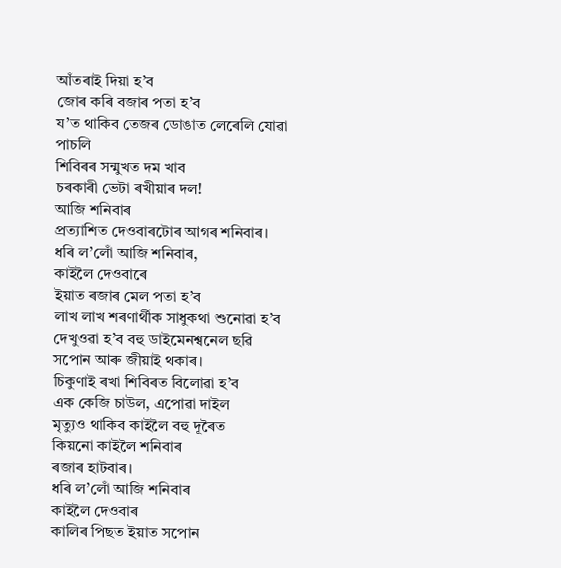আঁতৰাই দিয়া হ’ব
জোৰ কৰি বজাৰ পতা হ’ব
য’ত থাকিব তেজৰ ডোঙাত লেৰেলি যোৱা পাচলি
শিবিৰৰ সন্মুখত দম খাব
চৰকাৰী ভেটা ৰখীয়াৰ দল!
আজি শনিবাৰ
প্ৰত্যাশিত দেওবাৰটোৰ আগৰ শনিবাৰ।
ধৰি ল’লোঁ আজি শনিবাৰ,
কাইলৈ দেওবাৰে
ইয়াত ৰজাৰ মেল পতা হ’ব
লাখ লাখ শৰণাৰ্থীক সাধুকথা শুনোৱা হ’ব
দেখুওৱা হ’ব বহু ডাইমেনশ্বনেল ছৱি
সপোন আৰু জীয়াই থকাৰ।
চিকুণাই ৰখা শিবিৰত বিলোৱা হ’ব
এক কেজি চাউল, এপোৱা দাইল
মৃত্যুও থাকিব কাইলৈ বহু দূৰৈত
কিয়নো কাইলৈ শনিবাৰ
ৰজাৰ হাটবাৰ।
ধৰি ল’লোঁ আজি শনিবাৰ
কাইলৈ দেওবাৰ
কালিৰ পিছত ইয়াত সপোন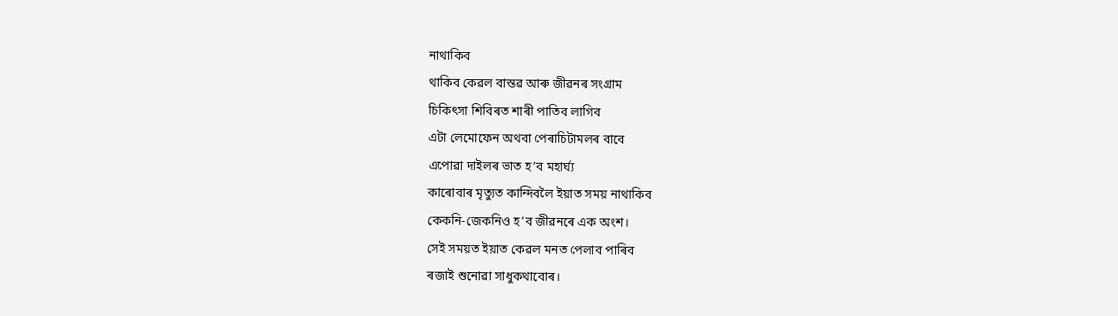নাথাকিব
থাকিব কেৱল বাস্তৱ আৰু জীৱনৰ সংগ্ৰাম
চিকিৎসা শিবিৰত শাৰী পাতিব লাগিব
এটা লেমোফেন অথবা পেৰাচিটামলৰ বাবে
এপোৱা দাইলৰ ভাত হ’ব মহাৰ্ঘ্য
কাৰোবাৰ মৃত্যুত কান্দিবলৈ ইয়াত সময় নাথাকিব
কেকনি-জেকনিও হ’ব জীৱনৰে এক অংশ।
সেই সময়ত ইয়াত কেৱল মনত পেলাব পাৰিব
ৰজাই শুনোৱা সাধুকথাবোৰ।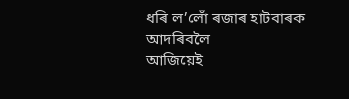ধৰি ল’লোঁ ৰজাৰ হাটবাৰক আদৰিবলৈ
আজিয়েই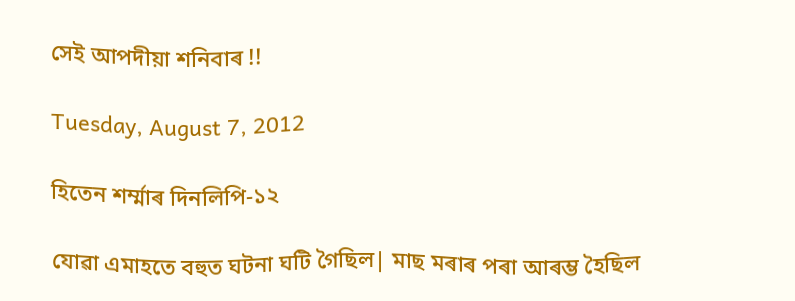সেই আপদীয়া শনিবাৰ !!

Tuesday, August 7, 2012

হিতেন শৰ্ম্মাৰ দিনলিপি-১২

যোৱা এমাহতে বহুত ঘটনা ঘটি গৈছিল| মাছ মৰাৰ পৰা আৰম্ভ হৈছিল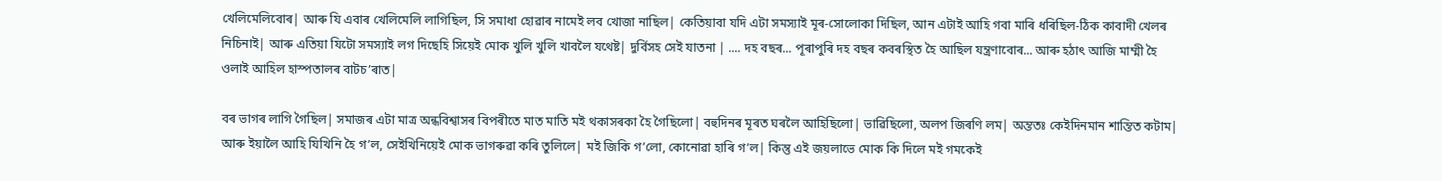খেলিমেলিবোৰ| আৰু যি এবাৰ খেলিমেলি লাগিছিল, সি সমাধা হোৱাৰ নামেই লব খোজা নাছিল| কেতিয়াবা যদি এটা সমস্যাই মূৰ-সোলোকা দিছিল, আন এটাই আহি গবা মাৰি ধৰিছিল-ঠিক কাবাদী খেলৰ নিচিনাই| আৰু এতিয়া যিটো সমস্যাই লগ দিছেহি সিয়েই মোক খুলি খুলি খাবলৈ যথেষ্ট| দুৰ্বিসহ সেই যাতনা | .... দহ বছৰ... পূৰাপুৰি দহ বছৰ কবৰস্থিত হৈ আছিল যন্ত্ৰণাবোৰ... আৰু হঠাত্‍ আজি মাম্মী হৈ ওলাই আহিল হাস্পতালৰ বাটচ’ৰাত|

বৰ ভাগৰ লাগি গৈছিল| সমাজৰ এটা মাত্ৰ অন্ধবিশ্বাসৰ বিপৰীতে মাত মাতি ম‍ই থকাসৰকা হৈ গৈছিলো| বহুদিনৰ মূৰত ঘৰলৈ আহিছিলো| ভাৱিছিলো, অলপ জিৰণি লম| অন্ততঃ কেইদিনমান শান্তিত কটাম| আৰু ইয়ালৈ আহি যিখিনি হৈ গ’ল, সেইখিনিয়েই মোক ভাগৰুৱা কৰি তুলিলে| ম‍ই জিকি গ’লো, কোনোৱা হাৰি গ’ল| কিন্তু এই জয়লাভে মোক কি দিলে ম‍ই গমকেই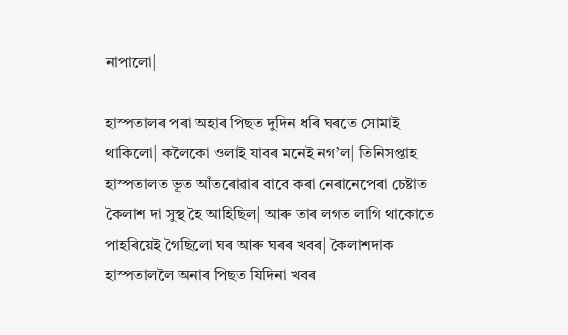নাপালো|

হাস্পতালৰ পৰা অহাৰ পিছত দুদিন ধৰি ঘৰতে সোমাই থাকিলো| কলৈকো ওলাই যাবৰ মনেই নগ’ল| তিনিসপ্তাহ হাস্পতালত ভূত আঁতৰোৱাৰ বাবে কৰা নেৰানেপেৰা চেষ্টাত কৈলাশ দা সুস্থ হৈ আহিছিল| আৰু তাৰ লগত লাগি থাকোতে পাহৰিয়েই গৈছিলো ঘৰ আৰু ঘৰৰ খবৰ| কৈলাশদাক হাস্পতাললৈ অনাৰ পিছত যিদিনা খবৰ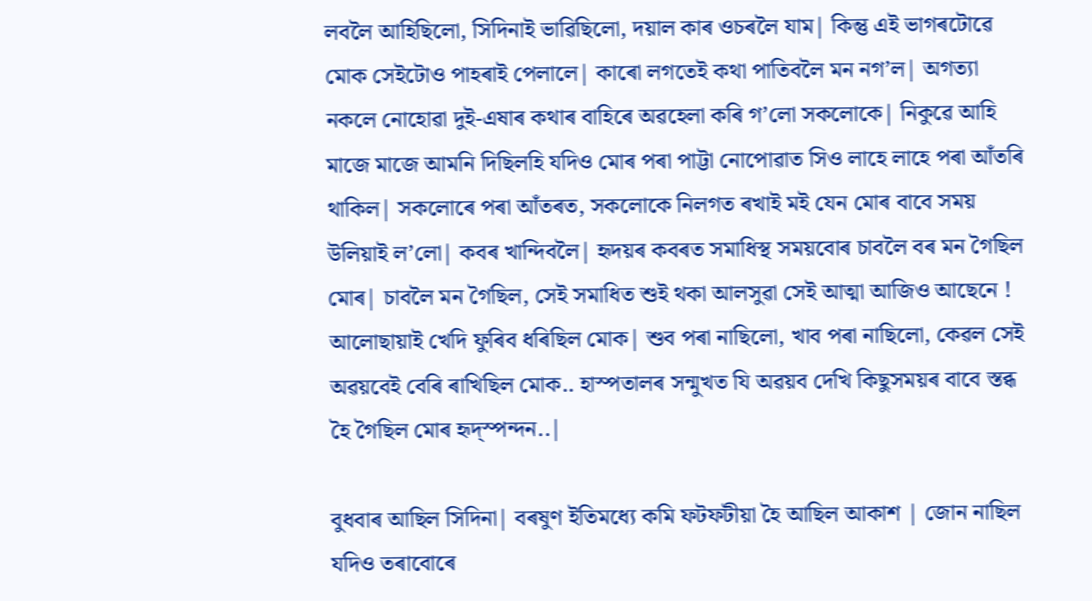লবলৈ আহিছিলো, সিদিনাই ভাৱিছিলো, দয়াল কাৰ ওচৰলৈ যাম| কিন্তু এই ভাগৰটোৱে মোক সেইটো‍ও পাহৰাই পেলালে| কাৰো লগতেই কথা পাতিবলৈ মন নগ’ল| অগত্যা নকলে নোহোৱা দুই-এষাৰ কথাৰ বাহিৰে অৱহেলা কৰি গ’লো সকলোকে| নিকুৱে আহি মাজে মাজে আমনি দিছিলহি যদিও মোৰ পৰা পাট্টা নোপোৱাত সিও লাহে লাহে পৰা আঁতৰি থাকিল| সকলোৰে পৰা আঁতৰত, সকলোকে নিলগত ৰখাই ম‍ই যেন মোৰ বাবে সময় উলিয়াই ল’লো| কবৰ খান্দিবলৈ| হৃদয়ৰ কবৰত সমাধিস্থ সময়বোৰ চাবলৈ বৰ মন গৈছিল মোৰ| চাবলৈ মন গৈছিল, সেই সমাধিত শুই থকা আলসুৱা সেই আত্মা আজিও আছেনে ! আলোছায়াই খেদি ফুৰিব ধৰিছিল মোক| শুব পৰা নাছিলো, খাব পৰা নাছিলো, কেৱল সেই অৱয়বেই বেৰি ৰাখিছিল মোক.. হাস্পতালৰ সন্মুখত যি অৱয়ব দেখি কিছুসময়ৰ বাবে স্তব্ধ হৈ গৈছিল মোৰ হৃদ্‍স্পন্দন..|

বুধবাৰ আছিল সিদিনা| বৰষুণ ইতিমধ্যে কমি ফটফটীয়া হৈ আছিল আকাশ | জোন নাছিল যদিও তৰাবোৰে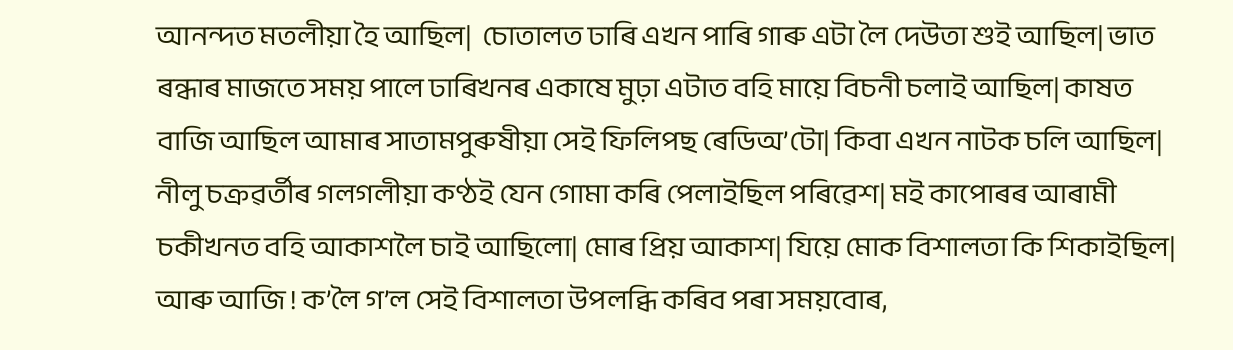আনন্দত মতলীয়া হৈ আছিল|  চোতালত ঢাৰি এখন পাৰি গাৰু এটা লৈ দেউতা শুই আছিল| ভাত ৰন্ধাৰ মাজতে সময় পালে ঢাৰিখনৰ একাষে মুঢ়া এটাত বহি মায়ে বিচনী চলাই আছিল| কাষত বাজি আছিল আমাৰ সাতামপুৰুষীয়া সেই ফিলিপছ ৰেডিঅ’টো| কিবা এখন নাটক চলি আছিল| নীলু চক্ৰৱৰ্তীৰ গলগলীয়া কণ্ঠই যেন গোমা কৰি পেলাইছিল পৰিৱেশ| ম‍ই কাপোৰৰ আৰামী চকীখনত বহি আকাশলৈ চাই আছিলো| মোৰ প্ৰিয় আকাশ| যিয়ে মোক বিশালতা কি শিকাইছিল| আৰু আজি ! ক’লৈ গ’ল সেই বিশালতা উপলব্ধি কৰিব পৰা সময়বোৰ,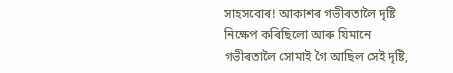সাহসবোৰ! আকাশৰ গভীৰতালৈ দৃষ্টি নিক্ষেপ কৰিছিলো আৰু যিমানে গভীৰতালৈ সোমাই গৈ আছিল সেই দৃষ্টি,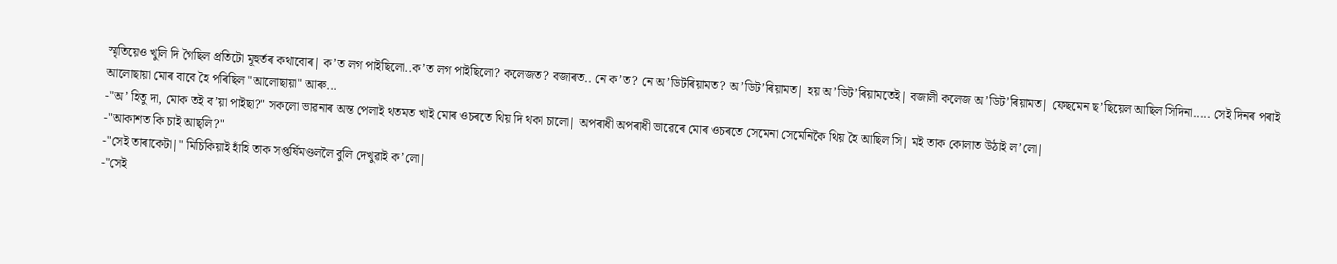স্মৃতিয়েও খুলি দি গৈছিল প্ৰতিটো মূহুৰ্তৰ কথাবোৰ| ক’ত লগ পাইছিলো..ক’ত লগ পাইছিলো? কলেজত? বজাৰত.. নে ক’ত? নে অ’ডিটৰিয়ামত? অ’ডিট’ৰিয়ামত| হয় অ’ডিট’ৰিয়ামতেই| বজালী কলেজ অ’ডিট’ৰিয়ামত| ফেছমেন ছ’ছিয়েল আছিল সিদিনা..... সেই দিনৰ পৰাই আলোছায়া মোৰ বাবে হৈ পৰিছিল "আলোছায়া" আৰু...
-"অ’ হিতু দা, মোক ত‍ই ব’য়া পাইছা?" সকলো ভাৱনাৰ অন্ত পেলাই থতমত খাই মোৰ ওচৰতে থিয় দি থকা চালো| অপৰাধী অপৰাধী ভাৱেৰে মোৰ ওচৰতে সেমেনা সেমেনিকৈ থিয় হৈ আছিল সি| ম‍ই তাক কোলাত উঠাই ল’লো|
-"আকাশত কি চাই আছ্‌লি?"
-"সেই তাৰাকেটা|" মিচিকিয়াই হাঁহি তাক সপ্তৰ্ষিমণ্ডললৈ বুলি দেখুৱাই ক’লো|
-"সেই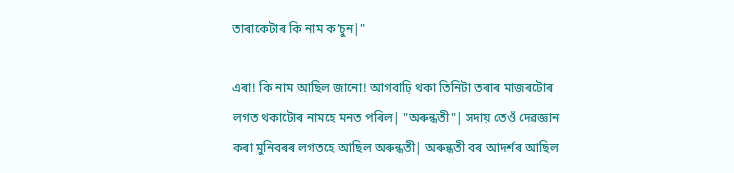তাৰাকেটাৰ কি নাম ক’চুন|"

এৰা! কি নাম আছিল জানো! আগবাঢ়ি থকা তিনিটা তৰাৰ মাজৰটোৰ লগত থকাটোৰ নামহে মনত পৰিল| "অৰুন্ধতী"| সদায় তেওঁ দেৱজ্ঞান কৰা মুনিবৰৰ লগতহে আছিল অৰুন্ধতী| অৰুন্ধতী বৰ আদৰ্শৰ আছিল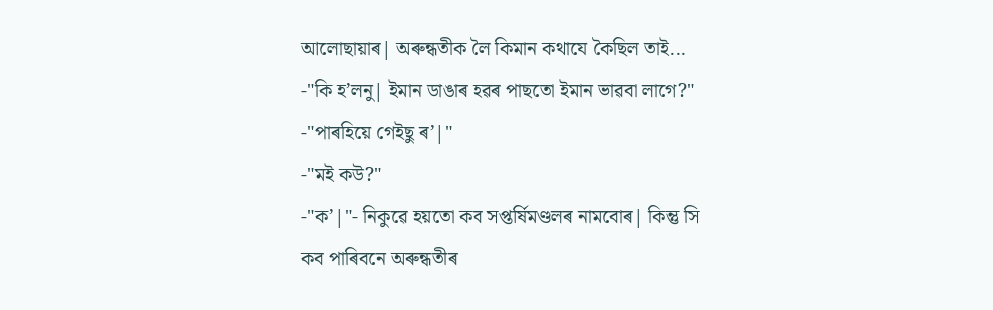আলোছায়াৰ| অৰুন্ধতীক লৈ কিমান কথাযে কৈছিল তাই...
-"কি হ’লনু| ইমান ডাঙাৰ হৱৰ পাছতো ইমান ভাৱবা লাগে?"
-"পাৰহিয়ে গেইছু ৰ’|"
-"ম‍ই ক‍উ?"
-"ক’|"- নিকুৱে হয়তো কব সপ্তৰ্ষিমণ্ডলৰ নামবোৰ| কিন্তু সি কব পাৰিবনে অৰুন্ধতীৰ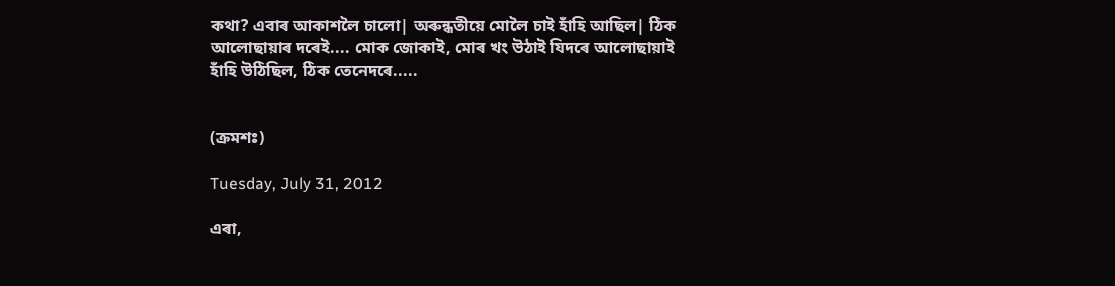কথা? এবাৰ আকাশলৈ চালো| অৰুন্ধতীয়ে মোলৈ চাই হাঁহি আছিল| ঠিক আলোছায়াৰ দৰেই.... মোক জোকাই, মোৰ খং উঠাই যিদৰে আলোছায়াই হাঁহি উঠিছিল, ঠিক তেনেদৰে.....


(ক্ৰমশঃ)

Tuesday, July 31, 2012

এৰা,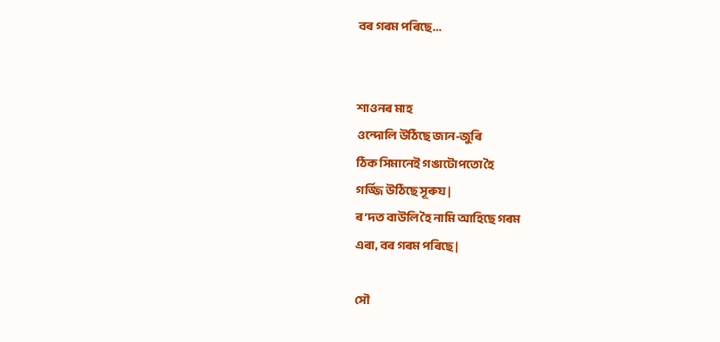বৰ গৰম পৰিছে...


শাওনৰ মাহ
ওন্দোলি উঠিছে জান-জুৰি
ঠিক সিমানেই গঙাটোপতো হৈ
গৰ্জ্জি উঠিছে সূৰুয|
ৰ’দত বাউলি হৈ নামি আহিছে গৰম
এৰা, বৰ গৰম পৰিছে|

সৌ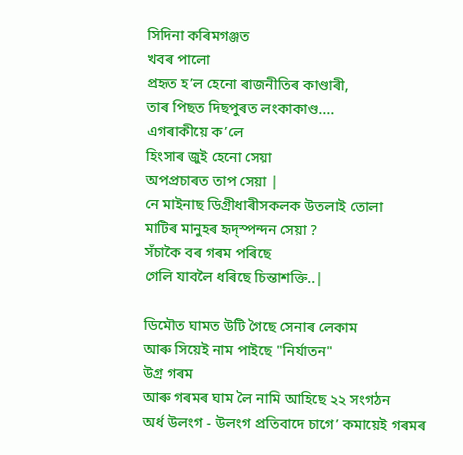সিদিনা কৰিমগঞ্জত
খবৰ পালো
প্ৰহৃত হ’ল হেনো ৰাজনীতিৰ কাণ্ডাৰী,
তাৰ পিছত দিছপুৰত লংকাকাণ্ড....
এগৰাকীয়ে ক’লে
হিংসাৰ জুই হেনো সেয়া
অপপ্ৰচাৰত তাপ সেয়া |
নে মাইনাছ ডিগ্ৰীধাৰীসকলক উতলাই তোলা
মাটিৰ মানুহৰ হৃদ্‍স্পন্দন সেয়া ?
সঁচাকৈ বৰ গৰম পৰিছে
গেলি যাবলৈ ধৰিছে চিন্তাশক্তি..|

ডিমৌত ঘামত উটি গৈছে সেনাৰ লেকাম
আৰু সিয়েই নাম পাইছে "নিৰ্যাতন"
উগ্ৰ গৰম
আৰু গৰমৰ ঘাম লৈ নামি আহিছে ২২ সংগঠন
অৰ্ধ উলংগ - উলংগ প্ৰতিবাদে চাগে’ কমায়েই গৰমৰ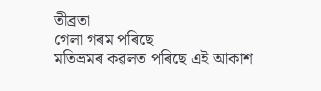তীব্ৰতা
গেলা গৰম পৰিছে
মতিভ্ৰমৰ কৱলত পৰিছে এই আকাশ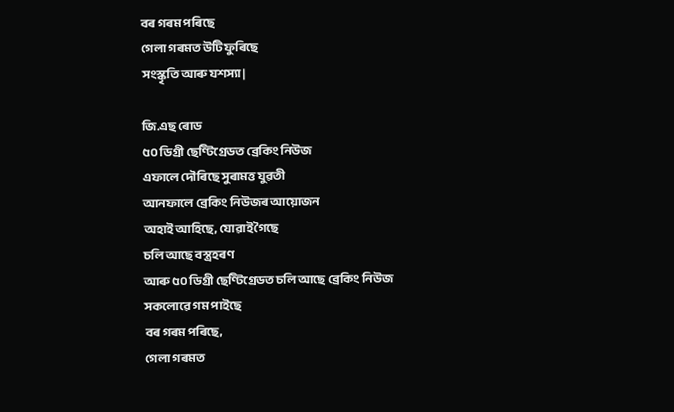বৰ গৰম পৰিছে
গেলা গৰমত উটি ফুৰিছে
সংস্কৃতি আৰু যশস্যা|

জি.এছ ৰোড
৫০ ডিগ্ৰী ছেণ্টিগ্ৰেডত ব্ৰেকিং নিউজ
এফালে দৌৰিছে সুৰামত্ত যুৱতী
আনফালে ব্ৰেকিং নিউজৰ আয়োজন
অহাই আহিছে, যোৱাই গৈছে
চলি আছে বস্ত্ৰহৰণ
আৰু ৫০ ডিগ্ৰী ছেণ্টিগ্ৰেডত চলি আছে ব্ৰেকিং নিউজ
সকলোৱে গম পাইছে
বৰ গৰম পৰিছে,
গেলা গৰমত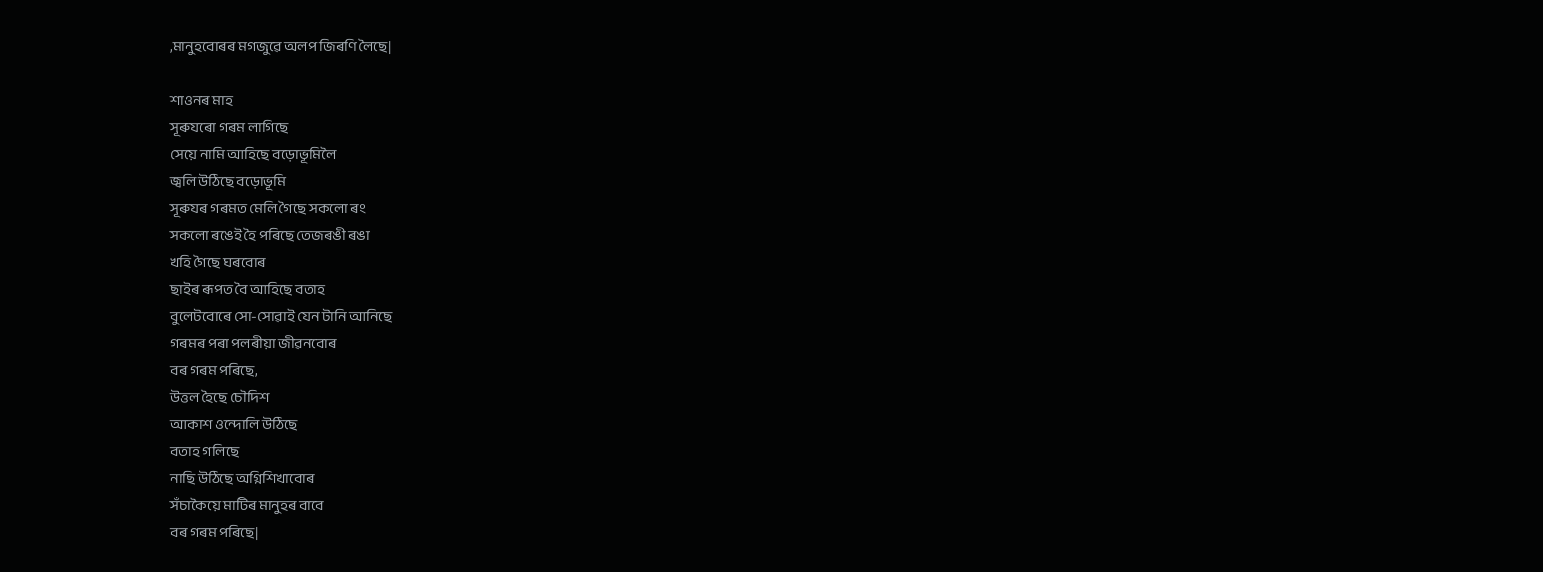,মানুহবোৰৰ মগজুৱে অলপ জিৰণি লৈছে|

শাওনৰ মাহ
সূৰুযৰো গৰম লাগিছে
সেয়ে নামি আহিছে বড়োভূমিলৈ
জ্বলি উঠিছে বড়োভূমি
সূৰুযৰ গৰমত মেলি গৈছে সকলো ৰং
সকলো ৰঙেই হৈ পৰিছে তেজৰঙী ৰঙা
খহি গৈছে ঘৰবোৰ
ছাইৰ ৰূপত বৈ আহিছে বতাহ
বুলেটবোৰে সো-সোৱাই যেন টানি আনিছে
গৰমৰ পৰা পলৰীয়া জীৱনবোৰ
বৰ গৰম পৰিছে,
উত্তল হৈছে চৌদিশ
আকাশ ওন্দোলি উঠিছে
বতাহ গলিছে
নাছি উঠিছে অগ্নিশিখাবোৰ
সঁচাকৈয়ে মাটিৰ মানুহৰ বাবে
বৰ গৰম পৰিছে|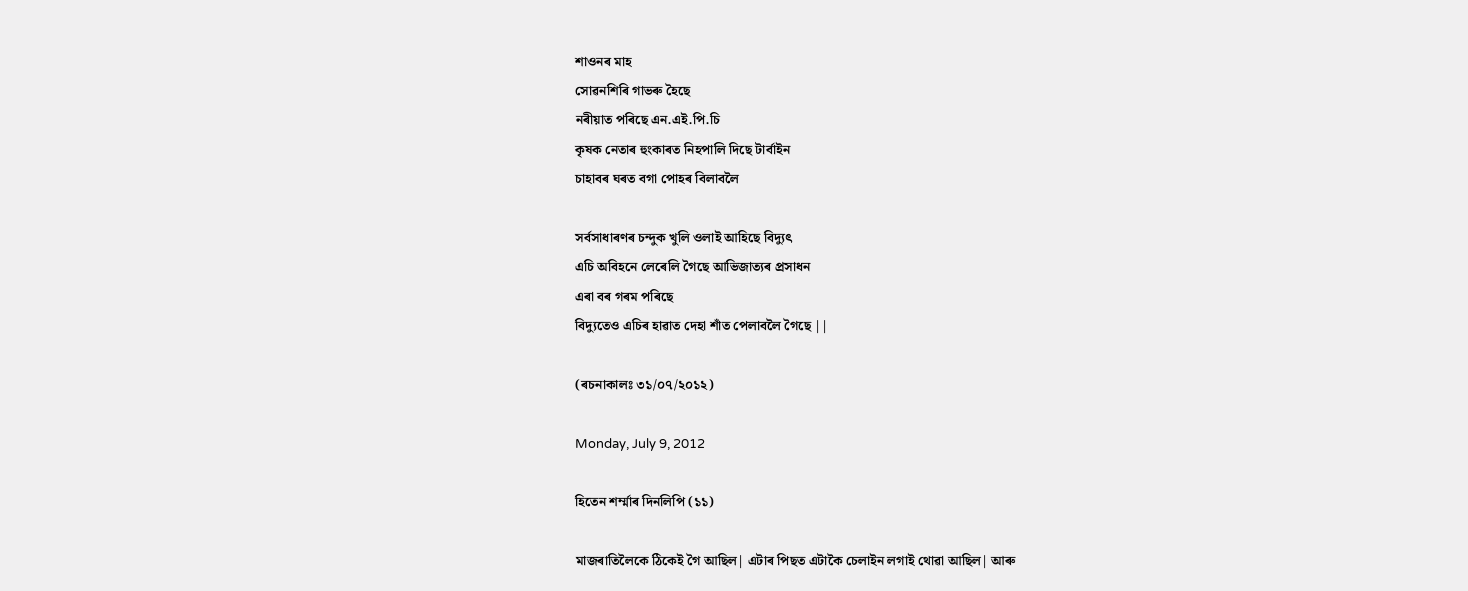শাওনৰ মাহ
সোৱনশিৰি গাভৰু হৈছে
নৰীয়াত পৰিছে এন.এ‍ই.পি.চি
কৃষক নেতাৰ হুংকাৰত নিহপালি দিছে টাৰ্বাইন
চাহাবৰ ঘৰত বগা পোহৰ বিলাবলৈ

সৰ্বসাধাৰণৰ চন্দুক খুলি ওলাই আহিছে বিদ্যুত্‍
এচি অবিহনে লেৰেলি গৈছে আভিজাত্যৰ প্ৰসাধন
এৰা বৰ গৰম পৰিছে
বিদ্যুতেও এচিৰ হাৱাত দেহা শাঁত পেলাবলৈ গৈছে ||

(ৰচনাকালঃ ৩১/০৭/২০১২)

Monday, July 9, 2012

হিতেন শৰ্ম্মাৰ দিনলিপি (১১)

মাজৰাতিলৈকে ঠিকেই গৈ আছিল| এটাৰ পিছত এটাকৈ চেলাইন লগাই থোৱা আছিল| আৰু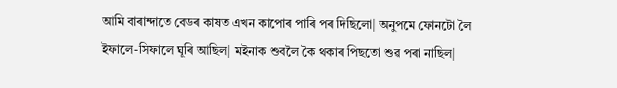আমি বাৰান্দাতে বেডৰ কাষত এখন কাপোৰ পাৰি পৰ দিছিলো| অনুপমে ফোনটো লৈ ইফালে-সিফালে ঘূৰি আছিল| ম‍ইনাক শুবলৈ কৈ থকাৰ পিছতো শুৱ পৰা নাছিল|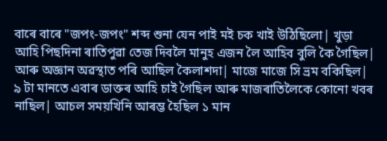বাৰে বাৰে "জপং-জপং" শব্দ শুনা যেন পাই ম‍ই চক খাই উঠিছিলো| খুড়া আহি পিছদিনা ৰাতিপুৱা তেজ দিবলৈ মানুহ এজন লৈ আহিব বুলি কৈ গৈছিল| আৰু অজ্ঞান অৱস্থাত পৰি আছিল কৈলাশদা| মাজে মাজে সি ভ্ৰম বকিছিল| ৯ টা মানতে এবাৰ ডাক্তৰ আহি চাই গৈছিল আৰু মাজৰাতিলৈকে কোনো খবৰ নাছিল| আচল সময়খিনি আৰম্ভ হৈছিল ১ মান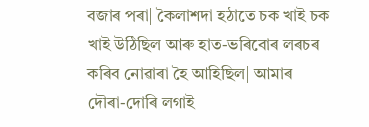বজাৰ পৰা| কৈলাশদা হঠাতে চক খাই চক খাই উঠিছিল আৰু হাত-ভৰিবোৰ লৰচৰ কৰিব নোৱাৰা হৈ আহিছিল| আমাৰ দৌৰা-দোৰি লগাই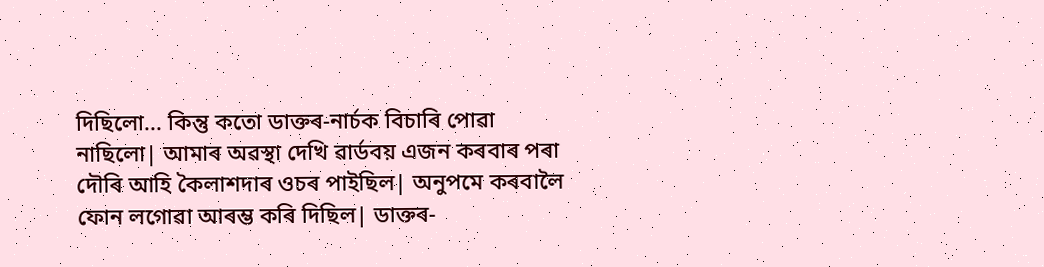দিছিলো... কিন্তু কতো ডাক্তৰ-নাৰ্চক বিচাৰি পোৱা নাছিলো| আমাৰ অৱস্থা দেখি ৱাৰ্ডবয় এজন কৰবাৰ পৰা দৌৰি আহি কৈলাশদাৰ ওচৰ পাইছিল| অনুপমে কৰবালৈ ফোন লগোৱা আৰম্ভ কৰি দিছিল| ডাক্তৰ-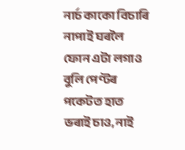নাৰ্চ কাকো বিচাৰি নাপাই ঘৰলৈ ফোন এটা লগাও বুলি পেণ্টৰ পকেটত হাত ভৰাই চাও, নাই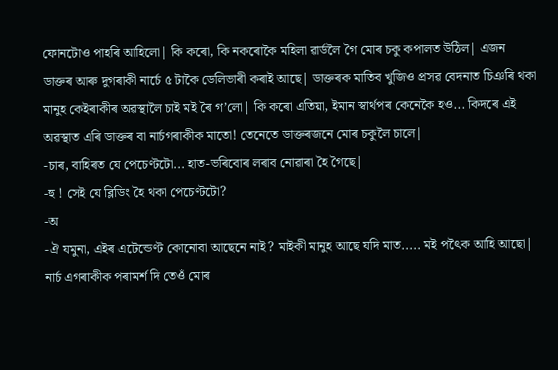ফোনটোও পাহৰি আহিলো| কি কৰো, কি নকৰোকৈ মহিলা ৱাৰ্ডলৈ গৈ মোৰ চকু কপালত উঠিল| এজন ডাক্তৰ আৰু দুগৰাকী নাৰ্চে ৫ টাকৈ ডেলিভাৰী কৰাই আছে| ডাক্তৰক মাতিব খুজিও প্ৰসৱ বেদনাত চিঞৰি থকা মানুহ কেইৰাকীৰ অৱস্থালৈ চাই ম‍ই ৰৈ গ’লো| কি কৰো এতিয়া, ইমান স্বাৰ্থপৰ কেনেকৈ হও... কিদৰে এই অৱস্থাত এৰি ডাক্তৰ বা নাৰ্চগৰাকীক মাতো! তেনেতে ডাক্তৰজনে মোৰ চকুলৈ চালে|
-চাৰ, বাহিৰত যে পেচেণ্টটো... হাত-ভৰিবোৰ লৰাব নোৱাৰা হৈ গৈছে|
-হু ! সেই যে ব্লিডিং হৈ থকা পেচেণ্টটো?
-অ
-ঐ যমুনা, এইৰ এটেন্ডেণ্ট কোনোবা আছেনে নাই? মাইকী মানুহ আছে যদি মাত..... ম‍ই পত্‍কৈ আহি আছো| নাৰ্চ এগৰাকীক পৰামৰ্শ দি তেওঁ মোৰ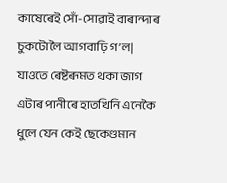কাষেৰেই সোঁ-সোৱাই বাৰান্দাৰ চুকটোলৈ আগবাঢ়ি গ’ল| যাওতে ৰেষ্টৰূমত থকা জাগ এটাৰ পানীৰে হাতখিনি এনেকৈ ধুলে যেন কেই ছেকেণ্ডমান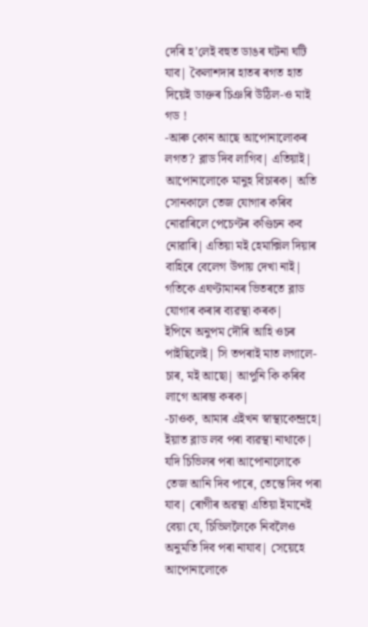দেৰি হ’লেই বহুত ডাঙৰ ঘটনা ঘটি যাব| কৈলাশদাৰ হাতৰ ৰগত হাত দিয়েই ডাক্তৰ চিঞৰি উঠিল-ও মাই গড !
-আৰু কোন আছে আপোনালোকৰ লগত? ব্লাড দিব লাগিব| এতিয়াই| আপোনালোকে মানুহ বিচাৰক| অতি সোনকালে তেজ যোগাৰ কৰিব নোৱাৰিলে পেচেণ্টৰ কণ্ডিচন কব নোৱাৰি| এতিয়া ম‍ই হেমাক্সিল দিয়াৰ বাহিৰে বেলেগ উপায় দেখা নাই| গতিকে এঘণ্টামানৰ ভিতৰতে ব্লাড যোগাৰ কৰাৰ ব্যৱস্থা কৰক|
ইপিনে অনুপম দৌৰি আহি ওচৰ পাইছিলেই| সি তপৰাই মাত লগালে- চাৰ, ম‍ই আছো| আপুনি কি কৰিব লাগে আৰম্ভ কৰক|
-চাওক, আমাৰ এইখন স্বাস্থ্যকেন্দ্ৰহে| ইয়াত ব্লাড লব পৰা ব্যৱস্থা নাথাকে| যদি চিভিলৰ পৰা আপোনালোকে তেজ আনি দিব পাৰে, তেন্তে দিব পৰা যাব| ৰোগীৰ অৱস্থা এতিয়া ইমানেই বেয়া যে, চিভিললৈকে নিবলৈও অনুমতি দিব পৰা নাযাব| সেয়েহে আপোনালোকে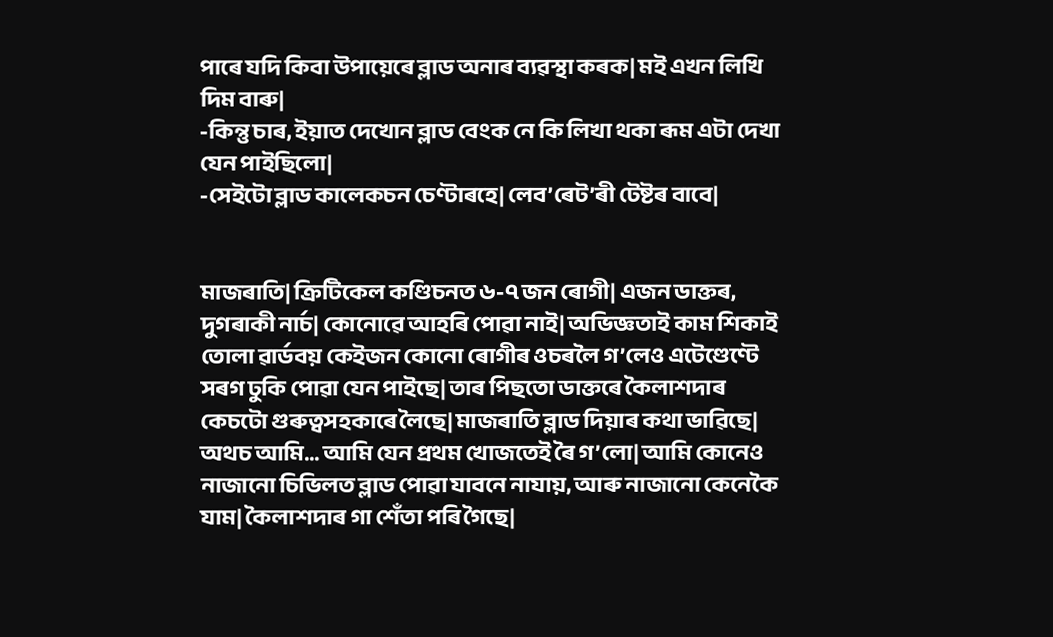পাৰে যদি কিবা উপায়েৰে ব্লাড অনাৰ ব্যৱস্থা কৰক| ম‍ই এখন লিখি দিম বাৰু|
-কিন্তু চাৰ, ইয়াত দেখোন ব্লাড বেংক নে কি লিখা থকা ৰূম এটা দেখা যেন পাইছিলো|
-সেইটো ব্লাড কালেকচন চেণ্টাৰহে| লেব’ৰেট’ৰী টেষ্টৰ বাবে|


মাজৰাতি| ক্ৰিটিকেল কণ্ডিচনত ৬-৭ জন ৰোগী| এজন ডাক্তৰ, দুগৰাকী নাৰ্চ| কোনোৱে আহৰি পোৱা নাই| অভিজ্ঞতাই কাম শিকাই তোলা ৱাৰ্ডবয় কেইজন কোনো ৰোগীৰ ওচৰলৈ গ’লেও এটেণ্ডেণ্টে সৰগ ঢুকি পোৱা যেন পাইছে| তাৰ পিছতো ডাক্তৰে কৈলাশদাৰ কেচটো গুৰুত্বসহকাৰে লৈছে| মাজৰাতি ব্লাড দিয়াৰ কথা ভাৱিছে| অথচ আমি... আমি যেন প্ৰথম খোজতেই ৰৈ গ’লো| আমি কোনেও নাজানো চিভিলত ব্লাড পোৱা যাবনে নাযায়, আৰু নাজানো কেনেকৈ যাম| কৈলাশদাৰ গা শেঁতা পৰি গৈছে|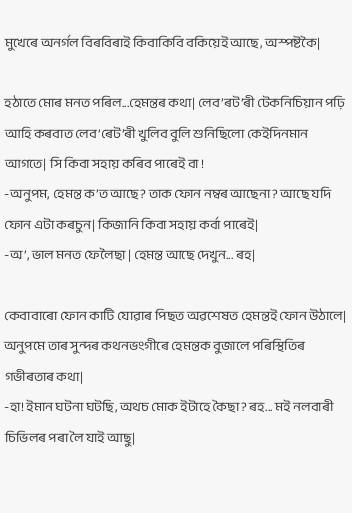মুখেৰে অনৰ্গল বিৰবিৰাই কিবাকিবি বকিয়েই আছে, অস্পষ্টকৈ|

হঠাতে মোৰ মনত পৰিল...হেমন্তৰ কথা| লেব’ৰট’ৰী টেকনিচিয়ান পঢ়ি আহি কৰবাত লেব’ৰেট’ৰী খুলিব বুলি শুনিছিলো কেইদিনমান আগতে|  সি কিবা সহায় কৰিব পাৰেই বা !
-অনুপম, হেমন্ত ক’ত আছে? তাক ফোন নম্বৰ আছেনা? আছে যদি ফোন এটা কৰচুন| কিজানি কিবা সহায় কৰ্বা পাৰেই|
-অ’, ভাল মনত ফেলৈছা | হেমন্ত আছে দেখুন... ৰহ|

কেবাবাৰো ফোন কাটি যোৱাৰ পিছত অৱশেষত হেমন্ত‍ই ফোন উঠালে| অনুপমে তাৰ সুন্দৰ কথনভংগীৰে হেমন্তক বুজালে পৰিস্থিতিৰ গভীৰতাৰ কথা|
-হা! ইমান ঘটনা ঘটছি, অথচ মোক ইটাহে কৈছা? ৰহ... ম‍ই নলবাৰী চিভিলৰ পৰা লৈ যাই আছু|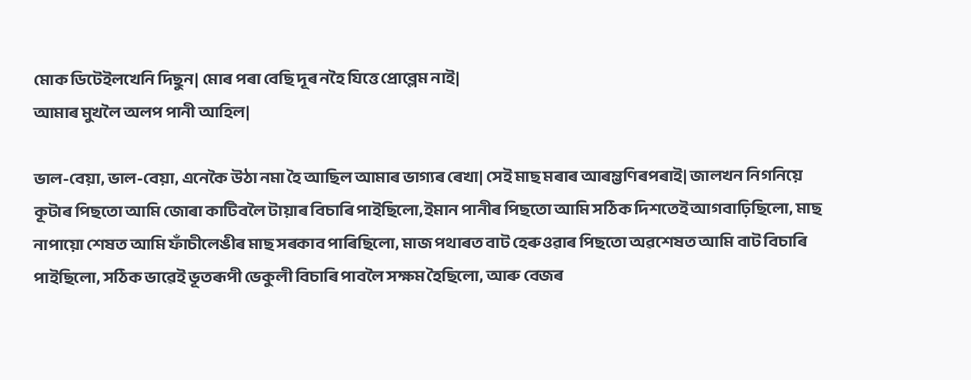মোক ডিটেইলখেনি দিছুন| মোৰ পৰা বেছি দূৰ নহৈ যিত্তে প্ৰোব্লেম নাই|
আমাৰ মুখলৈ অলপ পানী আহিল|

ভাল-বেয়া, ভাল-বেয়া, এনেকৈ উঠা নমা হৈ আছিল আমাৰ ভাগ্যৰ ৰেখা| সেই মাছ মৰাৰ আৰম্ভণিৰপৰাই| জালখন নিগনিয়ে কূটাৰ পিছতো আমি জোৰা কাটিবলৈ টায়াৰ বিচাৰি পাইছিলো,ইমান পানীৰ পিছতো আমি সঠিক দিশতেই আগবাঢ়িছিলো, মাছ নাপায়ো শেষত আমি ফাঁচীলেঙীৰ মাছ সৰকাব পাৰিছিলো, মাজ পথাৰত বাট হেৰুওৱাৰ পিছতো অৱশেষত আমি বাট বিচাৰি পাইছিলো, সঠিক ভাৱেই ভূতৰূপী ভেকুলী বিচাৰি পাবলৈ সক্ষম হৈছিলো, আৰু বেজৰ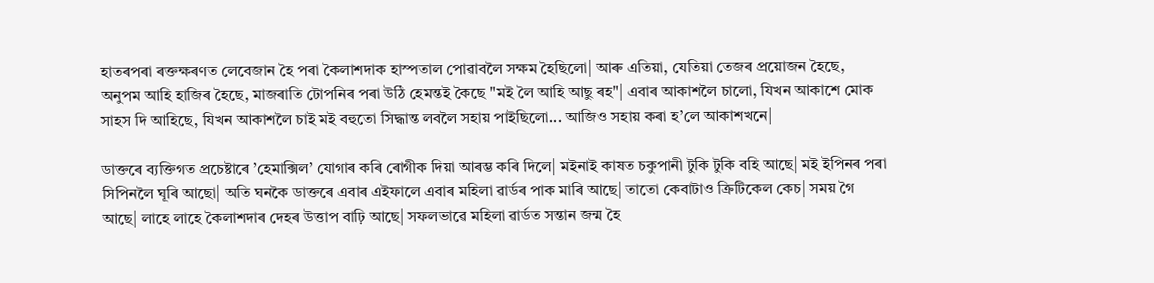হাতৰপৰা ৰক্তক্ষৰণত লেবেজান হৈ পৰা কৈলাশদাক হাস্পতাল পোৱাবলৈ সক্ষম হৈছিলো| আৰু এতিয়া, যেতিয়া তেজৰ প্ৰয়োজন হৈছে, অনুপম আহি হাজিৰ হৈছে, মাজৰাতি টোপনিৰ পৰা উঠি হেমন্ত‍ই কৈছে "ম‍ই লৈ আহি আছু ৰহ"| এবাৰ আকাশলৈ চালো, যিখন আকাশে মোক সাহস দি আহিছে, যিখন আকাশলৈ চাই ম‍ই বহুতো সিদ্ধান্ত লবলৈ সহায় পাইছিলো... আজিও সহায় কৰা হ’লে আকাশখনে|

ডাক্তৰে ব্যক্তিগত প্ৰচেষ্টাৰে ’হেমাক্সিল’ যোগাৰ কৰি ৰোগীক দিয়া আৰম্ভ কৰি দিলে| ম‍ইনাই কাষত চকুপানী টুকি টুকি বহি আছে| ম‍ই ইপিনৰ পৰা সিপিনলৈ ঘূৰি আছো| অতি ঘনকৈ ডাক্তৰে এবাৰ এইফালে এবাৰ মহিলা ৱাৰ্ডৰ পাক মাৰি আছে| তাতো কেবাটাও ক্ৰিটিকেল কেচ| সময় গৈ আছে| লাহে লাহে কৈলাশদাৰ দেহৰ উত্তাপ বাঢ়ি আছে| সফলভাৱে মহিলা ৱাৰ্ডত সন্তান জন্ম হৈ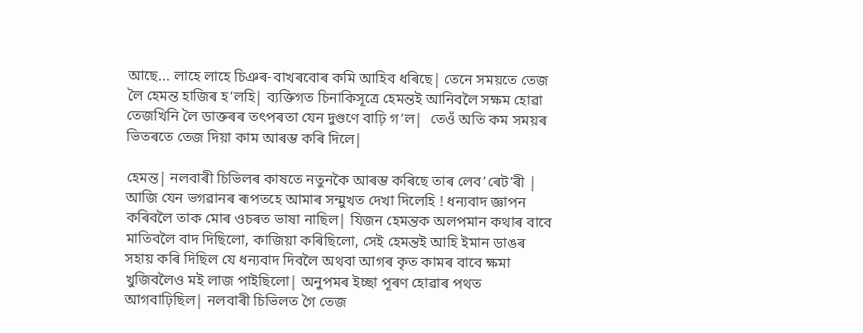আছে... লাহে লাহে চিঞৰ-বাখৰবোৰ কমি আহিব ধৰিছে| তেনে সময়তে তেজ লৈ হেমন্ত হাজিৰ হ’লহি| ব্যক্তিগত চিনাকিসূত্ৰে হেমন্ত‍ই আনিবলৈ সক্ষম হোৱা তেজখিনি লৈ ডাক্তৰৰ তত্‍পৰতা যেন দুগুণে বাঢ়ি গ’ল|  তেওঁ অতি কম সময়ৰ ভিতৰতে তেজ দিয়া কাম আৰম্ভ কৰি দিলে|

হেমন্ত| নলবাৰী চিভিলৰ কাষতে নতুনকৈ আৰম্ভ কৰিছে তাৰ লেব’ৰেট’ৰী | আজি যেন ভগৱানৰ ৰূপতহে আমাৰ সন্মুখত দেখা দিলেহি ! ধন্যবাদ জ্ঞাপন কৰিবলৈ তাক মোৰ ওচৰত ভাষা নাছিল| যিজন হেমন্তক অলপমান কথাৰ বাবে মাতিবলৈ বাদ দিছিলো, কাজিয়া কৰিছিলো, সেই হেমন্ত‍ই আহি ইমান ডাঙৰ সহায় কৰি দিছিল যে ধন্যবাদ দিবলৈ অথবা আগৰ কৃত কামৰ বাবে ক্ষমা খুজিবলৈও ম‍ই লাজ পাইছিলো| অনুপমৰ ইচ্ছা পূৰণ হোৱাৰ পথত আগবাঢ়িছিল| নলবাৰী চিভিলত গৈ তেজ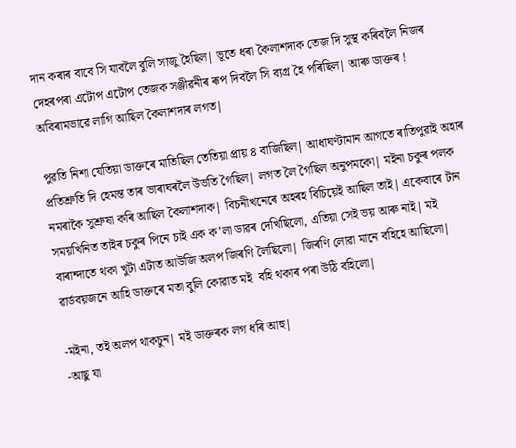দান কৰাৰ বাবে সি যাবলৈ বুলি সাজু হৈছিল| ভূতে ধৰা কৈলাশদাক তেজ দি সুস্থ কৰিবলৈ নিজৰ দেহৰপৰা এটোপ এটোপ তেজক সঞ্জীৱনীৰ ৰূপ দিবলৈ সি ব্যগ্ৰ হৈ পৰিছিল| আৰু ডাক্তৰ ! অবিৰামভাৱে লাগি আছিল কৈলাশদাৰ লগত|

পুৱতি নিশা যেতিয়া ডাক্তৰে মাতিছিল তেতিয়া প্ৰায় ৪ বাজিছিল| আধাঘণ্টামান আগতে ৰাতিপুৱাই অহাৰ প্ৰতিশ্ৰুতি দি হেমন্ত তাৰ ভাৰাঘৰলৈ উভতি গৈছিল| লগত লৈ গৈছিল অনুপমকো| ম‍ইনা চকুৰ পলক নমৰাকৈ সুশ্ৰুষা কৰি আছিল কৈলাশদাক| বিচনীখনেৰে অহৰহ বিচিয়েই আছিল তাই| একেবাৰে টান সময়খিনিত তাইৰ চকুৰ পিনে চাই এক ক’লা ডাৱৰ দেখিছিলো, এতিয়া সেই ভয় আৰু নাই| ম‍ই বাৰান্দাতে থকা খুটা এটাত আউজি অলপ জিৰণি লৈছিলো| জিৰণি লোৱা মানে বহিহে আছিলো| ৱাৰ্ডবয়জনে আহি ডাক্তৰে মতা বুলি কোৱাত ম‍ই  বহি থকাৰ পৰা উঠি বহিলো|

-ম‍ইনা, ত‍ই অলপ থাকচুন| ম‍ই ডাক্তৰক লগ ধৰি আহু|
-আছু যা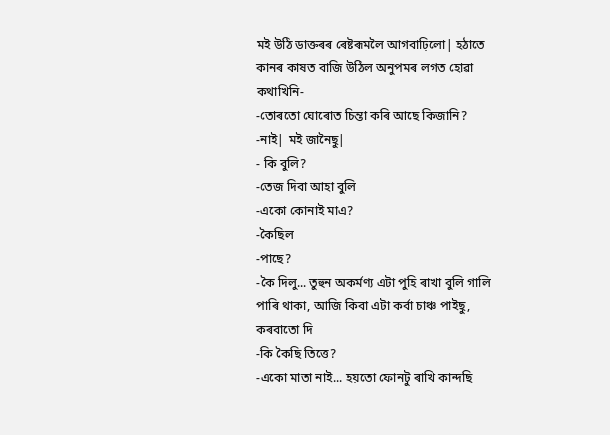ম‍ই উঠি ডাক্তৰৰ ৰেষ্টৰূমলৈ আগবাঢ়িলো| হঠাতে কানৰ কাষত বাজি উঠিল অনুপমৰ লগত হোৱা কথাখিনি-
-তোৰতো ঘোৰোত চিন্তা কৰি আছে কিজানি?
-নাই| ম‍ই জানৈছু|
- কি বুলি?
-তেজ দিবা আহা বুলি
-একো কোনাই মাএ?
-কৈছিল
-পাছে?
-কৈ দিলু... তুহুন অকৰ্মণ্য এটা পুহি ৰাখা বুলি গালি পাৰি থাকা, আজি কিবা এটা কৰ্বা চাঞ্চ পাইছু, কৰবাতো দি
-কি কৈছি তিত্তে?
-একো মাতা নাই... হয়তো ফোনটু ৰাখি কান্দছি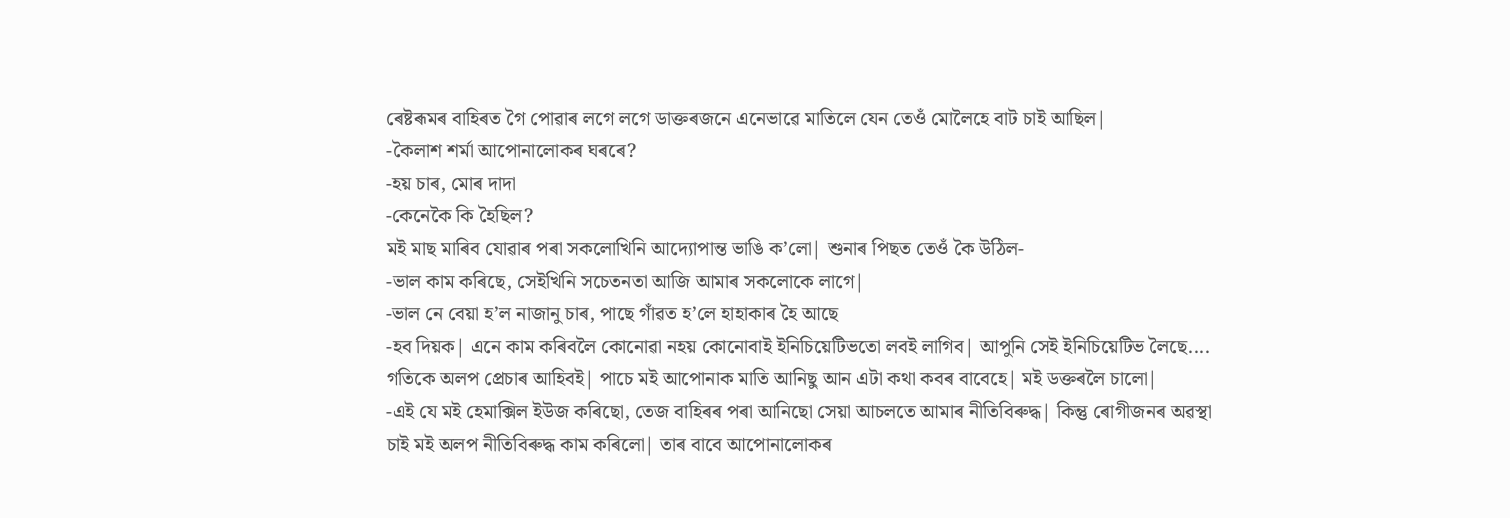ৰেষ্টৰূমৰ বাহিৰত গৈ পোৱাৰ লগে লগে ডাক্তৰজনে এনেভাৱে মাতিলে যেন তেওঁ মোলৈহে বাট চাই আছিল|
-কৈলাশ শৰ্মা আপোনালোকৰ ঘৰৰে?
-হয় চাৰ, মোৰ দাদা
-কেনেকৈ কি হৈছিল?
ম‍ই মাছ মাৰিব যোৱাৰ পৰা সকলোখিনি আদ্যোপান্ত ভাঙি ক’লো| শুনাৰ পিছত তেওঁ কৈ উঠিল-
-ভাল কাম কৰিছে, সেইখিনি সচেতনতা আজি আমাৰ সকলোকে লাগে|
-ভাল নে বেয়া হ’ল নাজানু চাৰ, পাছে গাঁৱত হ’লে হাহাকাৰ হৈ আছে
-হব দিয়ক| এনে কাম কৰিবলৈ কোনোৱা নহয় কোনোবাই ইনিচিয়েটিভতো লব‍ই লাগিব| আপুনি সেই ইনিচিয়েটিভ লৈছে.... গতিকে অলপ প্ৰেচাৰ আহিব‍ই| পাচে ম‍ই আপোনাক মাতি আনিছু আন এটা কথা কবৰ বাবেহে| ম‍ই ডক্তৰলৈ চালো|
-এই যে ম‍ই হেমাক্সিল ইউজ কৰিছো, তেজ বাহিৰৰ পৰা আনিছো সেয়া আচলতে আমাৰ নীতিবিৰুদ্ধ| কিন্তু ৰোগীজনৰ অৱস্থা চাই ম‍ই অলপ নীতিবিৰুদ্ধ কাম কৰিলো| তাৰ বাবে আপোনালোকৰ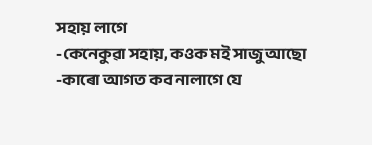সহায় লাগে
-কেনেকুৱা সহায়, কওক ম‍ই সাজু আছো
-কাৰো আগত কব নালাগে যে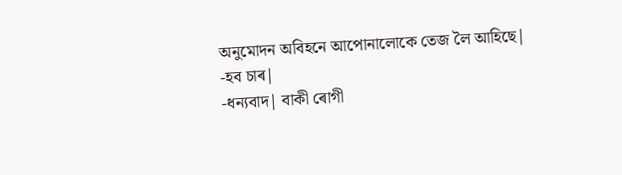অনুমোদন অবিহনে আপোনালোকে তেজ লৈ আহিছে|
-হব চাৰ|
-ধন্যবাদ| বাকী ৰোগী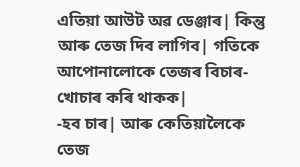এতিয়া আউট অৱ ডেঞ্জাৰ| কিন্তু আৰু তেজ দিব লাগিব| গতিকে আপোনালোকে তেজৰ বিচাৰ-খোচাৰ কৰি থাকক|
-হব চাৰ| আৰু কেতিয়ালৈকে তেজ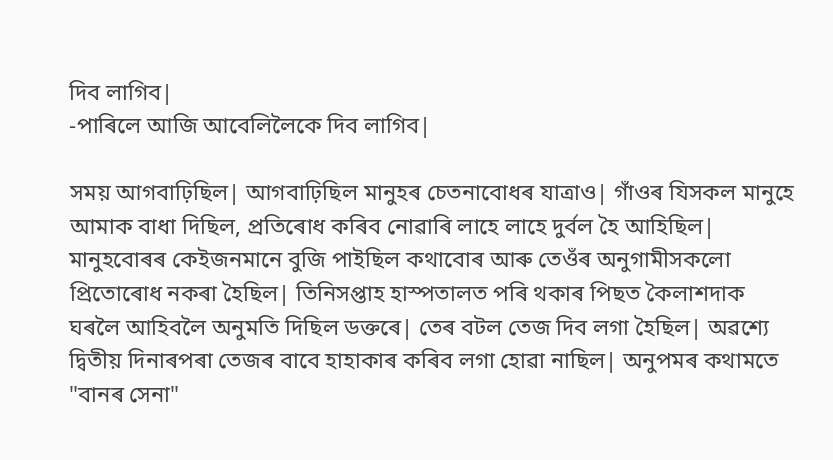দিব লাগিব|
-পাৰিলে আজি আবেলিলৈকে দিব লাগিব|

সময় আগবাঢ়িছিল| আগবাঢ়িছিল মানুহৰ চেতনাবোধৰ যাত্ৰাও| গাঁওৰ যিসকল মানুহে আমাক বাধা দিছিল, প্ৰতিৰোধ কৰিব নোৱাৰি লাহে লাহে দুৰ্বল হৈ আহিছিল| মানুহবোৰৰ কেইজনমানে বুজি পাইছিল কথাবোৰ আৰু তেওঁৰ অনুগামীসকলো প্ৰিতোৰোধ নকৰা হৈছিল| তিনিসপ্তাহ হাস্পতালত পৰি থকাৰ পিছত কৈলাশদাক ঘৰলৈ আহিবলৈ অনুমতি দিছিল ডক্তৰে| তেৰ বটল তেজ দিব লগা হৈছিল| অৱশ্যে দ্বিতীয় দিনাৰপৰা তেজৰ বাবে হাহাকাৰ কৰিব লগা হোৱা নাছিল| অনুপমৰ কথামতে "বানৰ সেনা"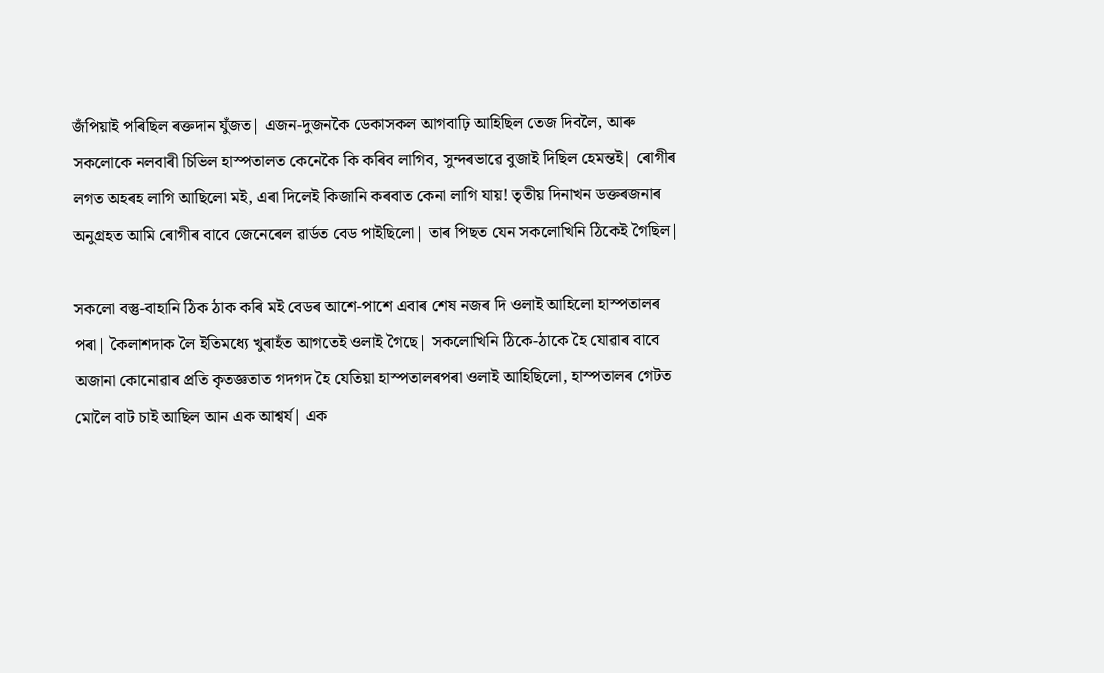জঁপিয়াই পৰিছিল ৰক্তদান যুঁজত| এজন-দুজনকৈ ডেকাসকল আগবাঢ়ি আহিছিল তেজ দিবলৈ, আৰু সকলোকে নলবাৰী চিভিল হাস্পতালত কেনেকৈ কি কৰিব লাগিব, সুন্দৰভাৱে বুজাই দিছিল হেমন্ত‍ই| ৰোগীৰ লগত অহৰহ লাগি আছিলো ম‍ই, এৰা দিলেই কিজানি কৰবাত কেনা লাগি যায়! তৃতীয় দিনাখন ডক্তৰজনাৰ অনুগ্ৰহত আমি ৰোগীৰ বাবে জেনেৰেল ৱাৰ্ডত বেড পাইছিলো| তাৰ পিছত যেন সকলোখিনি ঠিকেই গৈছিল|

সকলো বস্তু-বাহানি ঠিক ঠাক কৰি ম‍ই বেডৰ আশে-পাশে এবাৰ শেষ নজৰ দি ওলাই আহিলো হাস্পতালৰ পৰা| কৈলাশদাক লৈ ইতিমধ্যে খুৰাহঁত আগতেই ওলাই গৈছে| সকলোখিনি ঠিকে-ঠাকে হৈ যোৱাৰ বাবে অজানা কোনোৱাৰ প্ৰতি কৃতজ্ঞতাত গদগদ হৈ যেতিয়া হাস্পতালৰপৰা ওলাই আহিছিলো, হাস্পতালৰ গেটত মোলৈ বাট চাই আছিল আন এক আশ্বৰ্য| এক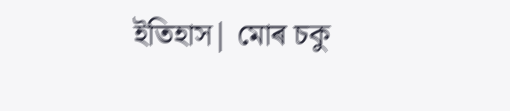ইতিহাস| মোৰ চকু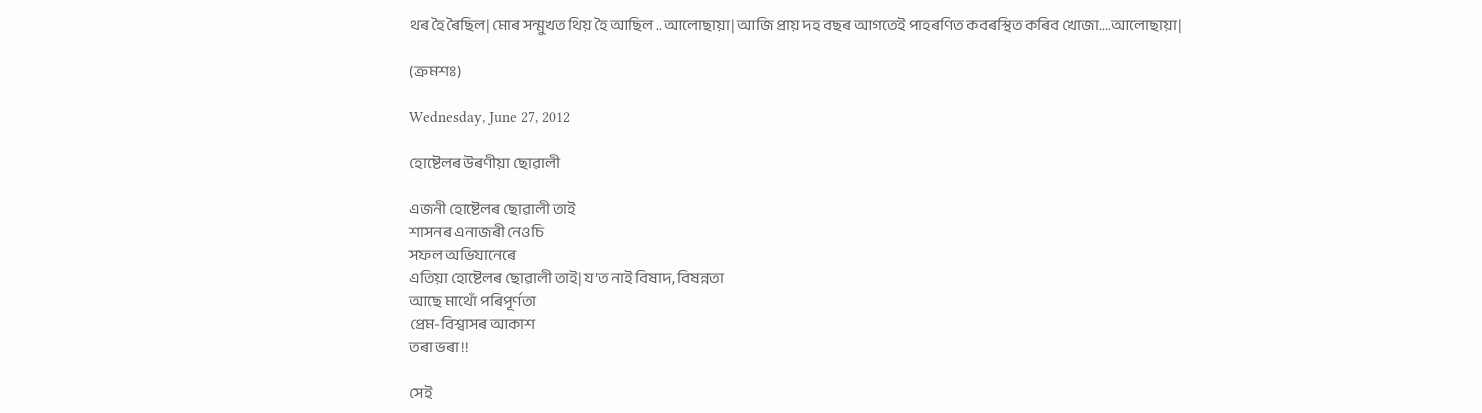থৰ হৈ ৰৈছিল| মোৰ সন্মুখত থিয় হৈ আছিল .. আলোছায়া| আজি প্ৰায় দহ বছৰ আগতেই পাহৰণিত কবৰস্থিত কৰিব খোজা....আলোছায়া|

(ক্ৰমশঃ)

Wednesday, June 27, 2012

হোষ্টেলৰ উৰণীয়া ছোৱালী

এজনী হোষ্টেলৰ ছোৱালী তাই
শাসনৰ এনাজৰী নেওচি
সফল অভিযানেৰে
এতিয়া হোষ্টেলৰ ছোৱালী তাই| য’ত নাই বিষাদ, বিষন্নতা
আছে মাথোঁ পৰিপূৰ্ণতা
প্ৰেম-বিশ্বাসৰ আকাশ
তৰা ভৰা !!

সেই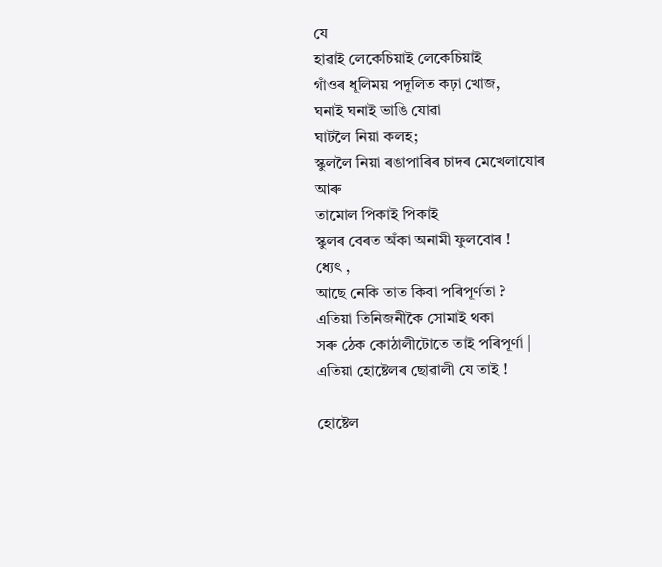যে
হাৱাই লেকেচিয়াই লেকেচিয়াই
গাঁওৰ ধূলিময় পদূলিত কঢ়া খোজ,
ঘনাই ঘনাই ভাঙি যোৱা
ঘাটলৈ নিয়া কলহ;
স্কুললৈ নিয়া ৰঙাপাৰিৰ চাদৰ মেখেলাযোৰ
আৰু
তামোল পিকাই পিকাই
স্কুলৰ বেৰত অঁকা অনামী ফুলবোৰ !
ধ্যেত্‍ ,
আছে নেকি তাত কিবা পৰিপূৰ্ণতা ?
এতিয়া তিনিজনীকৈ সোমাই থকা
সৰু ঠেক কোঠালীটোতে তাই পৰিপূৰ্ণা |
এতিয়া হোষ্টেলৰ ছোৱালী যে তাই !

হোষ্টেল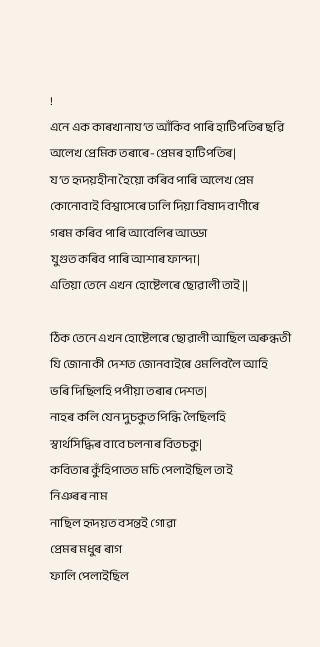!
এনে এক কাৰখানায’ত আঁকিব পাৰি হাটিপতিৰ ছৱি
অলেখ প্ৰেমিক তৰাৰে-প্ৰেমৰ হাটিপতিৰ|
য’ত হৃদয়হীনা হৈয়ো কৰিব পাৰি অলেখ প্ৰেম
কোনোবাই বিশ্বাসেৰে ঢালি দিয়া বিষাদ বাণীৰে
গৰম কৰিব পাৰি আবেলিৰ আড্ডা
যুগুত কৰিব পাৰি আশাৰ ফান্দা|
এতিয়া তেনে এখন হোষ্টেলৰে ছোৱালী তাই ||

ঠিক তেনে এখন হোষ্টেলৰে ছোৱালী আছিল অৰুন্ধতী
যি জোনাকী দেশত জোনবাইৰে ওমলিবলৈ আহি
ভৰি দিছিলহি পপীয়া তৰাৰ দেশত|
নাহৰ কলি যেন দুচকুত পিন্ধি লৈছিলহি
স্বাৰ্থসিদ্ধিৰ বাবে চলনাৰ বিতচকু|
কবিতাৰ কুঁহিপাতত মচি পেলাইছিল তাই
নিঞৰৰ নাম
নাছিল হৃদয়ত বসন্ত‍ই গোৱা
প্ৰেমৰ মধুৰ ৰাগ
ফালি পেলাইছিল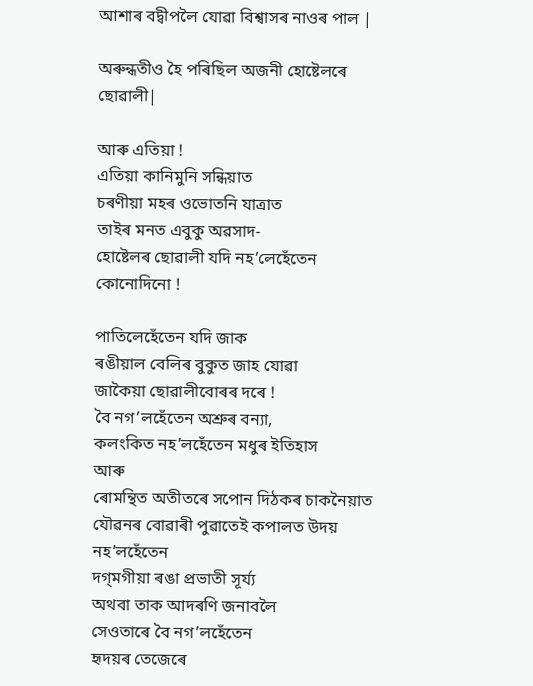আশাৰ বদ্বীপলৈ যোৱা বিশ্বাসৰ নাওৰ পাল |

অৰুন্ধতীও হৈ পৰিছিল অজনী হোষ্টেলৰে ছোৱালী|

আৰু এতিয়া !
এতিয়া কানিমুনি সন্ধিয়াত
চৰণীয়া মহৰ ওভোতনি যাত্ৰাত
তাইৰ মনত এবুকু অৱসাদ-
হোষ্টেলৰ ছোৱালী যদি নহ’লেহেঁতেন কোনোদিনো !

পাতিলেহেঁতেন যদি জাক
ৰঙীয়াল বেলিৰ বুকুত জাহ যোৱা
জাকৈয়া ছোৱালীবোৰৰ দৰে !
বৈ নগ’লহেঁতেন অশ্ৰুৰ বন্যা,
কলংকিত নহ’লহেঁতেন মধুৰ ইতিহাস
আৰু
ৰোমন্থিত অতীতৰে সপোন দিঠকৰ চাকনৈয়াত
যৌৱনৰ বোৱাৰী পুৱাতেই কপালত উদয় নহ’লহেঁতেন
দগ্‌মগীয়া ৰঙা প্ৰভাতী সূৰ্য্য
অথবা তাক আদৰণি জনাবলৈ
সেওতাৰে বৈ নগ’লহেঁতেন
হৃদয়ৰ তেজেৰে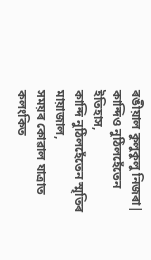ৰঙীয়াল কুলুকুলু নিজৰা|
কান্দিও নুঠিলহেঁতেন ইতিহাস,
কান্দি নুঠিলহেঁতেন স্মৃতিৰ মায়াজাল,
সময়ৰ কোৱাল যাত্ৰাত
কলংকিত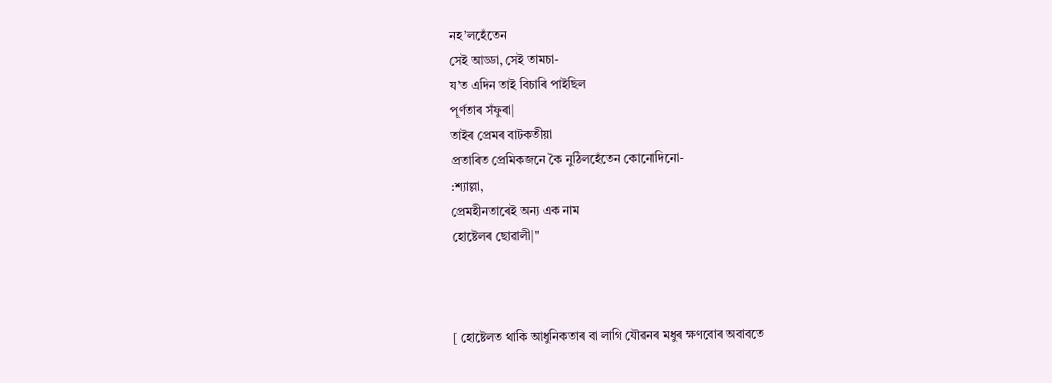নহ’লহেঁতেন
সেই আড্ডা, সেই তামচা-
য’ত এদিন তাই বিচাৰি পাইছিল
পূৰ্ণতাৰ সঁফুৰা|
তাইৰ প্ৰেমৰ বাটকতীয়া
প্ৰতাৰিত প্ৰেমিকজনে কৈ নুঠিলহেঁতেন কোনোদিনো-
:শ্যাল্লা,
প্ৰেমহীনতাৰেই অন্য এক নাম
হোষ্টেলৰ ছোৱালী|"



[ হোষ্টেলত থাকি আধুনিকতাৰ বা লাগি যৌৱনৰ মধুৰ ক্ষণবোৰ অবাবতে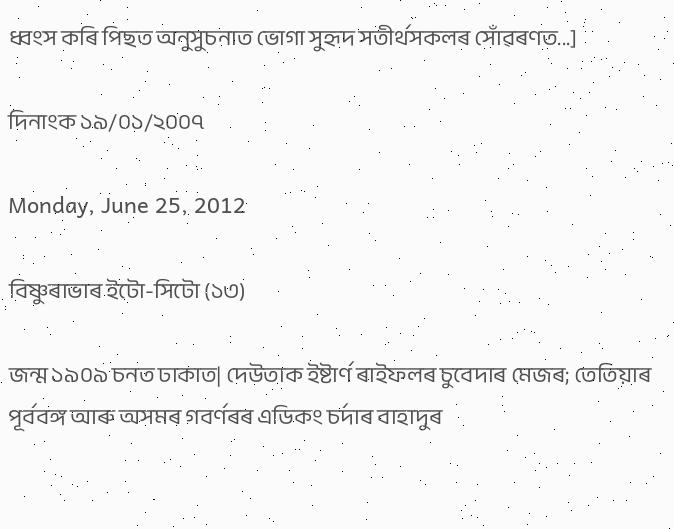ধ্বংস কৰি পিছত অনুসুচনাত ভোগা সুহৃদ সতীৰ্থসকলৰ সোঁৱৰণত...]

দিনাংক ১৯/০১/২০০৭

Monday, June 25, 2012

বিষ্ণুৰাভাৰ ইটো-সিটো (১৩)

জন্ম ১৯০৯ চনত ঢাকাত| দেউতাক ইষ্টাৰ্ণ ৰাইফলৰ চুবেদাৰ মেজৰ; তেতিয়াৰ পূৰ্ববঙ্গ আৰু অসমৰ গবৰ্ণৰৰ এডিকং চৰ্দাৰ বাহাদুৰ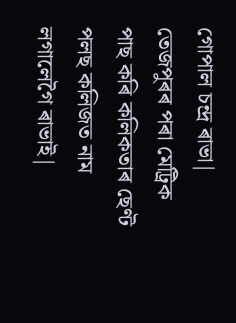গোপাল চন্দ্ৰ ৰাভা| তেজপুৰৰ পৰা মেট্ৰিক পাছ কৰি কলিকতাৰ ছেণ্ট পলছ কলিজত নাম লগালেগৈ ৰাভাই|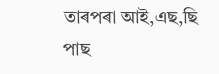তাৰপৰা আই,এছ,ছি পাছ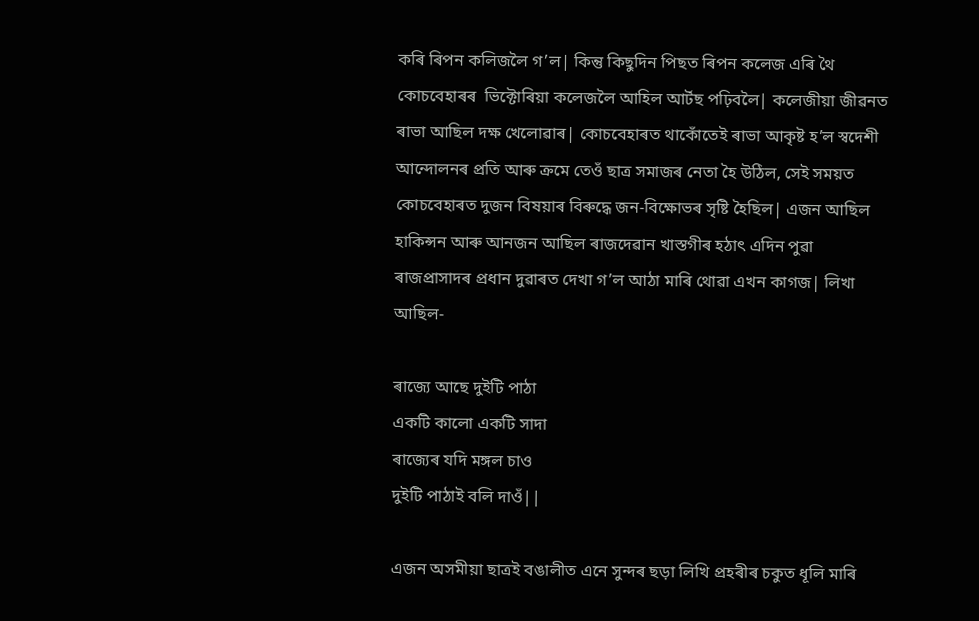কৰি ৰিপন কলিজলৈ গ’ল| কিন্তু কিছুদিন পিছত ৰিপন কলেজ এৰি থৈ কোচবেহাৰৰ  ভিক্টোৰিয়া কলেজলৈ আহিল আৰ্টছ পঢ়িবলৈ| কলেজীয়া জীৱনত ৰাভা আছিল দক্ষ খেলোৱাৰ| কোচবেহাৰত থাকোঁতেই ৰাভা আকৃষ্ট হ’ল স্বদেশী আন্দোলনৰ প্ৰতি আৰু ক্ৰমে তেওঁ ছাত্ৰ সমাজৰ নেতা হৈ উঠিল, সেই সময়ত কোচবেহাৰত দুজন বিষয়াৰ বিৰুদ্ধে জন-বিক্ষোভৰ সৃষ্টি হৈছিল| এজন আছিল হাকিন্সন আৰু আনজন আছিল ৰাজদেৱান খাস্তগীৰ হঠাত্‍ এদিন পুৱা ৰাজপ্ৰাসাদৰ প্ৰধান দুৱাৰত দেখা গ’ল আঠা মাৰি থোৱা এখন কাগজ| লিখা আছিল-

ৰাজ্যে আছে দুইটি পাঠা
একটি কালো একটি সাদা
ৰাজ্যেৰ যদি মঙ্গল চাও
দুইটি পাঠাই বলি দাওঁ||

এজন অসমীয়া ছাত্ৰই বঙালীত এনে সুন্দৰ ছড়া লিখি প্ৰহৰীৰ চকুত ধূলি মাৰি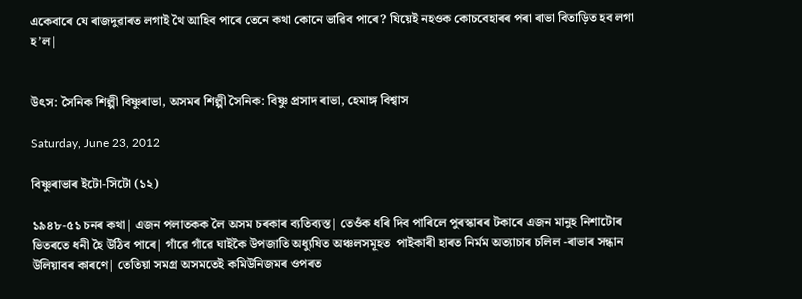একেবাৰে যে ৰাজদুৱাৰত লগাই থৈ আহিব পাৰে তেনে কথা কোনে ভাৱিব পাৰে? যিয়েই নহওক কোচবেহাৰৰ পৰা ৰাভা বিতাড়িত হব লগা হ’ল|


উত্‍স: সৈনিক শিল্পী বিষ্ণুৰাভা, অসমৰ শিল্পী সৈনিক: বিষ্ণু প্ৰসাদ ৰাভা, হেমাঙ্গ বিশ্বাস

Saturday, June 23, 2012

বিষ্ণুৰাভাৰ ইটো-সিটো (১২)

১৯৪৮-৫১ চনৰ কথা| এজন পলাতকক লৈ অসম চৰকাৰ ব্যতিব্যস্ত| তেওঁক ধৰি দিব পাৰিলে পুৰস্কাৰৰ টকাৰে এজন মানুহ নিশাটোৰ ভিতৰতে ধনী হৈ উঠিব পাৰে| গাঁৱে গাঁৱে ঘাইকৈ উপজাতি অধ্যুষিত অঞ্চলসমূহত  পাইকাৰী হাৰত নিৰ্মম অত্যাচাৰ চলিল -ৰাভাৰ সন্ধান উলিয়াবৰ কাৰণে| তেতিয়া সমগ্ৰ অসমতেই কমিউনিজমৰ ওপৰত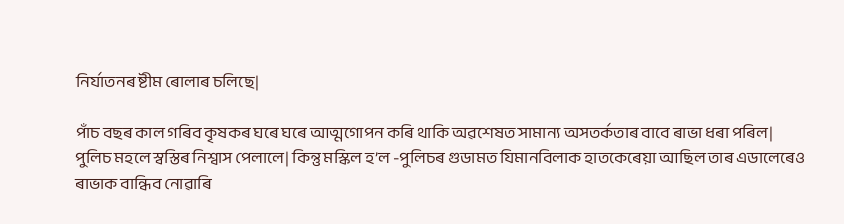নিৰ্যাতনৰ ষ্টীম ৰোলাৰ চলিছে|

পাঁচ বছৰ কাল গৰিব কৃষকৰ ঘৰে ঘৰে আত্মগোপন কৰি থাকি অৱশেষত সামান্য অসতৰ্কতাৰ বাবে ৰাভা ধৰা পৰিল|  পুলিচ মহলে স্বস্তিৰ নিশ্বাস পেলালে| কিন্তু মস্কিল হ’ল -পুলিচৰ গুডামত যিমানবিলাক হাতকেৰেয়া আছিল তাৰ এডালেৰেও ৰাভাক বান্ধিব নোৱাৰি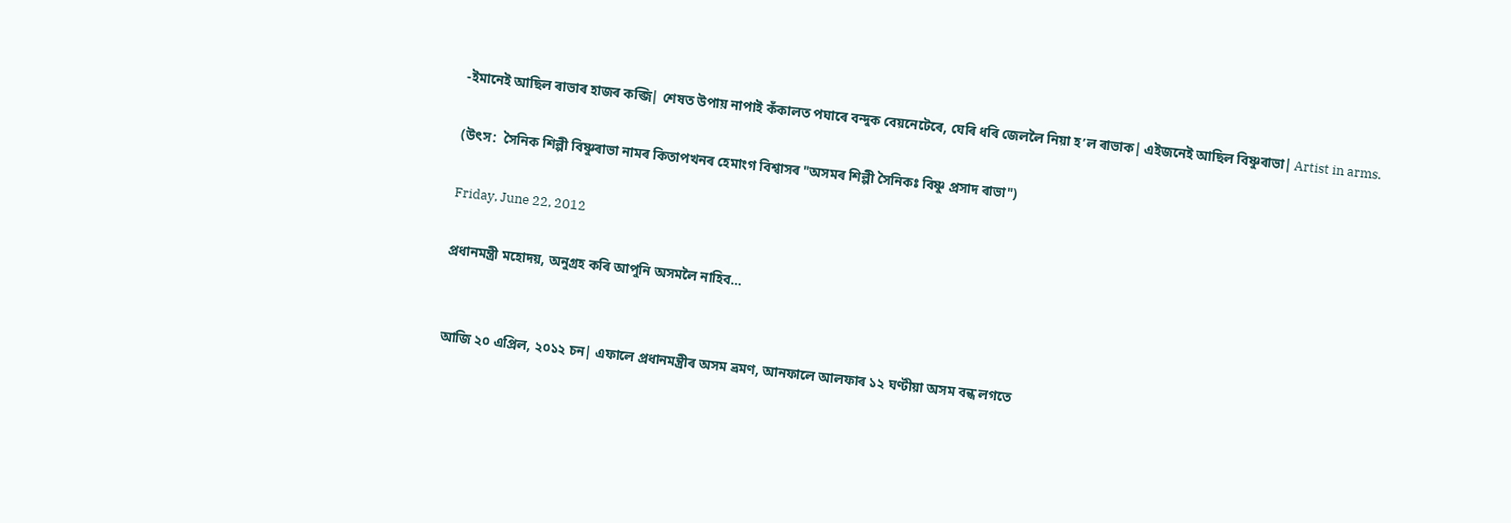-ইমানেই আছিল ৰাভাৰ হাজৰ কব্জি| শেষত উপায় নাপাই কঁকালত পঘাৰে বন্দুক বেয়নেটেৰে, ঘেৰি ধৰি জেললৈ নিয়া হ’ল ৰাভাক| এইজনেই আছিল বিষ্ণুৰাভা| Artist in arms.

(উত্‍স:  সৈনিক শিল্পী বিষ্ণুৰাভা নামৰ কিতাপখনৰ হেমাংগ বিশ্বাসৰ "অসমৰ শিল্পী সৈনিকঃ বিষ্ণু প্ৰসাদ ৰাভা")

Friday, June 22, 2012

প্ৰধানমন্ত্ৰী মহোদয়, অনুগ্ৰহ কৰি আপুনি অসমলৈ নাহিব…


আজি ২০ এপ্ৰিল, ২০১২ চন| এফালে প্ৰধানমন্ত্ৰীৰ অসম ভ্ৰমণ, আনফালে আলফাৰ ১২ ঘণ্টীয়া অসম বন্ধ লগতে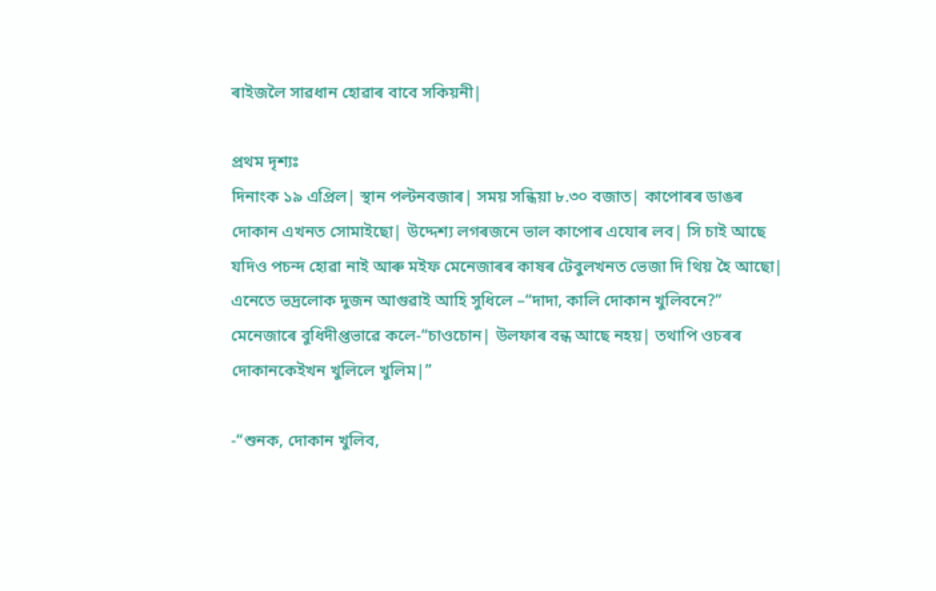ৰাইজলৈ সাৱধান হোৱাৰ বাবে সকিয়নী|

প্ৰথম দৃশ্যঃ
দিনাংক ১৯ এপ্ৰিল| স্থান পল্টনবজাৰ| সময় সন্ধিয়া ৮.৩০ বজাত| কাপোৰৰ ডাঙৰ দোকান এখনত সোমাইছো| উদ্দেশ্য লগৰজনে ভাল কাপোৰ এযোৰ লব| সি চাই আছে যদিও পচন্দ হোৱা নাই আৰু মইফ মেনেজাৰৰ কাষৰ টেবুলখনত ভেজা দি থিয় হৈ আছো| এনেতে ভদ্ৰলোক দুজন আগুৱাই আহি সুধিলে –“দাদা, কালি দোকান খুলিবনে?” মেনেজাৰে বুধিদীপ্তভাৱে কলে-“চাওচোন| উলফাৰ বন্ধ আছে নহয়| তথাপি ওচৰৰ দোকানকেইখন খুলিলে খুলিম|”

-“শুনক, দোকান খুলিব,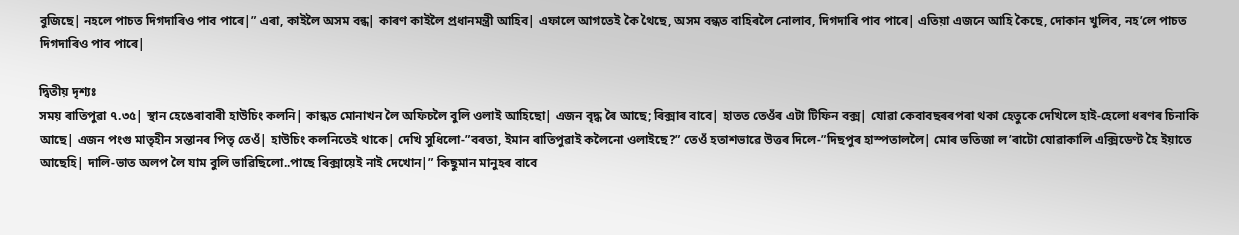বুজিছে| নহলে পাচত দিগদাৰিও পাব পাৰে|” এৰা, কাইলৈ অসম বন্ধ| কাৰণ কাইলৈ প্ৰধানমন্ত্ৰী আহিব| এফালে আগতেই কৈ থৈছে, অসম বন্ধত বাহিৰলৈ নোলাব, দিগদাৰি পাব পাৰে| এতিয়া এজনে আহি কৈছে, দোকান খুলিব, নহ’লে পাচত দিগদাৰিও পাব পাৰে|

দ্বিতীয় দৃশ্যঃ
সময় ৰাতিপুৱা ৭.৩৫| স্থান হেঙেৰাবাৰী হাউচিং কলনি| কান্ধত মোনাখন লৈ অফিচলৈ বুলি ওলাই আহিছো| এজন বৃদ্ধ ৰৈ আছে; ৰিক্সাৰ বাবে| হাতত তেওঁৰ এটা টিফিন বক্স| যোৱা কেবাবছৰৰপৰা থকা হেতুকে দেখিলে হাই-হেলো ধৰণৰ চিনাকি আছে| এজন পংগু মাতৃহীন সন্তানৰ পিতৃ তেওঁ| হাউচিং কলনিতেই থাকে| দেখি সুধিলো-”বৰতা, ইমান ৰাতিপুৱাই কলৈনো ওলাইছে?” তেওঁ হতাশভাৱে উত্তৰ দিলে-”দিছপুৰ হাস্পতাললৈ| মোৰ ভতিজা ল’ৰাটো যোৱাকালি এক্সিডেণ্ট হৈ ইয়াতে আছেহি| দালি-ভাত অলপ লৈ যাম বুলি ভাৱিছিলো..পাছে ৰিক্সায়েই নাই দেখোন|” কিছুমান মানুহৰ বাবে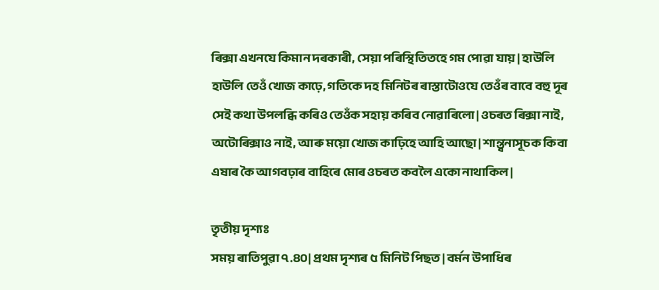ৰিক্সা এখনযে কিমান দৰকাৰী, সেয়া পৰিস্থিতিতহে গম পোৱা যায়| হাউলি হাউলি তেওঁ খোজ কাঢ়ে, গতিকে দহ মিনিটৰ ৰাস্তাটো‍ওযে তেওঁৰ বাবে বহু দূৰ সেই কথা উপলব্ধি কৰিও তেওঁক সহায় কৰিব নোৱাৰিলো| ওচৰত ৰিক্সা নাই, অটোৰিক্সাও নাই, আৰু ময়ো খোজ কাঢ়িহে আহি আছো| শান্ত্বনাসূচক কিবা এষাৰ কৈ আগবঢ়াৰ বাহিৰে মোৰ ওচৰত কবলৈ একো নাথাকিল|

তৃতীয় দৃশ্যঃ
সময় ৰাতিপুৱা ৭.৪০| প্ৰথম দৃশ্যৰ ৫ মিনিট পিছত| বৰ্মন উপাধিৰ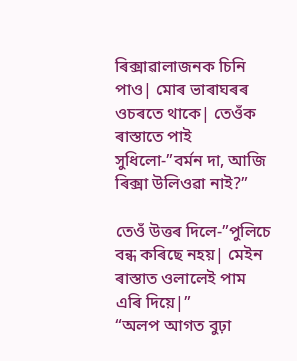ৰিক্সাৱালাজনক চিনি পাও| মোৰ ভাৰাঘৰৰ ওচৰতে থাকে| তেওঁক ৰাস্তাতে পাই সুধিলো-”বৰ্মন দা, আজি ৰিক্সা উলিওৱা নাই?”

তেওঁ উত্তৰ দিলে-”পুলিচে বন্ধ কৰিছে নহয়| মেইন ৰাস্তাত ওলালেই পাম এৰি দিয়ে|”
“অলপ আগত বুঢ়া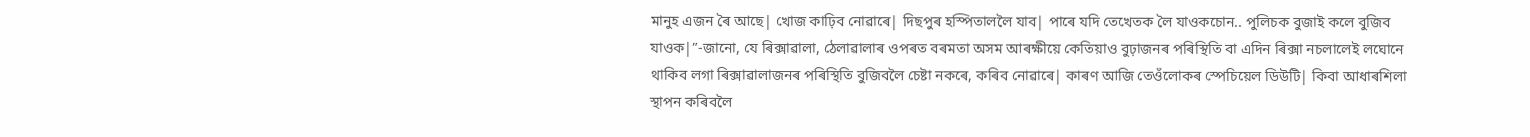মানুহ এজন ৰৈ আছে| খোজ কাঢ়িব নোৱাৰে| দিছপুৰ হস্পিতাললৈ যাব| পাৰে যদি তেখেতক লৈ যাওকচোন.. পুলিচক বুজাই কলে বুজিব যাওক|”-জানো, যে ৰিক্সাৱালা, ঠেলাৱালাৰ ওপৰত বৰমতা অসম আৰক্ষীয়ে কেতিয়াও বুঢ়াজনৰ পৰিস্থিতি বা এদিন ৰিক্সা নচলালেই লঘোনে থাকিব লগা ৰিক্সাৱালাজনৰ পৰিস্থিতি বুজিবলৈ চেষ্টা নকৰে, কৰিব নোৱাৰে| কাৰণ আজি তেওঁলোকৰ স্পেচিয়েল ডিউটি| কিবা আধাৰশিলা স্থাপন কৰিবলৈ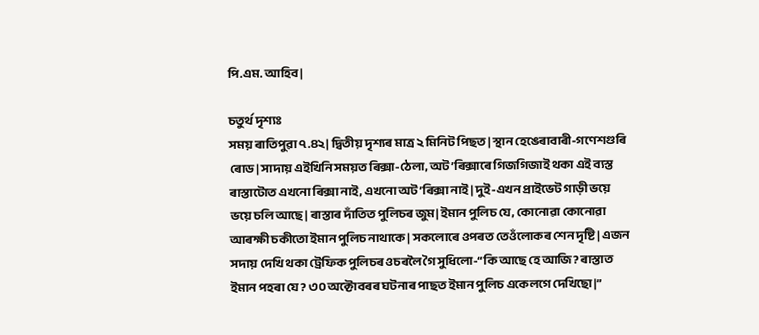পি.এম. আহিব|

চতুৰ্থ দৃশ্যঃ
সময় ৰাতিপুৱা ৭.৪২| দ্বিতীয় দৃশ্যৰ মাত্ৰ ২ মিনিট পিছত| স্থান হেঙেৰাবাৰী-গণেশগুৰি ৰোড| সাদায় এইখিনি সময়ত ৰিক্সা-ঠেলা, অট’ৰিক্সাৰে গিজগিজাই থকা এই ব্যস্ত ৰাস্তাটোত এখনো ৰিক্সা নাই, এখনো অট’ৰিক্সা নাই| দুই-এখন প্ৰাইভেট গাড়ী ভয়ে ভয়ে চলি আছে| ৰাস্তাৰ দাঁতিত পুলিচৰ জুম| ইমান পুলিচ যে, কোনোৱা কোনোৱা আৰক্ষী চকীতো ইমান পুলিচ নাথাকে| সকলোৰে ওপৰত তেওঁলোকৰ শেন দৃষ্টি| এজন সদায় দেখি থকা ট্ৰেফিক পুলিচৰ ওচৰলৈ গৈ সুধিলো-“কি আছে হে আজি? ৰাস্তাত ইমান পহৰা যে? ৩০ অক্টোবৰৰ ঘটনাৰ পাছত ইমান পুলিচ একেলগে দেখিছো|”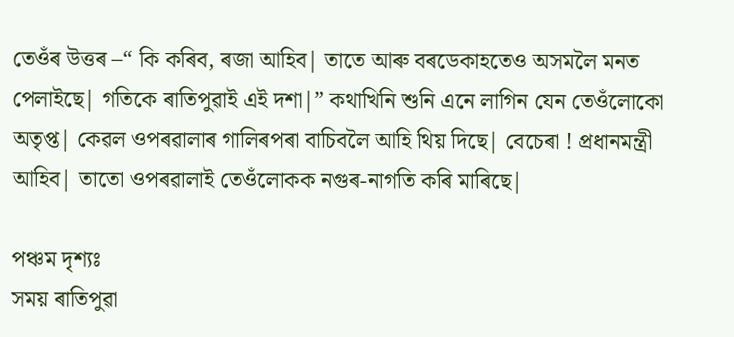তেওঁৰ উত্তৰ –“ কি কৰিব, ৰজা আহিব| তাতে আৰু বৰডেকাহতেও অসমলৈ মনত পেলাইছে| গতিকে ৰাতিপুৱাই এই দশা|” কথাখিনি শুনি এনে লাগিন যেন তেওঁলোকো অতৃপ্ত| কেৱল ওপৰৱালাৰ গালিৰপৰা বাচিবলৈ আহি থিয় দিছে| বেচেৰা ! প্ৰধানমন্ত্ৰী আহিব| তাতো ওপৰৱালাই তেওঁলোকক নগুৰ-নাগতি কৰি মাৰিছে|

পঞ্চম দৃশ্যঃ
সময় ৰাতিপুৱা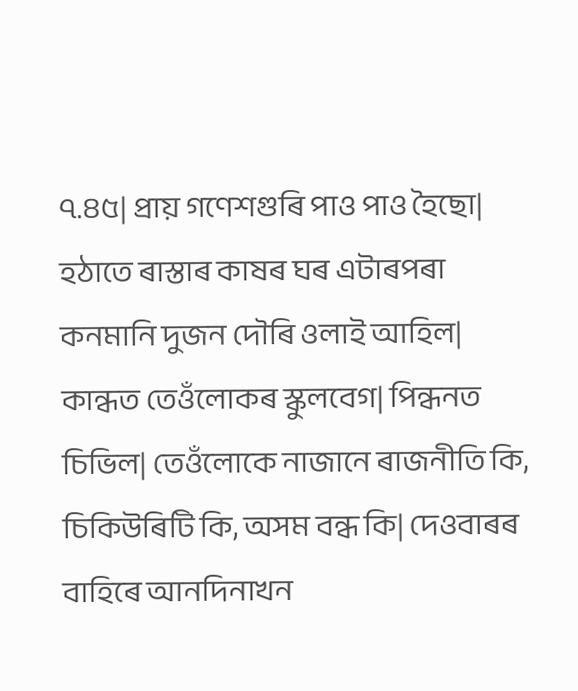৭.৪৫| প্ৰায় গণেশগুৰি পাও পাও হৈছো| হঠাতে ৰাস্তাৰ কাষৰ ঘৰ এটাৰপৰা কনমানি দুজন দৌৰি ওলাই আহিল| কান্ধত তেওঁলোকৰ স্কুলবেগ| পিন্ধনত চিভিল| তেওঁলোকে নাজানে ৰাজনীতি কি, চিকিউৰিটি কি, অসম বন্ধ কি| দেওবাৰৰ বাহিৰে আনদিনাখন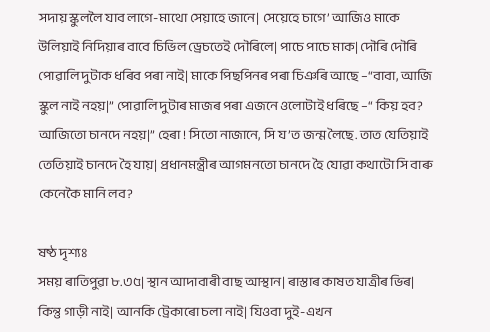সদায় স্কুললৈ যাব লাগে-মাথো সেয়াহে জানে| সেয়েহে চাগে’ আজিও মাকে উলিয়াই নিদিয়াৰ বাবে চিভিল ড্ৰেচতেই দৌৰিলে| পাচে পাচে মাক| দৌৰি দৌৰি পোৱালি দুটাক ধৰিব পৰা নাই| মাকে পিছপিনৰ পৰা চিঞৰি আছে –“বাবা, আজি স্কুল নাই নহয়|” পোৱালি দুটাৰ মাজৰ পৰা এজনে ওলোটাই ধৰিছে –“ কিয় হব? আজিতো চানদে নহয়|” হেৰা ! সিতো নাজানে, সি য’ত জন্ম লৈছে. তাত যেতিয়াই তেতিয়াই চানদে হৈ যায়| প্ৰধানমন্ত্ৰীৰ আগমনতো চানদে হৈ যোৱা কথাটো সি বাৰু কেনেকৈ মানি লব?

ষষ্ঠ দৃশ্যঃ
সময় ৰাতিপুৱা ৮.৩৫| স্থান আদাবাৰী বাছ আস্থান| ৰাস্তাৰ কাষত যাত্ৰীৰ ভিৰ| কিন্তু গাড়ী নাই| আনকি ট্ৰেকাৰো চলা নাই| যিওবা দুই-এখন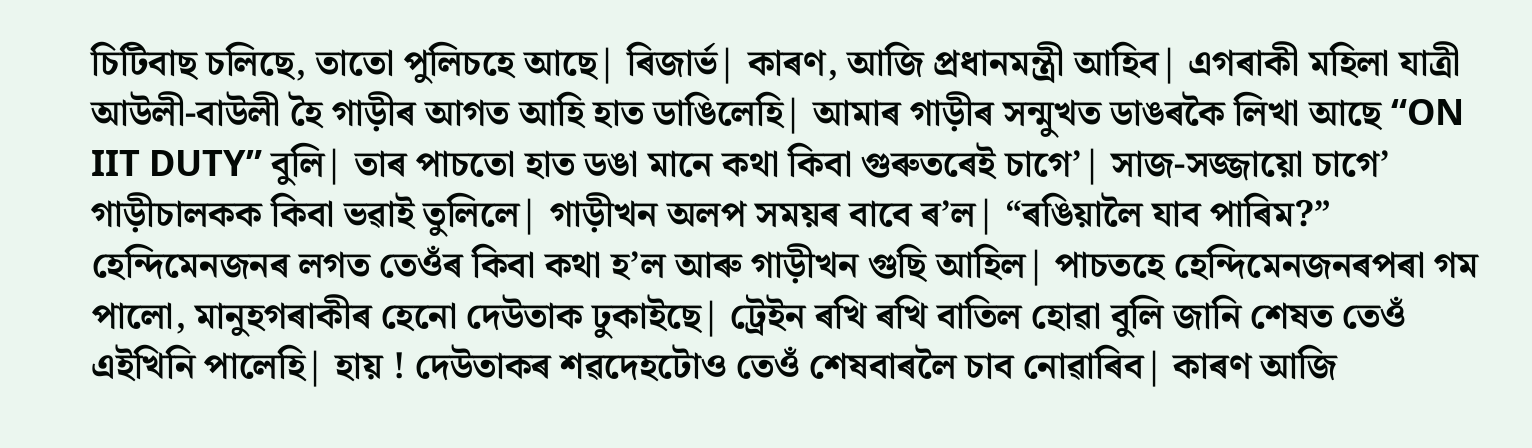চিটিবাছ চলিছে, তাতো পুলিচহে আছে| ৰিজাৰ্ভ| কাৰণ, আজি প্ৰধানমন্ত্ৰী আহিব| এগৰাকী মহিলা যাত্ৰী আউলী-বাউলী হৈ গাড়ীৰ আগত আহি হাত ডাঙিলেহি| আমাৰ গাড়ীৰ সন্মুখত ডাঙৰকৈ লিখা আছে “ON IIT DUTY” বুলি| তাৰ পাচতো হাত ডঙা মানে কথা কিবা গুৰুতৰেই চাগে’| সাজ-সজ্জায়ো চাগে’ গাড়ীচালকক কিবা ভৱাই তুলিলে| গাড়ীখন অলপ সময়ৰ বাবে ৰ’ল| “ৰঙিয়ালৈ যাব পাৰিম?” হেন্দিমেনজনৰ লগত তেওঁৰ কিবা কথা হ’ল আৰু গাড়ীখন গুছি আহিল| পাচতহে হেন্দিমেনজনৰপৰা গম পালো, মানুহগৰাকীৰ হেনো দেউতাক ঢুকাইছে| ট্ৰেইন ৰখি ৰখি বাতিল হোৱা বুলি জানি শেষত তেওঁ এইখিনি পালেহি| হায় ! দেউতাকৰ শৱদেহটো‍ও তেওঁ শেষবাৰলৈ চাব নোৱাৰিব| কাৰণ আজি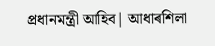প্ৰধানমন্ত্ৰী আহিব| আধাৰশিলা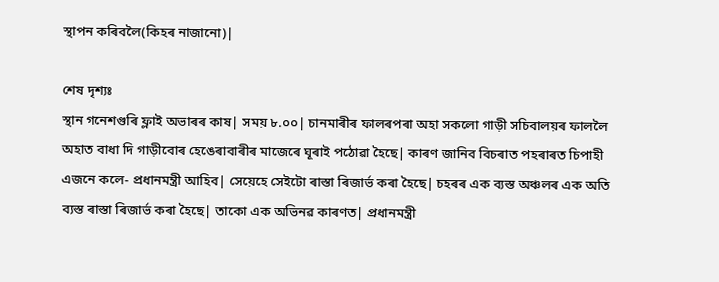স্থাপন কৰিবলৈ(কিহৰ নাজানো)|

শেষ দৃশ্যঃ
স্থান গনেশগুৰি ফ্লাই অভাৰৰ কাষ| সময় ৮.০০| চানমাৰীৰ ফালৰপৰা অহা সকলো গাড়ী সচিবালয়ৰ ফাললৈ অহাত বাধা দি গাড়ীবোৰ হেঙেৰাবাৰীৰ মাজেৰে ঘূৰাই পঠোৱা হৈছে| কাৰণ জানিব বিচৰাত পহৰাৰত চিপাহী এজনে কলে- প্ৰধানমন্ত্ৰী আহিব| সেয়েহে সেইটো ৰাস্তা ৰিজাৰ্ভ কৰা হৈছে| চহৰৰ এক ব্যস্ত অঞ্চলৰ এক অতি ব্যস্ত ৰাস্তা ৰিজাৰ্ভ কৰা হৈছে| তাকো এক অভিনৱ কাৰণত| প্ৰধানমন্ত্ৰী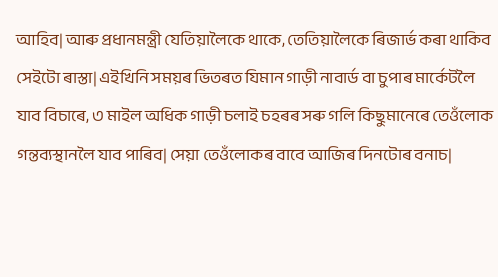আহিব| আৰু প্ৰধানমন্ত্ৰী যেতিয়ালৈকে থাকে, তেতিয়ালৈকে ৰিজাৰ্ভ কৰা থাকিব সেইটো ৰাস্তা| এইখিনি সময়ৰ ভিতৰত যিমান গাড়ী নাবাৰ্ড বা চুপাৰ মাৰ্কেটলৈ যাব বিচাৰে, ৩ মাইল অধিক গাড়ী চলাই চহৰৰ সৰু গলি কিছুমানেৰে তেওঁলোক গন্তব্যস্থানলৈ যাব পাৰিব| সেয়া তেওঁলোকৰ বাবে আজিৰ দিনটোৰ বনাচ|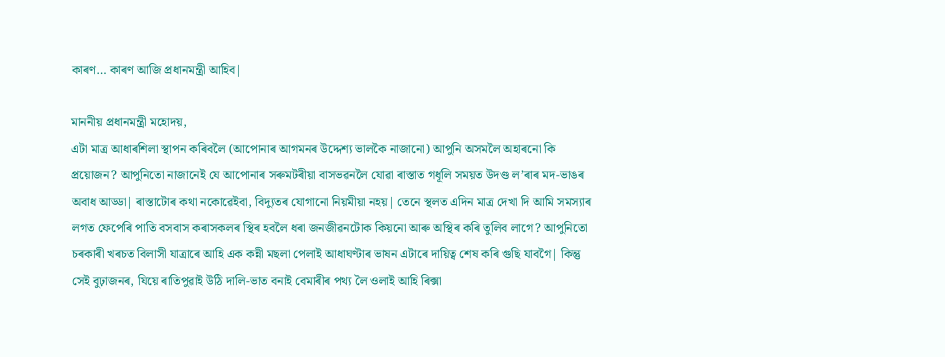কাৰণ… কাৰণ আজি প্ৰধানমন্ত্ৰী আহিব|

মাননীয় প্ৰধানমন্ত্ৰী মহোদয়,
এটা মাত্ৰ আধাৰশিলা স্থাপন কৰিবলৈ (আপোনাৰ আগমনৰ উদ্দেশ্য ভালকৈ নাজানো) আপুনি অসমলৈ অহাৰনো কি প্ৰয়োজন? আপুনিতো নাজানেই যে আপোনাৰ সৰুমটৰীয়া বাসভৱনলৈ যোৱা ৰাস্তাত গধূলি সময়ত উদণ্ড ল’ৰাৰ মদ-ভাঙৰ অবাধ আড্ডা| ৰাস্তাটোৰ কথা নকোৱেইবা, বিদ্যুতৰ যোগানো নিয়মীয়া নহয়| তেনে স্থলত এদিন মাত্ৰ দেখা দি আমি সমস্যাৰ লগত ফেপেৰি পাতি বসবাস কৰাসকলৰ স্থিৰ হবলৈ ধৰা জনজীৱনটোক কিয়নো আৰু অস্থিৰ কৰি তুলিব লাগে? আপুনিতো চৰকাৰী খৰচত বিলাসী যাত্ৰাৰে আহি এক কন্নী মছলা পেলাই আধাঘণ্টাৰ ভাষন এটাৰে দায়িত্ব শেষ কৰি গুছি যাবগৈ| কিন্তু সেই বুঢ়াজনৰ, যিয়ে ৰাতিপুৱাই উঠি দালি-ভাত বনাই বেমাৰীৰ পথ্য লৈ ওলাই আহি ৰিক্সা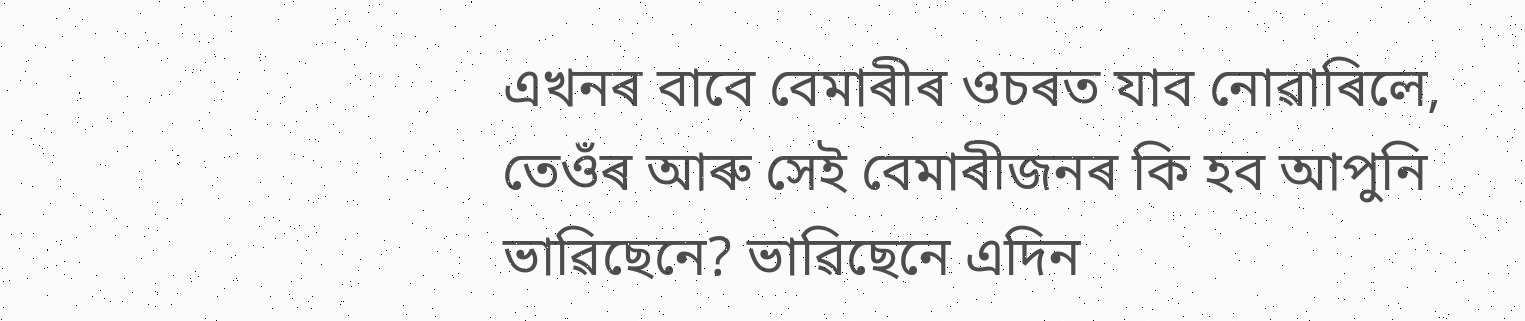এখনৰ বাবে বেমাৰীৰ ওচৰত যাব নোৱাৰিলে, তেওঁৰ আৰু সেই বেমাৰীজনৰ কি হব আপুনি ভাৱিছেনে? ভাৱিছেনে এদিন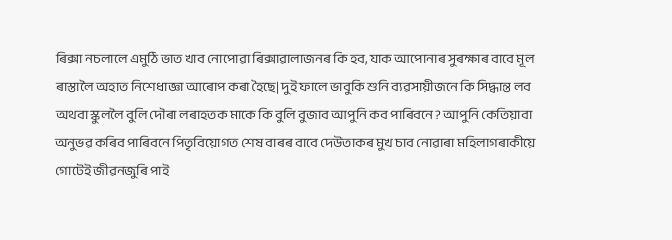ৰিক্সা নচলালে এমুঠি ভাত খাব নোপোৱা ৰিক্সাৱালাজনৰ কি হব, যাক আপোনাৰ সুৰক্ষাৰ বাবে মূল ৰাস্তালৈ অহাত নিশেধাজ্ঞা আৰোপ কৰা হৈছে| দুই ফালে ভাবুকি শুনি ব্যৱসায়ীজনে কি সিদ্ধান্ত লব অথবা স্কুললৈ বুলি দৌৰা লৰাহতক মাকে কি বুলি বুজাব আপুনি কব পাৰিবনে? আপুনি কেতিয়াবা অনুভৱ কৰিব পাৰিবনে পিতৃবিয়োগত শেষ বাৰৰ বাবে দেউতাকৰ মুখ চাব নোৱাৰা মহিলাগৰাকীয়ে গোটেই জীৱনজুৰি পাই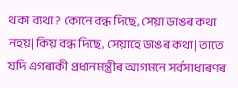থকা ব্যথা? কোনে বন্ধ দিছে, সেয়া ডাঙৰ কথা নহয়| কিয় বন্ধ দিছে, সেয়াহে ডাঙৰ কথা| তাতে যদি এগৰাকী প্ৰধানমন্ত্ৰীৰ আগমনে সৰ্বসাধাৰণৰ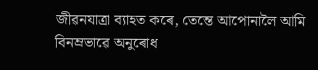জীৱনযাত্ৰা ব্যাহত কৰে, তেন্তে আপোনালৈ আমি বিনম্ৰভাৱে অনুৰোধ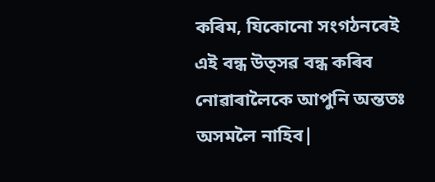কৰিম, যিকোনো সংগঠনৰেই এই বন্ধ উত্সৱ বন্ধ কৰিব নোৱাৰালৈকে আপুনি অন্ততঃ অসমলৈ নাহিব|